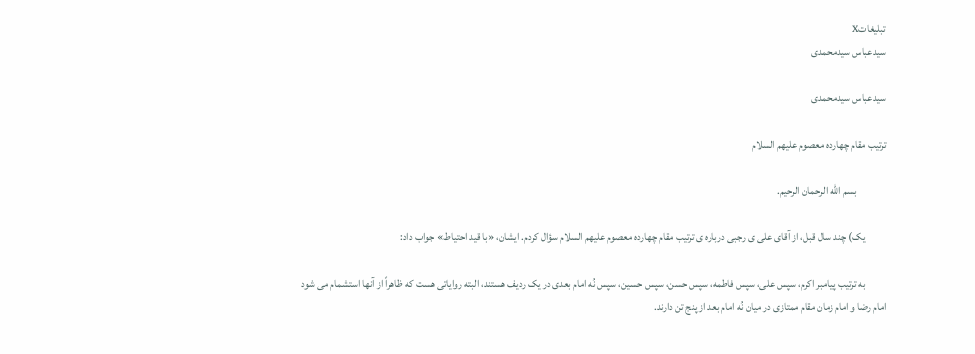تبليغاتX
سیدعباس سیدمحمدی

سیدعباس سیدمحمدی

ترتیب مقام چهارده معصوم علیهم السلام

              بسم الله الرحمان الرحیم.

          یک) چند سال قبل، از آقای علی ی رجبی درباره ی ترتیب مقام چهارده معصوم علیهم السلام سؤال کردم. ایشان، «با قید احتیاط» جواب داد:

          به ترتیب پیامبر اکرم، سپس علی، سپس فاطمه، سپس حسن، سپس حسین، سپس نُه امام بعدی در یک ردیف هستند، البته روایاتی هست که ظاهراً از آنها استشمام می شود امام رضا و امام زمان مقام ممتازی در میان نُه امام بعد از پنج تن دارند.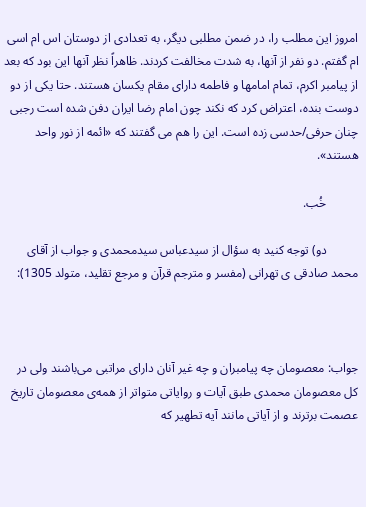امروز این مطلب را، در ضمن مطلبی دیگر، به تعدادی از دوستان اس ام اسی ام گفتم. دو نفر از آنها، به شدت مخالفت کردند. ظاهراً نظر آنها این بود که بعد از پیامبر اکرم، تمام امامها و فاطمه دارای مقام یکسان هستند. حتا یکی از دو دوست بنده، اعتراض کرد که نکند چون امام رضا ایران دفن شده است رجبی چنان حرفی/حدسی زده است. این را هم می گفتند که «ائمه از نور واحد هستند».

          خُب.

          دو) توجه کنید به سؤال از سیدعباس سیدمحمدی و جواب از آقای محمد صادقی ی تهرانی (مفسر و مترجم قرآن و مرجع تقلید، متولد 1305):



جواب: معصومان چه پیامبران و چه غیر آنان دارای مراتبی می‌باشند ولی در كل معصومان محمدی طبق آیات و روایاتی متواتر از همه‌ی معصومان تاریخ عصمت برترند و از آیاتی مانند آیه تطهیر كه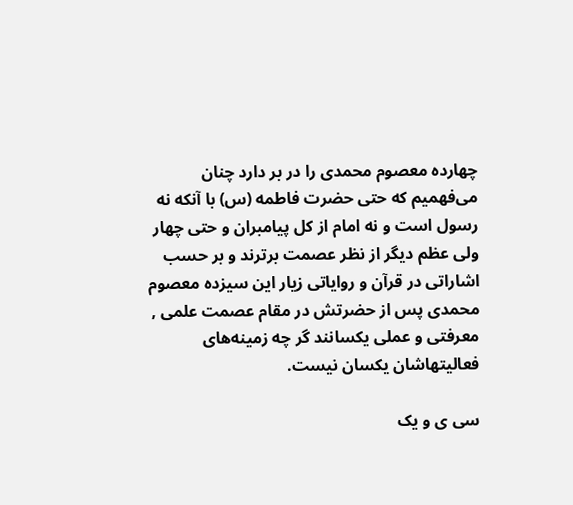چهارده معصوم محمدی را در بر دارد چنان می‌فهمیم كه حتی حضرت فاطمه (س) با آنكه نه رسول است و نه امام از كل پیامبران و حتی چهار ولی عظم دیگر از نظر عصمت برترند و بر حسب اشاراتی در قرآن و روایاتی زیار این سیزده معصوم محمدی پس از حضرتش در مقام عصمت علمی , معرفتی و عملی یكسانند گر چه زمینه‌های فعالیتهاشان یكسان نیست.

سی ی و یک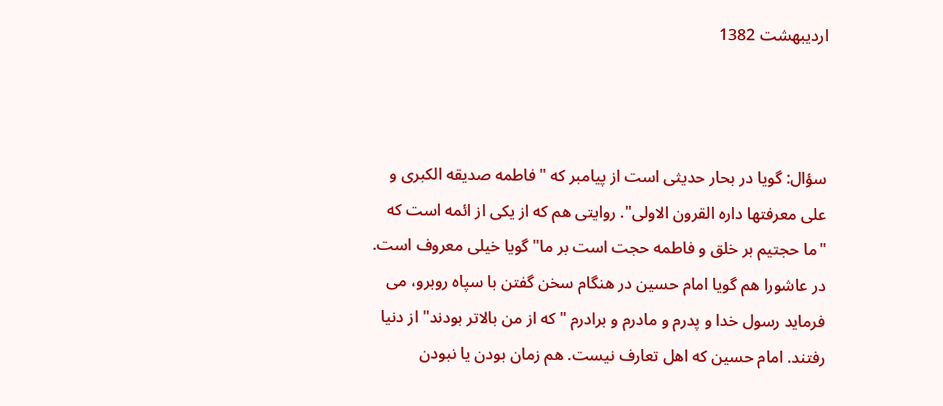اردیبهشت 1382



سؤال: گویا در بحار حدیثی است از پیامبر كه "فاطمه صدیقه الكبری و علی معرفتها داره القرون الاولی". روایتی هم كه از یكی از ائمه است كه "ما حجتیم بر خلق و فاطمه حجت است بر ما" گویا خیلی معروف است. در عاشورا هم گویا امام حسین در هنگام سخن گفتن با سپاه روبرو، می فرماید رسول خدا و پدرم و مادرم و برادرم "كه از من بالاتر بودند" از دنیا رفتند. امام حسین كه اهل تعارف نیست. هم زمان بودن یا نبودن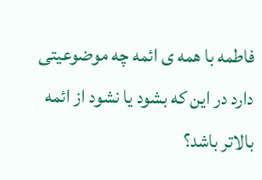فاطمه با همه ی ائمه چه موضوعیتی دارد در این كه بشود یا نشود از ائمه بالاتر باشد؟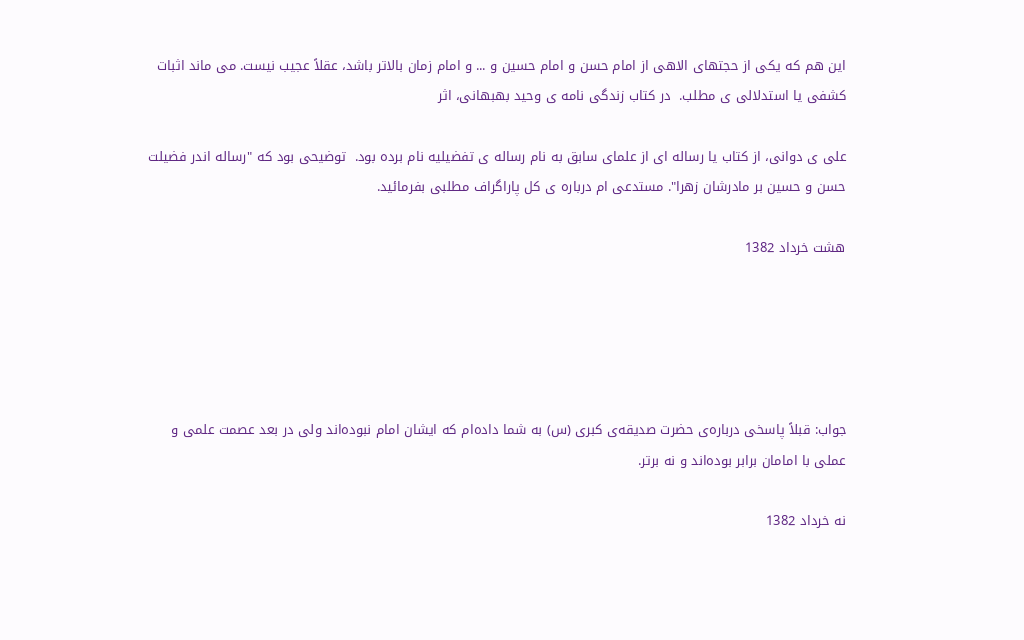این هم كه یكی از حجتهای الاهی از امام حسن و امام حسین و ... و امام زمان بالاتر باشد، عقلاً عجیب نیست. می ماند اثبات كشفی یا استدلالی ی مطلب.  در كتاب زندگی نامه ی وحید بهبهانی، اثر

علی ی دوانی، از كتاب یا رساله ای از علمای سابق به نام رساله ی تفضیلیه نام برده بود.  توضیحی بود كه "رساله اندر فضیلت حسن و حسین بر مادرشان زهرا". مستدعی ام درباره ی كل پاراگراف مطلبی بفرمائید.

هشت خرداد 1382





جواب: قبلاً پاسخی درباره‌ی حضرت صدیقه‌ی كبری (س) به شما داده‌ام كه ایشان امام نبوده‌اند ولی در بعد عصمت علمی و عملی با امامان برابر بوده‌اند و نه برتر.

نه خرداد 1382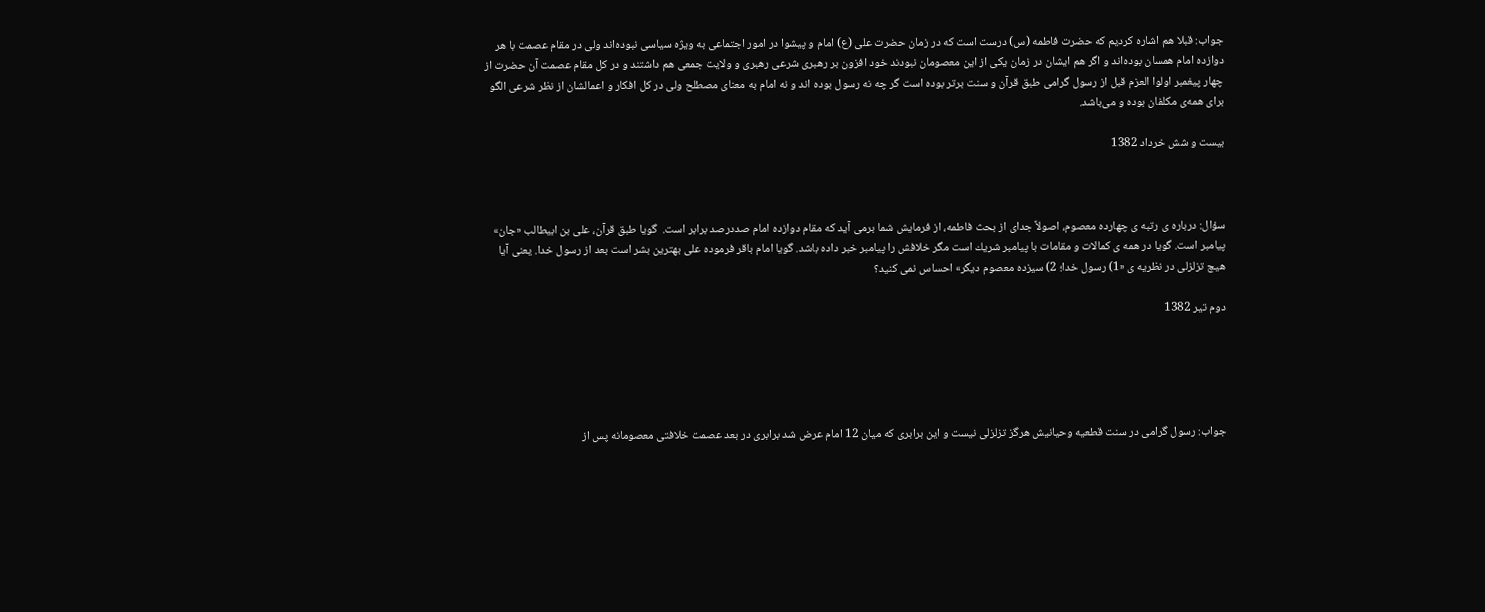جواب: قبلا هم اشاره كردیم كه حضرت فاطمه (س) درست است كه در زمان حضرت علی (ع) امام و پیشوا در امور اجتماعی به ویژه سیاسی نبوده‌اند ولی در مقام عصمت با هر دوازده امام همسان بوده‌اند و اگر هم ایشان در زمان یكی از این معصومان نبودند خود افزون بر رهبری شرعی رهبری و ولایت جمعی هم داشتند و در كل مقام عصمت آن حضرت از چهار پیغمبر اولوا العزم قبل از رسول گرامی طبق قرآن و سنت برتر بوده است گر چه نه رسول بوده اند و نه امام به معنای مصطلح ولی در كل افكار و اعمالشان از نظر شرعی الگو برای همه‌ی مكلفان بوده و می‌باشد.

بیست و شش خرداد 1382



سؤال: درباره ی رتبه ی چهارده معصوم، اصولاً جدای از بحث فاطمه، از فرمایش شما برمی آید كه مقام دوازده امام صددرصد برابر است.  گویا طبق قرآن، علی بن ابیطالب «جان» پیامبر است. گویا در همه ی كمالات و مقامات با پیامبر شریك است مگر خلافش را پیامبر خبر داده باشد. گویا امام باقر فرموده علی بهترین بشر است بعد از رسول خدا. یعنی آیا هیچ تزلزلی در نظریه ی «1) رسول خدا؛ 2) سیزده معصوم دیگر» احساس نمی كنید؟

دوم تیر 1382





جواب: رسول گرامی در سنت قطعیه وحیانیش هرگز تزلزلی نیست و این برابری كه میان 12 امام عرض شد برابری در بعد عصمت خلافتی معصومانه پس از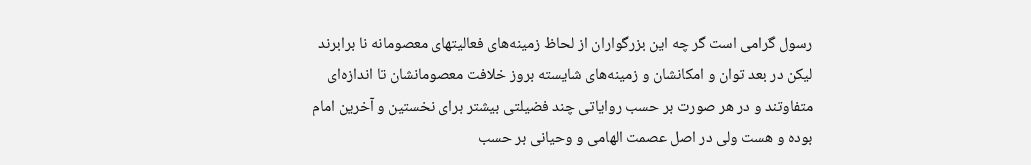رسول گرامی است گر چه این بزرگواران از لحاظ زمینه‌های فعالیتهای معصومانه نا برابرند لیكن در بعد توان و امكانشان و زمینه‌های شایسته بروز خلافت معصومانشان تا اندازه‌ای متفاوتند و در هر صورت بر حسب روایاتی چند فضیلتی بیشتر برای نخستین و آخرین امام بوده و هست ولی در اصل عصمت الهامی و وحیانی بر حسب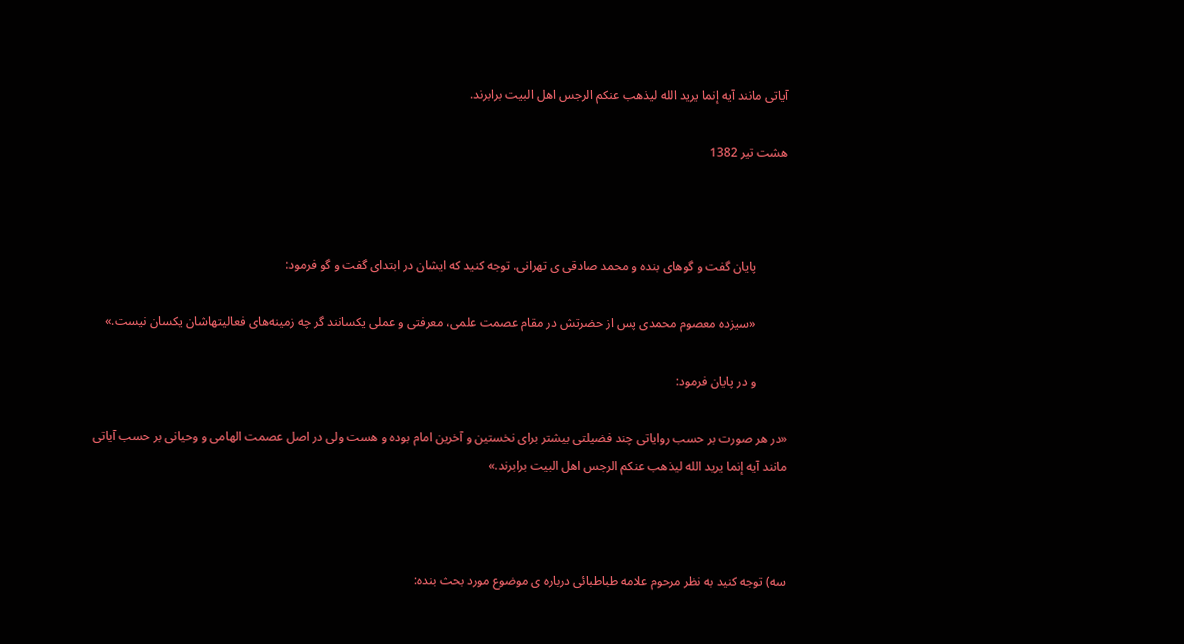آیاتی مانند آیه إنما یرید الله لیذهب عنكم الرجس اهل البیت برابرند.

هشت تیر 1382



          پایان گفت و گوهای بنده و محمد صادقی ی تهرانی. توجه کنید که ایشان در ابتدای گفت و گو فرمود:

          «سیزده معصوم محمدی پس از حضرتش در مقام عصمت علمی، معرفتی و عملی یكسانند گر چه زمینه‌های فعالیتهاشان یكسان نیست.»

          و در پایان فرمود:

«در هر صورت بر حسب روایاتی چند فضیلتی بیشتر برای نخستین و آخرین امام بوده و هست ولی در اصل عصمت الهامی و وحیانی بر حسب آیاتی مانند آیه إنما یرید الله لیذهب عنكم الرجس اهل البیت برابرند.»



سه) توجه کنید به نظر مرحوم علامه طباطبائی درباره ی موضوع مورد بحث بنده: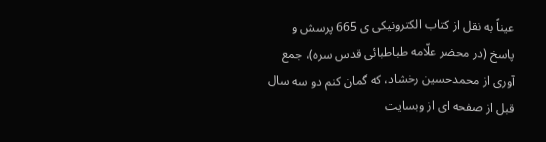عیناً به نقل از کتاب الکترونیکی ی 665 پرسش و پاسخ (در محضر علّامه طباطبائی قدس سره)، جمع آوری از محمدحسین رخشاد، که گمان کنم دو سه سال قبل از صفحه ای از وبسایت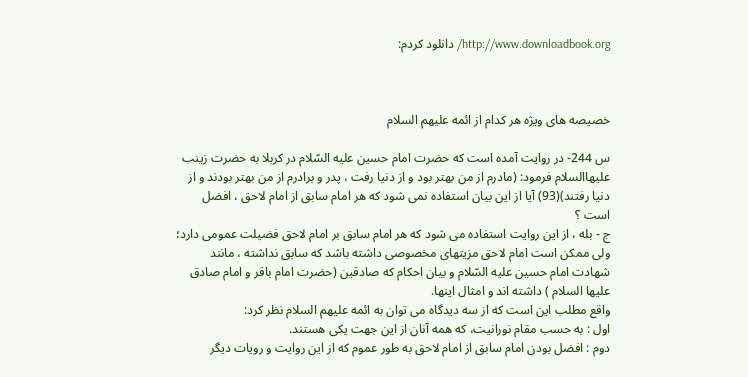http://www.downloadbook.org/ دانلود کردم:



خصيصه هاى ويژه هر كدام از ائمه عليهم السلام

س 244- در روايت آمده است كه حضرت امام حسين عليه السّلام در كربلا به حضرت زينب عليهاالسلام فرمود: (مادرم از من بهتر بود و از دنيا رفت ، پدر و برادرم از من بهتر بودند و از دنيا رفتند)(93) آيا از اين بيان استفاده نمى شود كه هر امام سابق از امام لاحق ، افضل است ؟
ج - بله ، از اين روايت استفاده مى شود كه هر امام سابق بر امام لاحق فضيلت عمومى دارد؛ ولى ممكن است امام لاحق مزيتهاى مخصوصى داشته باشد كه سابق نداشته ، مانند شهادت امام حسين عليه السّلام و بيان احكام كه صادقين (حضرت امام باقر و امام صادق عليها السلام ) داشته اند و امثال اينها.
واقع مطلب اين است كه از سه ديدگاه مى توان به ائمه عليهم السلام نظر كرد:
اول : به حسب مقام نورانيت، كه همه آنان از اين جهت يكى هستند.
دوم : افضل بودن امام سابق از امام لاحق به طور عموم كه از اين روايت و رويات ديگر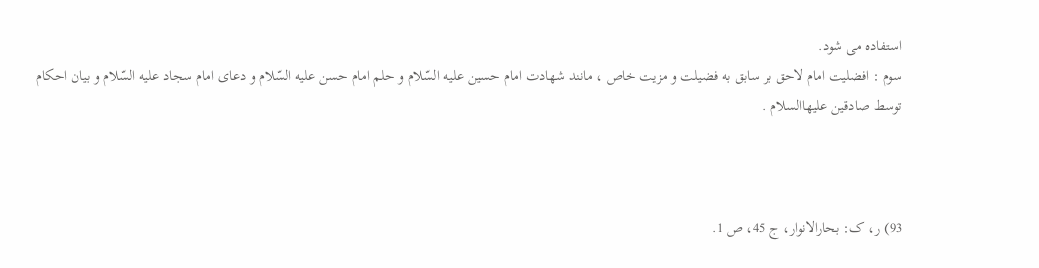استفاده مى شود.
سوم : افضليت امام لاحق بر سابق به فضيلت و مزيت خاص ، مانند شهادت امام حسين عليه السّلام و حلم امام حسن عليه السّلام و دعاى امام سجاد عليه السّلام و بيان احكام توسط صادقين عليهاالسلام .



93) ر، ک: بحارالانوار، ج 45، ص 1.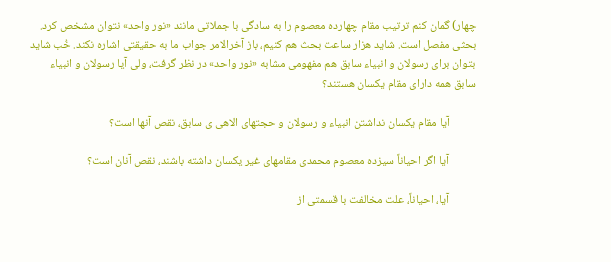چهار) گمان کنم ترتیب مقام چهارده معصوم را به سادگی با جملاتی مانند «نور واحد» نتوان مشخص کرد. بحثی مفصل است. شاید هزار ساعت بحث هم کنیم، باز آخرالامر جواب ما به حقیقتی اشاره نکند. خُب شاید بتوان برای رسولان و انبیاء سابق هم مفهومی مشابه «نور واحد» در نظر گرفت، ولی آیا رسولان و انبیاء سابق همه دارای مقام یکسان هستند؟

          آیا مقام یکسان نداشتن انبیاء و رسولان و حجتهای الاهی ی سابق، نقص آنها است؟

          آیا اگر احیاناً سیزده معصوم محمدی مقامهای غیر یکسان داشته باشند، نقص آنان است؟

          آیا، احیاناً، علت مخالفت با قسمتی از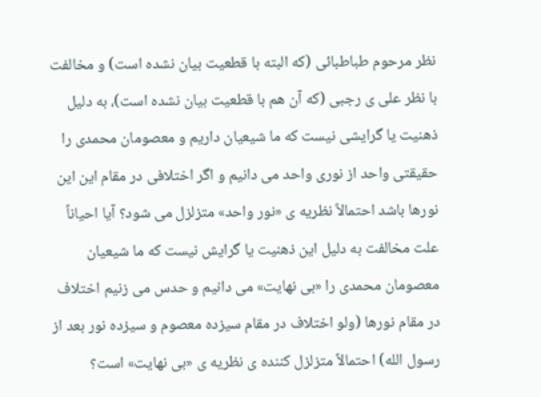نظر مرحوم طباطبائی (که البته با قطعیت بیان نشده است) و مخالفت با نظر علی ی رجبی (که آن هم با قطعیت بیان نشده است)، به دلیل ذهنیت یا گرایشی نیست که ما شیعیان داریم و معصومان محمدی را حقیقتی واحد از نوری واحد می دانیم و اگر اختلافی در مقام این این نورها باشد احتمالاً نظریه ی «نور واحد» متزلزل می شود؟ آیا احیاناً علت مخالفت به دلیل این ذهنیت یا گرایش نیست که ما شیعیان معصومان محمدی را «بی نهایت» می دانیم و حدس می زنیم اختلاف در مقام نورها (ولو اختلاف در مقام سیزده معصوم و سیزده نور بعد از رسول الله) احتمالاً متزلزل کننده ی نظریه ی «بی نهایت» است؟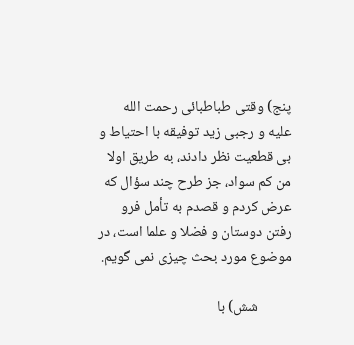پنج) وقتی طباطبائی رحمت الله علیه و رجبی زید توفیقه با احتیاط و بی قطعیت نظر دادند، به طریق اولا من کم سواد، جز طرح چند سؤال که عرض کردم و قصدم به تأمل فرو رفتن دوستان و فضلا و علما است، در موضوع مورد بحث چیزی نمی گویم.

          شش) با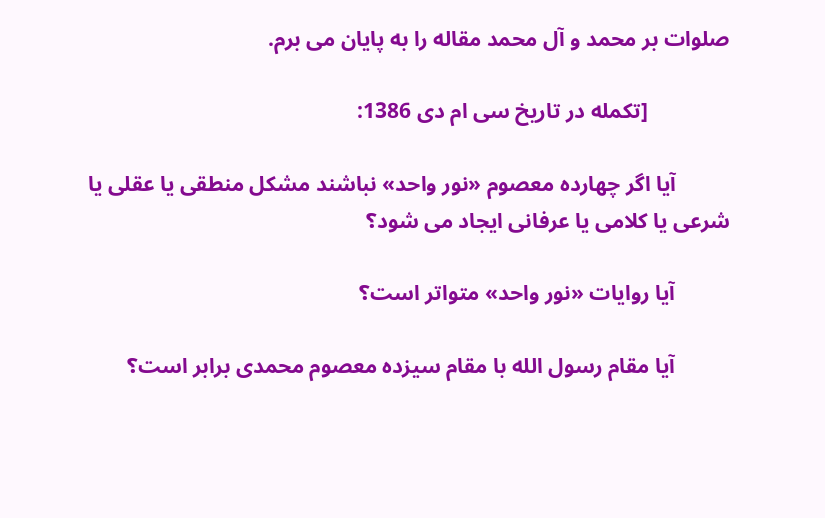صلوات بر محمد و آل محمد مقاله را به پایان می برم.

               [تکمله در تاریخ سی ام دی 1386:

          آیا اگر چهارده معصوم «نور واحد» نباشند مشکل منطقی یا عقلی یا شرعی یا کلامی یا عرفانی ایجاد می شود؟

          آیا روایات «نور واحد» متواتر است؟

          آیا مقام رسول الله با مقام سیزده معصوم محمدی برابر است؟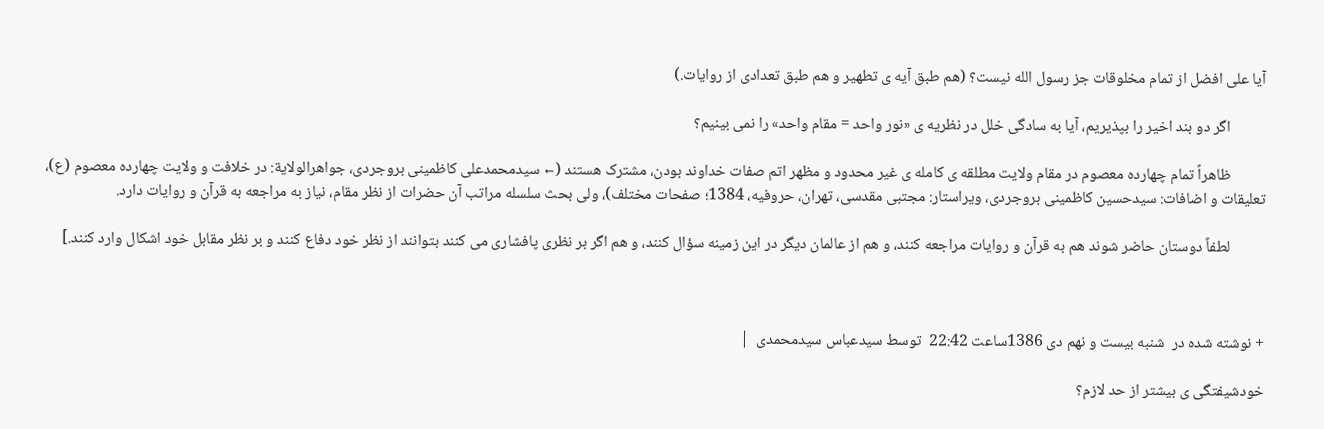آیا علی افضل از تمام مخلوقات جز رسول الله نیست؟ (هم طبق آیه ی تطهیر و هم طبق تعدادی از روایات.)

          اگر دو بند اخیر را بپذیریم، آیا به سادگی خلل در نظریه ی «نور واحد = مقام واحد» را نمی بینیم؟

          ظاهراً تمام چهارده معصوم در مقام ولایت مطلقه ی کامله ی غیر محدود و مظهر اتم صفات خداوند بودن، مشترک هستند (← سیدمحمدعلی کاظمینی بروجردی، جواهرالولایة: در خلافت و ولایت چهارده معصوم (ع)، تعلیقات و اضافات: سیدحسین کاظمینی بروجردی، ویراستار: مجتبی مقدسی، تهران، حروفیه، 1384؛ صفحات مختلف)، ولی بحث سلسله مراتب آن حضرات از نظر مقام، نیاز به مراجعه به قرآن و روایات دارد.

          لطفاً دوستان حاضر شوند هم به قرآن و روایات مراجعه کنند، و هم از عالمان دیگر در این زمینه سؤال کنند، و هم اگر بر نظری پافشاری می کنند بتوانند از نظر خود دفاع کنند و بر نظر مقابل خود اشکال وارد کنند.]



+ نوشته شده در  شنبه بیست و نهم دی 1386ساعت 22:42  توسط سیدعباس سیدمحمدی  |

خودشیفتگی ی بیشتر از حد لازم؟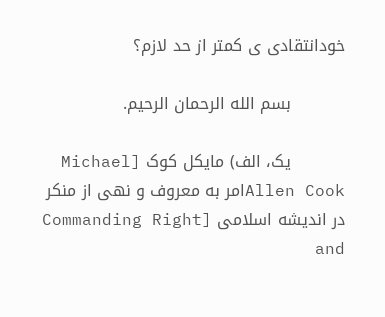خودانتقادی ی کمتر از حد لازم؟

          بسم الله الرحمان الرحیم.

          یک، الف) مایکل کوک [Michael Allen Cookامر به معروف و نهی از منکر در اندیشه اسلامی [Commanding Right and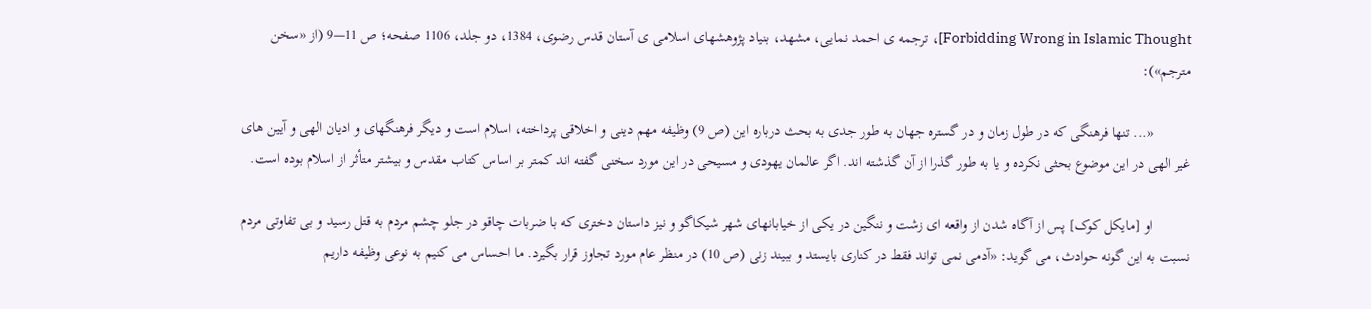Forbidding Wrong in Islamic Thought]، ترجمه ی احمد نمایی، مشهد، بنیاد پژوهشهای اسلامی ی آستان قدس رضوی، 1384، دو جلد، 1106 صفحه؛ ص 11—9 (از «سخن مترجم»):

          «... تنها فرهنگی که در طول زمان و در گستره جهان به طور جدی به بحث درباره این (ص 9) وظیفه مهم دینی و اخلاقی پرداخته، اسلام است و دیگر فرهنگهای و ادیان الهی و آیین های غیر الهی در این موضوع بحثی نکرده و یا به طور گذرا از آن گذشته اند. اگر عالمان یهودی و مسیحی در این مورد سخنی گفته اند کمتر بر اساس کتاب مقدس و بیشتر متأثر از اسلام بوده است.

          او [مایکل کوک] پس از آگاه شدن از واقعه ای زشت و ننگین در یکی از خیابانهای شهر شیکاگو و نیز داستان دختری که با ضربات چاقو در جلو چشم مردم به قتل رسید و بی تفاوتی مردم نسبت به این گونه حوادث، می گوید: «آدمی نمی تواند فقط در کناری بایستد و ببیند زنی (ص 10) در منظر عام مورد تجاوز قرار بگیرد. ما احساس می کنیم به نوعی وظیفه داریم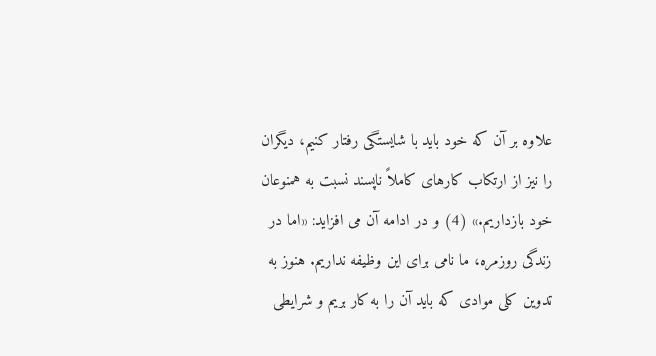علاوه بر آن که خود باید با شایستگی رفتار کنیم، دیگران را نیز از ارتکاب کارهای کاملاً ناپسند نسبت به همنوعان خود بازداریم.» (4) و در ادامه آن می افزاید: «اما در زندگی روزمره، ما نامی برای این وظیفه نداریم. هنوز به تدوین کلی موادی که باید آن را به کار بریم و شرایطی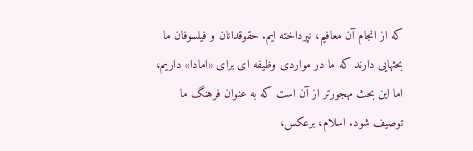که از انجام آن معافیم، نپرداخته ایم. حقوقدانان و فیلسوفان ما بحثهایی دارند که ما در مواردی وظیفه ای برای «امادا» داریم، اما این بحث مهجورتر از آن است که به عنوان فرهنگ ما توصیف شود. اسلام، برعکس،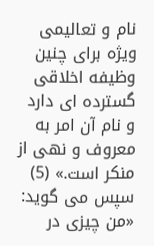نام و تعالیمی ویژه برای چنین وظیفه اخلاقی گسترده ای دارد و نام آن امر به معروف و نهی از منکر است.» (5) سپس می گوید: «من چیزی در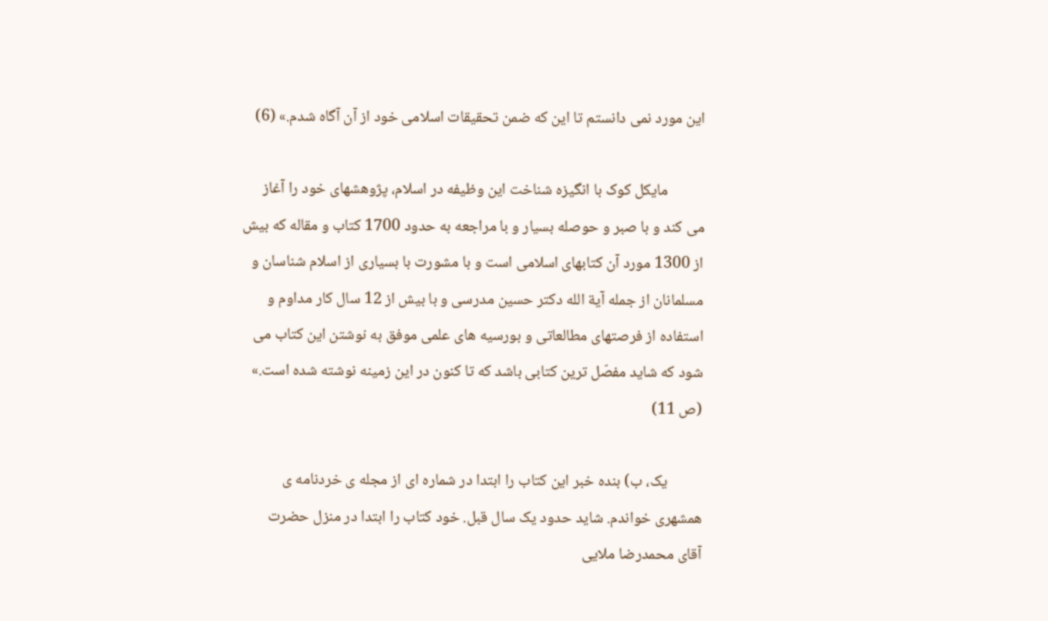این مورد نمی دانستم تا این که ضمن تحقیقات اسلامی خود از آن آگاه شدم.» (6)

          مایکل کوک با انگیزه شناخت این وظیفه در اسلام، پژوهشهای خود را آغاز می کند و با صبر و حوصله بسیار و با مراجعه به حدود 1700 کتاب و مقاله که بیش از 1300 مورد آن کتابهای اسلامی است و با مشورت با بسیاری از اسلام شناسان و مسلمانان از جمله آیة الله دکتر حسین مدرسی و با بیش از 12 سال کار مداوم و استفاده از فرصتهای مطالعاتی و بورسیه های علمی موفق به نوشتن این کتاب می شود که شاید مفصّل ترین کتابی باشد که تا کنون در این زمینه نوشته شده است.» (ص 11)

          یک، ب) بنده خبر این کتاب را ابتدا در شماره ای از مجله ی خردنامه ی همشهری خواندم. شاید حدود یک سال قبل. خود کتاب را ابتدا در منزل حضرت آقای محمدرضا ملایی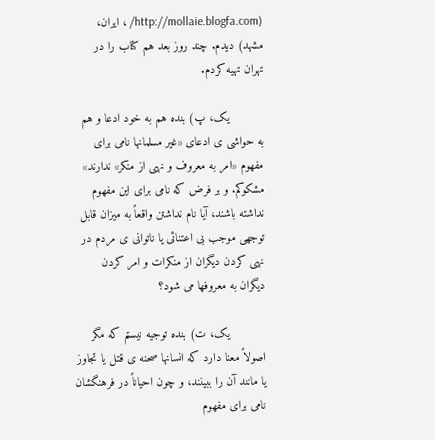(http://mollaie.blogfa.com/ ، ایران، مشهد) دیدم. چند روز بعد هم کتاب را در تهران تهیه کردم.

          یک، پ) بنده هم به خود ادعا و هم به حواشی ی ادعای «غیر مسلمانها نامی برای مفهوم «امر به معروف و نهی از منکر» ندارند» مشکوکم. و بر فرض که نامی برای این مفهوم نداشته باشند، آیا نام نداشتن واقعاً به میزان قابل توجهی موجب بی اعتنائی یا ناتوانی ی مردم در نهی کردن دیگران از منکرات و امر کردن دیگران به معروفها می شود؟

          یک، ت) بنده توجیه نیستم که مگر اصولاً معنا دارد که انسانها صحنه ی قتل یا تجاوز یا مانند آن را ببینند، و چون احیاناً در فرهنگشان نامی برای مفهوم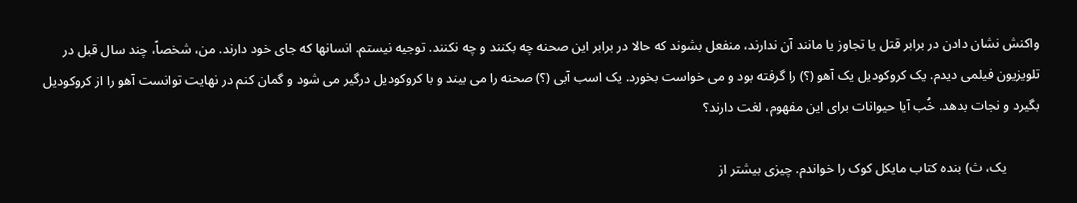واکنش نشان دادن در برابر قتل یا تجاوز یا مانند آن ندارند، منفعل بشوند که حالا در برابر این صحنه چه بکنند و چه نکنند. توجیه نیستم. انسانها که جای خود دارند. من، شخصاً، چند سال قبل در تلویزیون فیلمی دیدم. یک کروکودیل یک آهو (؟) را گرفته بود و می خواست بخورد. یک اسب آبی (؟) صحنه را می بیند و با کروکودیل درگیر می شود و گمان کنم در نهایت توانست آهو را از کروکودیل بگیرد و نجات بدهد. خُب آیا حیوانات برای این مفهوم، لغت دارند؟

          یک، ث) بنده کتاب مایکل کوک را خواندم. چیزی بیشتر از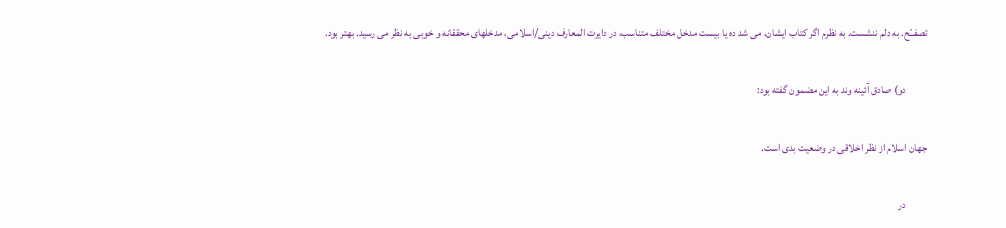تصفــّح. به دلم ننشست. به نظرم اگر کتاب ایشان، می شد ده یا بیست مدخل مختلف متناسب، در دایرت المعارف دینی/اسلامی، مدخلهای محققانه و خوبی به نظر می رسید. بهتر بود.

          دو) صادق آئینه وند به این مضمون گفته بود:

جهان اسلام از نظر اخلاقی در وضعیت بدی است.

          در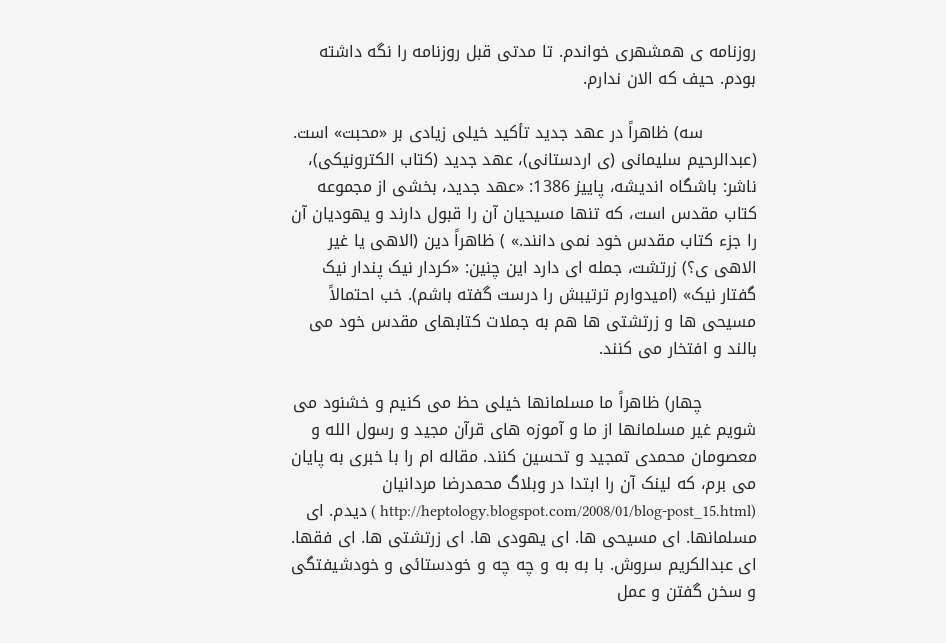روزنامه ی همشهری خواندم. تا مدتی قبل روزنامه را نگه داشته بودم. حیف که الان ندارم.

          سه) ظاهراً در عهد جدید تأکید خیلی زیادی بر «محبت» است. (عبدالرحیم سلیمانی (ی اردستانی)، عهد جدید (کتاب الکترونیکی)، ناشر: باشگاه اندیشه، پاییز 1386: «عهد جديد، بخشى از مجموعه كتاب مقدس است، كه تنها مسيحيان آن را قبول دارند و يهوديان آن را جزء كتاب مقدس خود نمى دانند.» ) ظاهراً دین (الاهی یا غیر الاهی ی؟) زرتشت، جمله ای دارد این چنین: «کردار نیک پندار نیک گفتار نیک» (امیدوارم ترتیبش را درست گفته باشم). خب احتمالاً مسیحی ها و زرتشتی ها هم به جملات کتابهای مقدس خود می بالند و افتخار می کنند.

          چهار) ظاهراً ما مسلمانها خیلی حظ می کنیم و خشنود می شویم غیر مسلمانها از ما و آموزه های قرآن مجید و رسول الله و معصومان محمدی تمجید و تحسین کنند. مقاله ام را با خبری به پایان می برم، که لینک آن را ابتدا در وبلاگ محمدرضا مردانیان (http://heptology.blogspot.com/2008/01/blog-post_15.html ) دیدم. ای مسلمانها. ای مسیحی ها. ای یهودی ها. ای زرتشتی ها. ای فقها. ای عبدالکریم سروش. با به به و چه چه و خودستائی و خودشیفتگی و سخن گفتن و عمل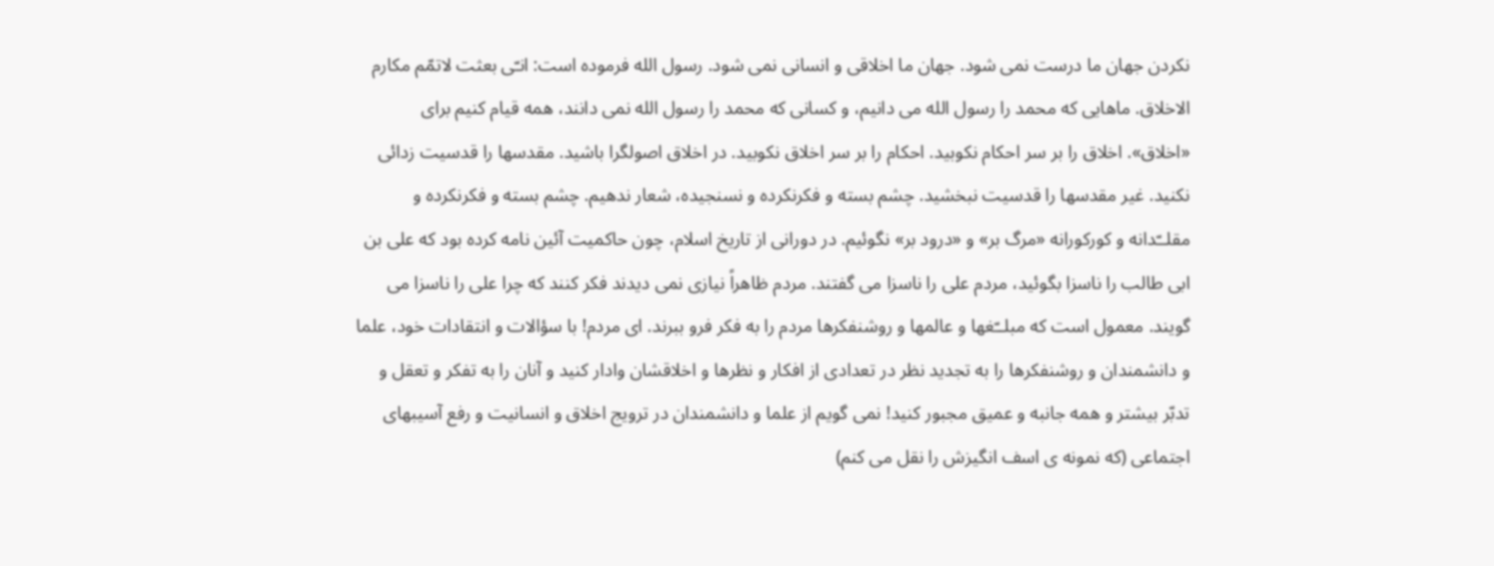نکردن جهان ما درست نمی شود. جهان ما اخلاقی و انسانی نمی شود. رسول الله فرموده است: انـّی بعثت لاتمّم مکارم الاخلاق. ماهایی که محمد را رسول الله می دانیم، و کسانی که محمد را رسول الله نمی دانند، همه قیام کنیم برای «اخلاق». اخلاق را بر سر احکام نکوبید. احکام را بر سر اخلاق نکوبید. در اخلاق اصولگرا باشید. مقدسها را قدسیت زدائی نکنید. غیر مقدسها را قدسیت نبخشید. چشم بسته و فکرنکرده و نسنجیده، شعار ندهیم. چشم بسته و فکرنکرده و مقلــّدانه و کورکورانه «مرگ بر» و «درود بر» نگوئیم. در دورانی از تاریخ اسلام، چون حاکمیت آئین نامه کرده بود که علی بن ابی طالب را ناسزا بگوئید، مردم علی را ناسزا می گفتند. مردم ظاهراً نیازی نمی دیدند فکر کنند که چرا علی را ناسزا می گویند. معمول است که مبلــّغها و عالمها و روشنفکرها مردم را به فکر فرو ببرند. ای مردم! با سؤالات و انتقادات خود، علما و دانشمندان و روشنفکرها را به تجدید نظر در تعدادی از افکار و نظرها و اخلاقشان وادار کنید و آنان را به تفکر و تعقل و تدبّر بیشتر و همه جانبه و عمیق مجبور کنید! نمی گویم از علما و دانشمندان در ترویج اخلاق و انسانیت و رفع آسیبهای اجتماعی (که نمونه ی اسف انگیزش را نقل می کنم)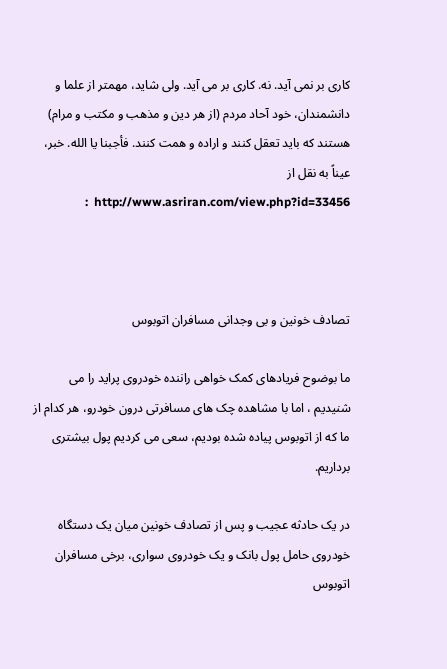کاری بر نمی آید. نه. کاری بر می آید. ولی شاید، مهمتر از علما و دانشمندان، خود آحاد مردم (از هر دین و مذهب و مکتب و مرام) هستند که باید تعقل کنند و اراده و همت کنند. فأجبنا یا الله. خبر، عیناً به نقل از http://www.asriran.com/view.php?id=33456  :



تصادف خونین و بی وجدانی مسافران اتوبوس

ما بوضوح فریادهای کمک خواهی راننده خودروی پراید را می شنیدیم ، اما با مشاهده چک های مسافرتی درون خودرو، هر کدام از ما که از اتوبوس پیاده شده بودیم، سعی می کردیم پول بیشتری برداریم.

در یک حادثه عجیب و پس از تصادف خونین میان یک دستگاه خودروی حامل پول بانک و یک خودروی سواری، برخی مسافران اتوبوس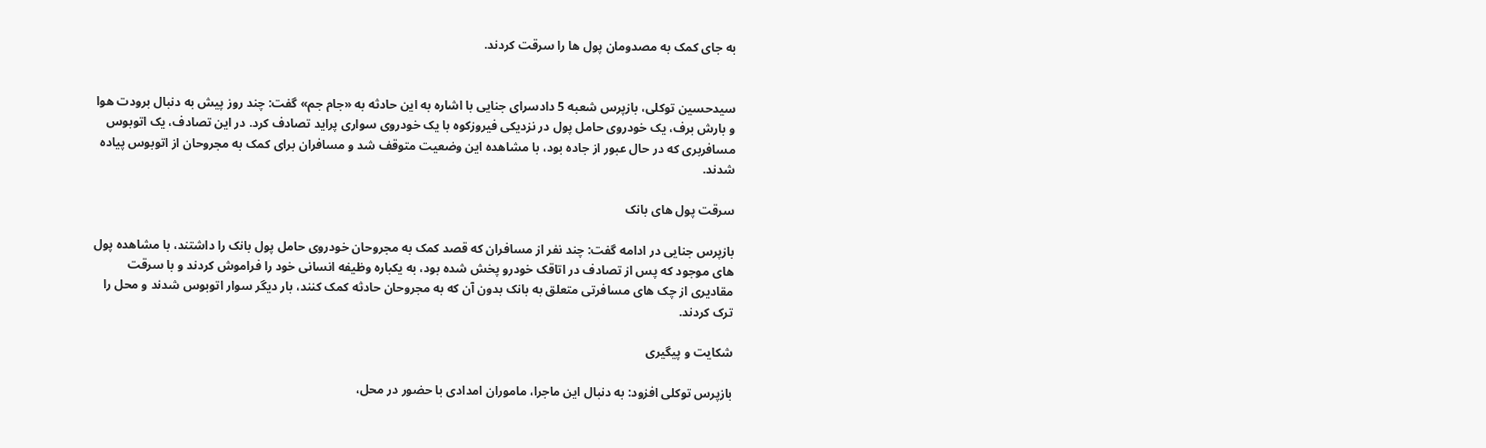به جای کمک به مصدومان پول ها را سرقت کردند.


سیدحسین توکلی، بازپرس شعبه 5 دادسرای جنایی با اشاره به این حادثه به «جام جم» گفت: چند روز پیش به دنبال برودت هوا و بارش برف، یک خودروی حامل پول در نزدیکی فیروزکوه با یک خودروی سواری پراید تصادف کرد. در این تصادف، یک اتوبوس مسافربری که در حال عبور از جاده بود، با مشاهده این وضعیت متوقف شد و مسافران برای کمک به مجروحان از اتوبوس پیاده شدند.

سرقت پول های بانک

بازپرس جنایی در ادامه گفت: چند نفر از مسافران که قصد کمک به مجروحان خودروی حامل پول بانک را داشتند، با مشاهده پول های موجود که پس از تصادف در اتاقک خودرو پخش شده بود، به یکباره وظیفه انسانی خود را فراموش کردند و با سرقت مقادیری از چک های مسافرتی متعلق به بانک بدون آن که به مجروحان حادثه کمک کنند، بار دیگر سوار اتوبوس شدند و محل را ترک کردند.

شکایت و پیگیری

بازپرس توکلی افزود: به دنبال این ماجرا، ماموران امدادی با حضور در محل،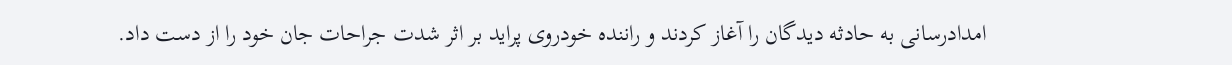امدادرسانی به حادثه دیدگان را آغاز کردند و راننده خودروی پراید بر اثر شدت جراحات جان خود را از دست داد.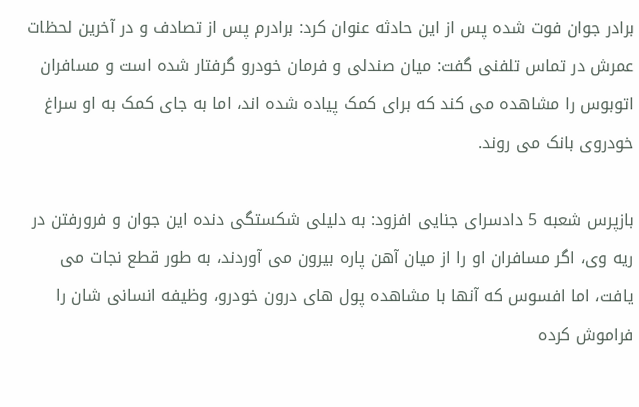برادر جوان فوت شده پس از این حادثه عنوان کرد: برادرم پس از تصادف و در آخرین لحظات عمرش در تماس تلفنی گفت: میان صندلی و فرمان خودرو گرفتار شده است و مسافران اتوبوس را مشاهده می کند که برای کمک پیاده شده اند، اما به جای کمک به او سراغ خودروی بانک می روند.

بازپرس شعبه 5 دادسرای جنایی افزود: به دلیلی شکستگی دنده این جوان و فرورفتن در ریه وی، اگر مسافران او را از میان آهن پاره بیرون می آوردند، به طور قطع نجات می یافت، اما افسوس که آنها با مشاهده پول های درون خودرو، وظیفه انسانی شان را فراموش کرده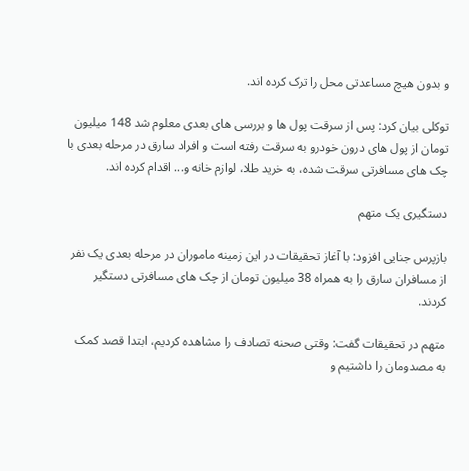و بدون هیچ مساعدتی محل را ترک کرده اند.

توکلی بیان کرد: پس از سرقت پول ها و بررسی های بعدی معلوم شد 148 میلیون تومان از پول های درون خودرو به سرقت رفته است و افراد سارق در مرحله بعدی با چک های مسافرتی سرقت شده، به خرید طلا، لوازم خانه و... اقدام کرده اند.

دستگیری یک متهم

بازپرس جنایی افزود: با آغاز تحقیقات در این زمینه ماموران در مرحله بعدی یک نفر از مسافران سارق را به همراه 38 میلیون تومان از چک های مسافرتی دستگیر کردند.

متهم در تحقیقات گفت: وقتی صحنه تصادف را مشاهده کردیم، ابتدا قصد کمک به مصدومان را داشتیم و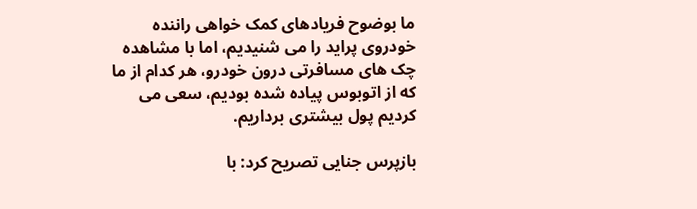ما بوضوح فریادهای کمک خواهی راننده خودروی پراید را می شنیدیم، اما با مشاهده چک های مسافرتی درون خودرو، هر کدام از ما که از اتوبوس پیاده شده بودیم، سعی می کردیم پول بیشتری برداریم.

بازپرس جنایی تصریح کرد: با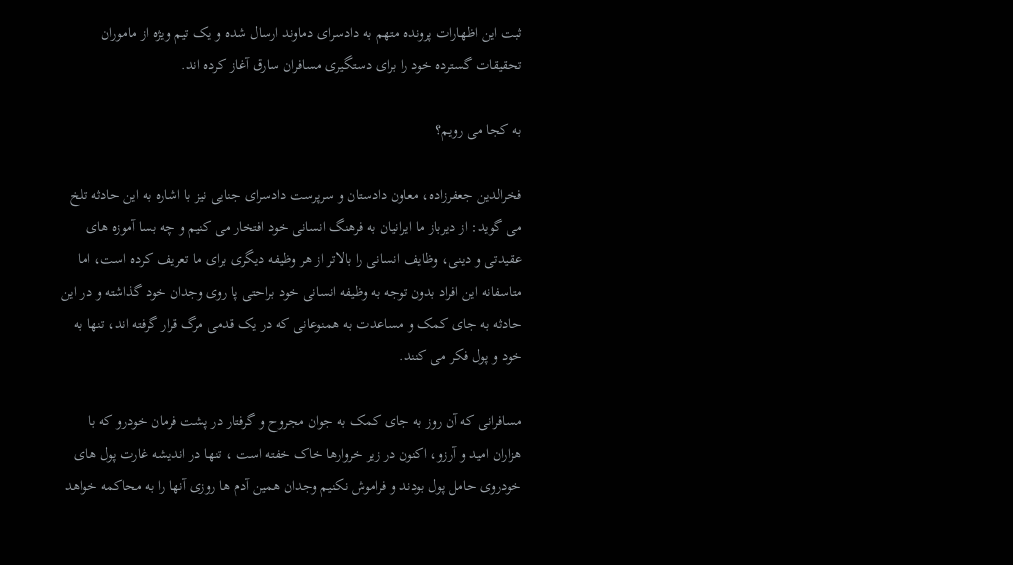ثبت این اظهارات پرونده متهم به دادسرای دماوند ارسال شده و یک تیم ویژه از ماموران تحقیقات گسترده خود را برای دستگیری مسافران سارق آغاز کرده اند.

به کجا می رویم؟

فخرالدین جعفرزاده، معاون دادستان و سرپرست دادسرای جنایی نیز با اشاره به این حادثه تلخ می گوید: از دیرباز ما ایرانیان به فرهنگ انسانی خود افتخار می کنیم و چه بسا آموزه های عقیدتی و دینی، وظایف انسانی را بالاتر از هر وظیفه دیگری برای ما تعریف کرده است، اما متاسفانه این افراد بدون توجه به وظیفه انسانی خود براحتی پا روی وجدان خود گذاشته و در این حادثه به جای کمک و مساعدت به همنوعانی که در یک قدمی مرگ قرار گرفته اند، تنها به خود و پول فکر می کنند.

مسافرانی که آن روز به جای کمک به جوان مجروح و گرفتار در پشت فرمان خودرو که با هزاران امید و آرزو، اکنون در زیر خروارها خاک خفته است ، تنها در اندیشه غارت پول های خودروی حامل پول بودند و فراموش نکنیم وجدان همین آدم ها روزی آنها را به محاکمه خواهد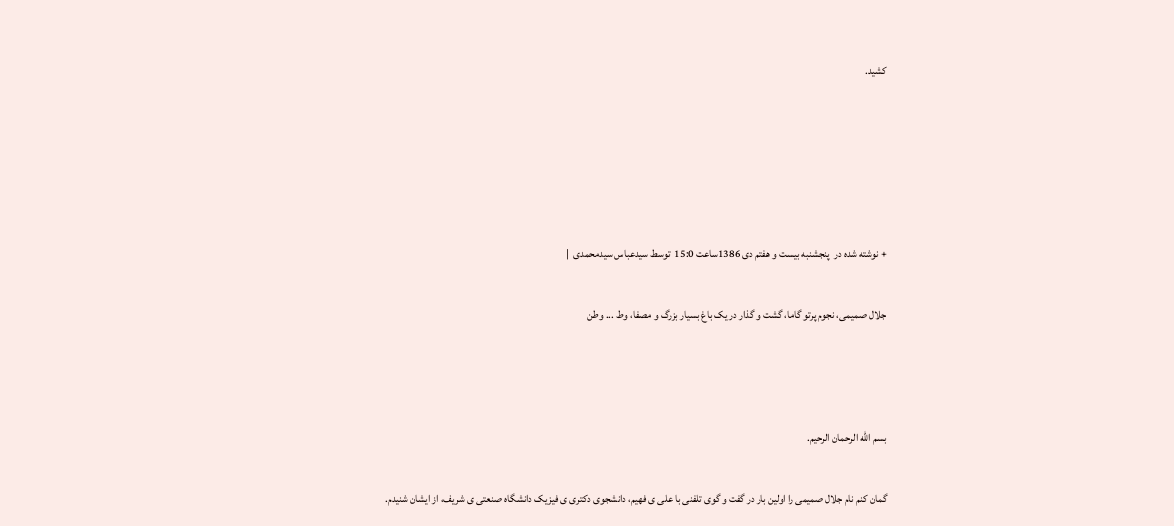کشید.





+ نوشته شده در  پنجشنبه بیست و هفتم دی 1386ساعت 15:0  توسط سیدعباس سیدمحمدی  |

جلال صمیمی، نجوم پرتو گاما، گشت و گذار در یک باغ بسیار بزرگ و مصفا، وط ... وطن



بسم الله الرحمان الرحیم.

گمان کنم نام جلال صمیمی را اولین بار در گفت و گوی تلفنی با علی ی فهیم، دانشجوی دکتری ی فیزیک دانشگاه صنعتی ی شریف، از ایشان شنیدم.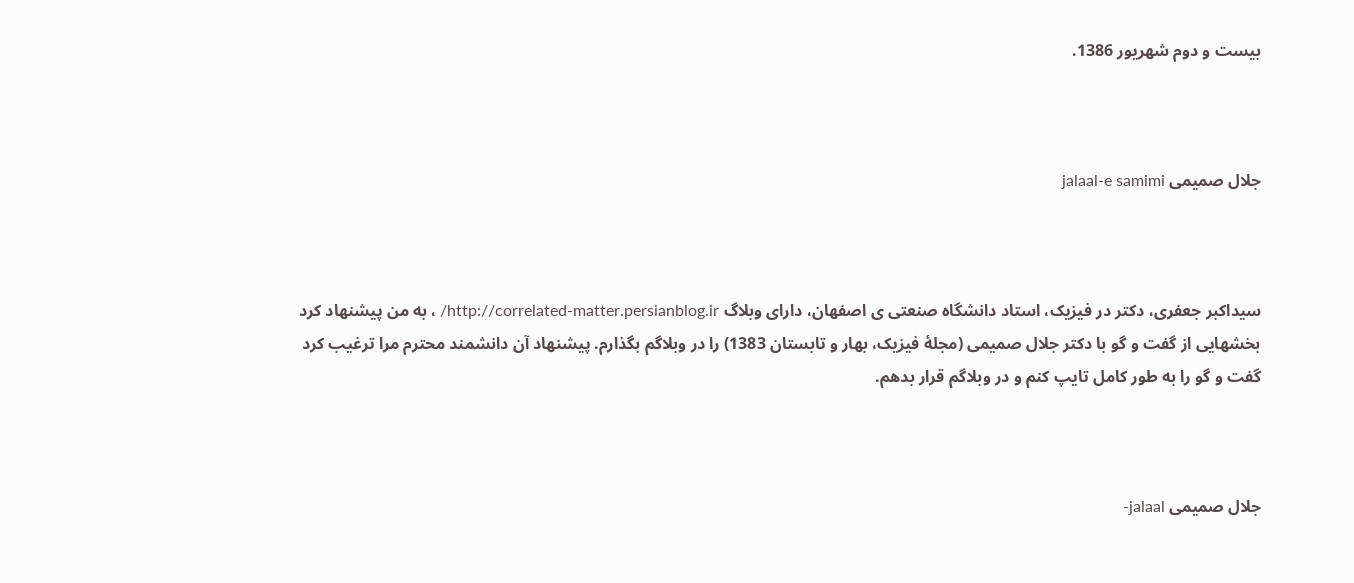بیست و دوم شهریور 1386.



جلال صمیمی jalaal-e samimi



سیداکبر جعفری، دکتر در فیزیک، استاد دانشگاه صنعتی ی اصفهان، دارای وبلاگ http://correlated-matter.persianblog.ir/ ، به من پیشنهاد کرد بخشهایی از گفت و گو با دکتر جلال صمیمی (مجلۀ فیزیک، بهار و تابستان 1383) را در وبلاگم بگذارم. پیشنهاد آن دانشمند محترم مرا ترغیب کرد گفت و گو را به طور کامل تایپ کنم و در وبلاگم قرار بدهم.



جلال صمیمی jalaal-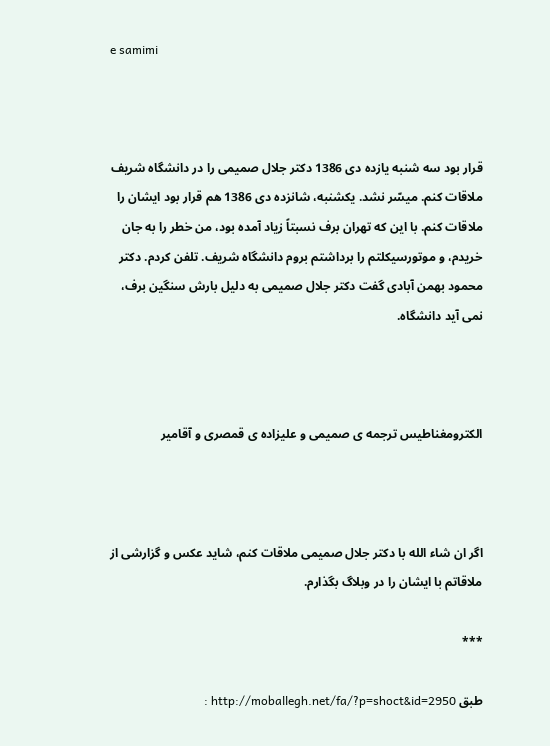e samimi



قرار بود سه شنبه یازده دی 1386 دکتر جلال صمیمی را در دانشگاه شریف ملاقات کنم. میسّر نشد. یکشنبه، شانزده دی 1386 هم قرار بود ایشان را ملاقات کنم. با این که تهران برف نسبتاً زیاد آمده بود، من خطر را به جان خریدم، و موتورسیکلتم را برداشتم بروم دانشگاه شریف. تلفن کردم. دکتر محمود بهمن آبادی گفت دکتر جلال صمیمی به دلیل بارش سنگین برف، نمی آید دانشگاه.



الکترومغناطیس ترجمه ی صمیمی و علیزاده ی قمصری و آقامیر



اگر ان شاء الله با دکتر جلال صمیمی ملاقات کنم، شاید عکس و گزارشی از ملاقاتم با ایشان را در وبلاگ بگذارم.

***

طبق http://moballegh.net/fa/?p=shoct&id=2950 :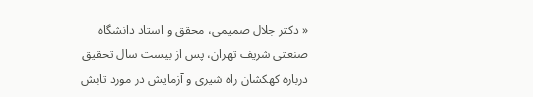« دكتر جلال صميمی، محقق و استاد دانشگاه صنعتی شريف تهران، پس از بيست سال تحقيق درباره كهكشان راه شيری و آزمايش در مورد تابش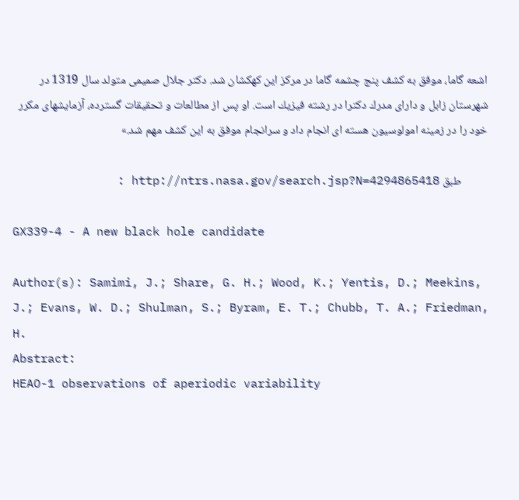اشعه گاما، موفق به كشف پنج چشمه گاما در مركز اين كهكشان شد. دكتر جلال صميمی متولد سال 1319 در شهرستان زابل و دارای مدرك دكترا در رشته فيزيك است. او پس از مطالعات و تحقيقات گسترده، آزمايشهای مكرر خود را در زمينه امولوسيون هسته ای انجام داد و سرانجام موفق به اين كشف مهم شد.»

          طبق http://ntrs.nasa.gov/search.jsp?N=4294865418 :

GX339-4 - A new black hole candidate

Author(s): Samimi, J.; Share, G. H.; Wood, K.; Yentis, D.; Meekins, J.; Evans, W. D.; Shulman, S.; Byram, E. T.; Chubb, T. A.; Friedman, H.
Abstract:
HEAO-1 observations of aperiodic variability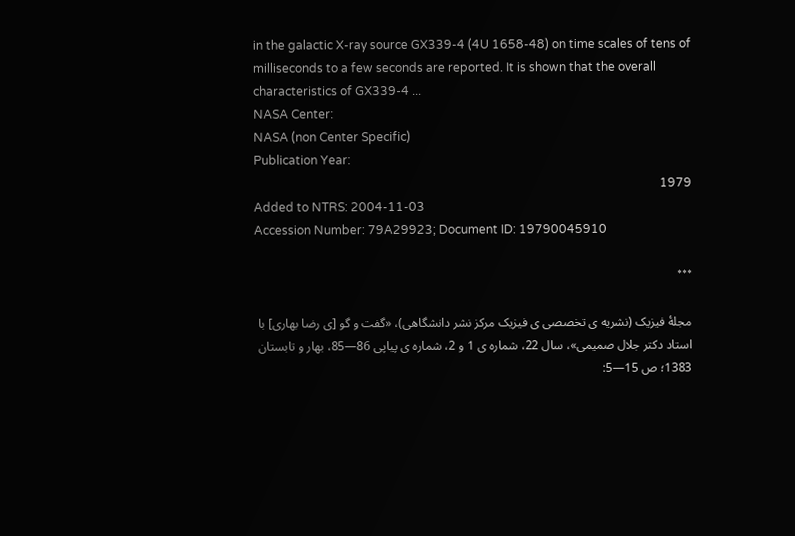in the galactic X-ray source GX339-4 (4U 1658-48) on time scales of tens of milliseconds to a few seconds are reported. It is shown that the overall characteristics of GX339-4 ...
NASA Center:
NASA (non Center Specific)
Publication Year:
1979
Added to NTRS: 2004-11-03
Accession Number: 79A29923; Document ID: 19790045910

***

مجلۀ فیزیک (نشریه ی تخصصی ی فیزیک مرکز نشر دانشگاهی)، «گفت و گو [ی رضا بهاری] با استاد دکتر جلال صمیمی»، سال 22، شماره ی 1 و 2، شماره ی پیاپی 86—85، بهار و تابستان 1383؛ ص 15—5: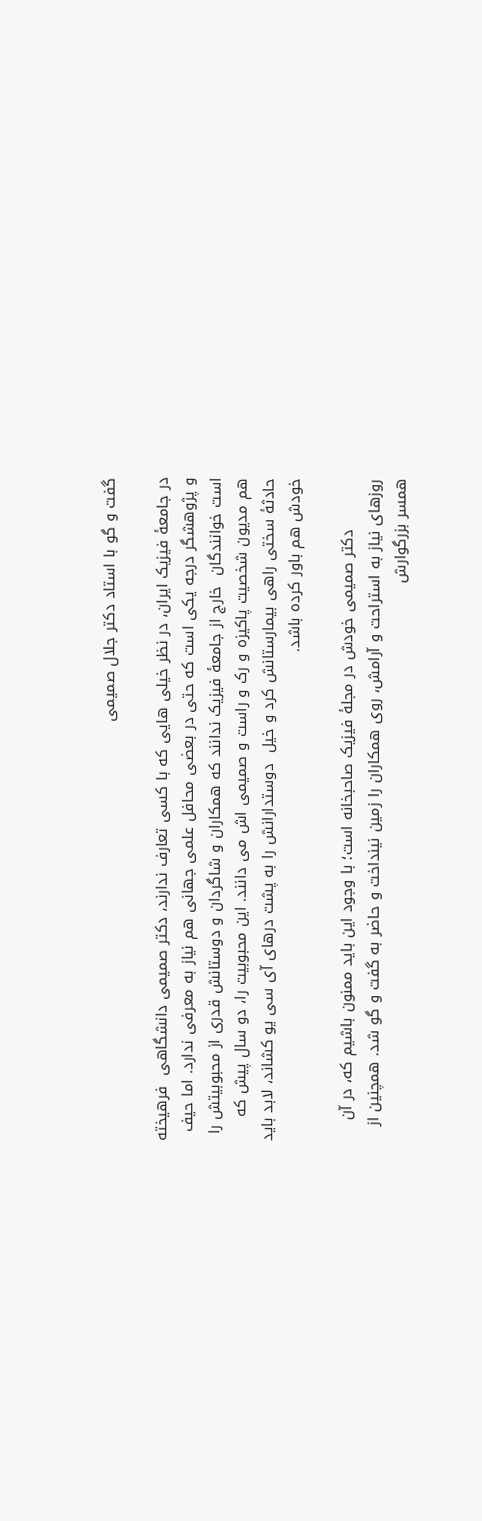گفت و گو با استاد دکتر جلال صمیمی

در جامعۀ فیزیک ایران، در نظر خیلی هایی که با کسی تعارف ندارند، دکتر صمیمی دانشگاهی  فرهیخته و پژوهشگر درجه یکی است که حتی در بعضی محافل علمی جهانی هم نیاز به معرفی ندارد. اما حیف است خوانندگان  خارج از جامعۀ فیزیک ندانند که همکاران و شاگردان و دوستانش قدری از محبوبیتش را هم مدیون شخصیت پاکیزه و رک و راست و صمیمی اش می دانند. این محبوبیت را، دو سال پیش که حادثۀ سختی راهی بیمارستانش کرد و خیل  دوستدارانش را به پشت درهای آی سی یو کشاند، لابد باید خودش هم باور کرده باشد.

          دکتر صمیمی خودش در مجلۀ فیزیک صاحبخانه است؛ با وجود این باید ممنون باشیم که، در آن روزهای نیاز به استراحت و آرامش، روی همکاران را زمین نینداخت و حاضر به گفت و گو شد. همچنین از همسر بزرگوارش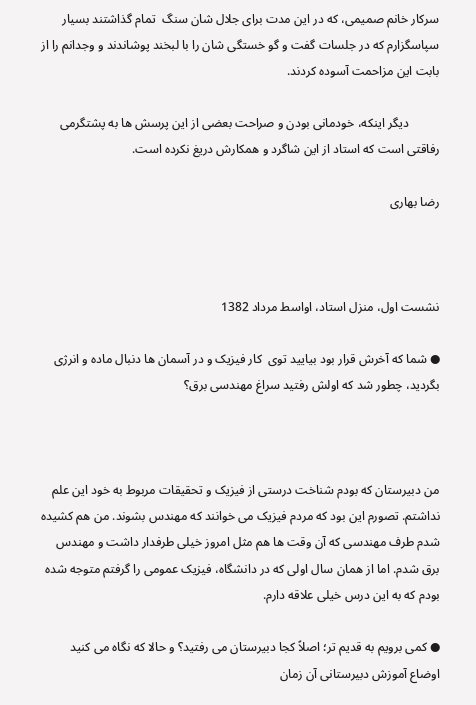سرکار خانم صمیمی، که در این مدت برای جلال شان سنگ  تمام گذاشتند بسیار سپاسگزارم که در جلسات گفت و گو خستگی شان را با لبخند پوشاندند و وجدانم را از بابت این مزاحمت آسوده کردند.

          دیگر اینکه، خودمانی بودن و صراحت بعضی از این پرسش ها به پشتگرمی  رفاقتی است که استاد از این شاگرد و همکارش دریغ نکرده است.

رضا بهاری



نشست اول، منزل استاد، اواسط مرداد 1382

● شما که آخرش قرار بود بیایید توی  کار فیزیک و در آسمان ها دنبال ماده و انرژی بگردید، چطور شد که اولش رفتید سراغ مهندسی برق؟



من دبیرستان که بودم شناخت درستی از فیزیک و تحقیقات مربوط به خود این علم نداشتم. تصورم این بود که مردم فیزیک می خوانند که مهندس بشوند. من هم کشیده شدم طرف مهندسی که آن وقت ها هم مثل امروز خیلی طرفدار داشت و مهندس برق شدم. اما از همان سال اولی که در دانشگاه، فیزیک عمومی را گرفتم متوجه شده بودم که به این درس خیلی علاقه دارم.

● کمی برویم به قدیم تر؛ اصلاً کجا دبیرستان می رفتید؟ و حالا که نگاه می کنید اوضاع آموزش دبیرستانی آن زمان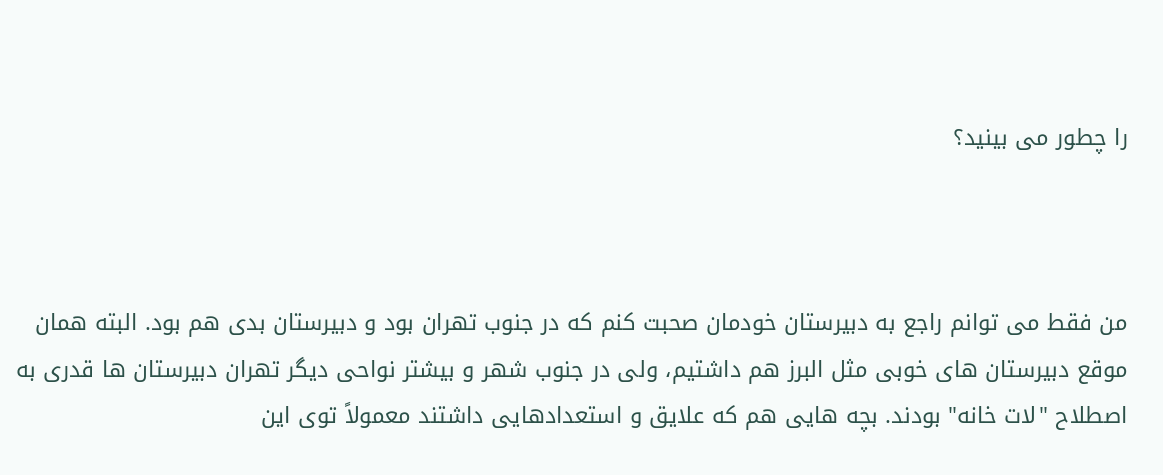را چطور می بینید؟



من فقط می توانم راجع به دبیرستان خودمان صحبت کنم که در جنوب تهران بود و دبیرستان بدی هم بود. البته همان موقع دبیرستان های خوبی مثل البرز هم داشتیم، ولی در جنوب شهر و بیشتر نواحی دیگر تهران دبیرستان ها قدری به اصطلاح "لات خانه" بودند. بچه هایی هم که علایق و استعدادهایی داشتند معمولاً توی این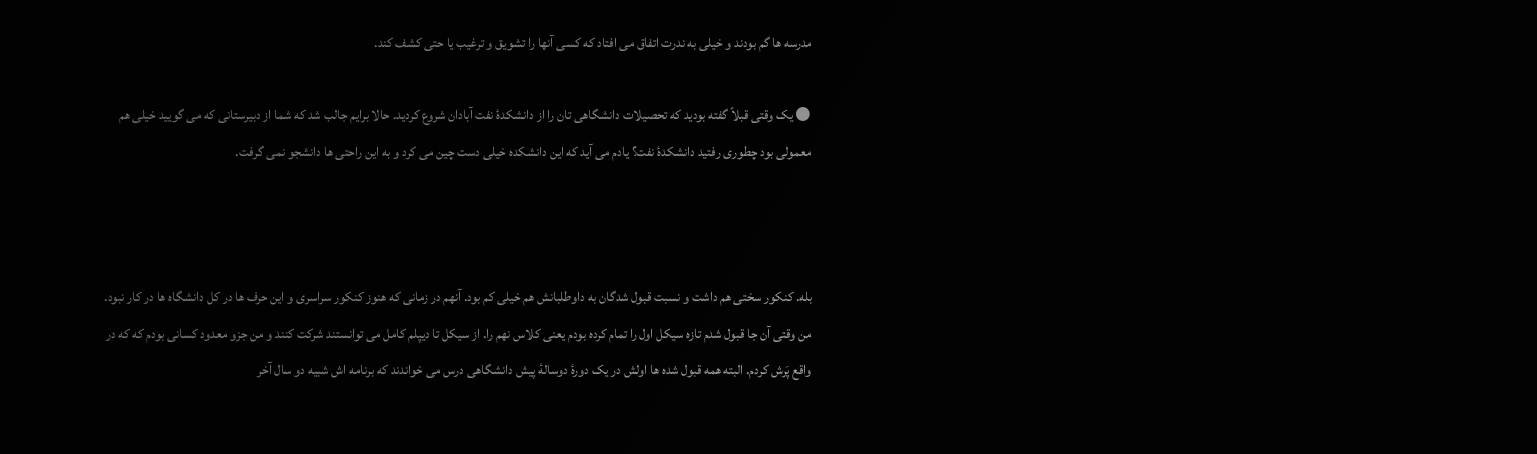مدرسه ها گم بودند و خیلی به ندرت اتفاق می افتاد که کسی آنها را تشویق و ترغیب یا حتی کشف کند.

● یک وقتی قبلاً گفته بودید که تحصیلات دانشگاهی تان را از دانشکدۀ نفت آبادان شروع کردید. حالا برایم جالب شد که شما از دبیرستانی که می گویید خیلی هم معمولی بود چطوری رفتید دانشکدۀ نفت؟ یادم می آید که این دانشکده خیلی دست چین می کرد و به این راحتی ها دانشجو نمی گرفت.



بله. کنکور سختی هم داشت و نسبت قبول شدگان به داوطلبانش هم خیلی کم بود. آنهم در زمانی که هنوز کنکور سراسری و این حرف ها در کل دانشگاه ها در کار نبود. من وقتی آن جا قبول شدم تازه سیکل اول را تمام کرده بودم یعنی کلاس نهم را. از سیکل تا دیپلم کامل می توانستند شرکت کنند و من جزو معدود کسانی بودم که که در واقع پَرش کردم. البته همه قبول شده ها اولش در یک دورۀ دوسالۀ پیش دانشگاهی درس می خواندند که برنامه اش شبیه دو سال آخر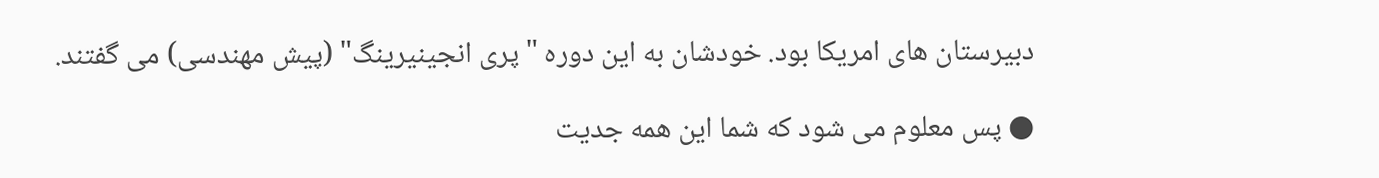دبیرستان های امریکا بود. خودشان به این دوره "پری انجینیرینگ" (پیش مهندسی) می گفتند.

● پس معلوم می شود که شما این همه جدیت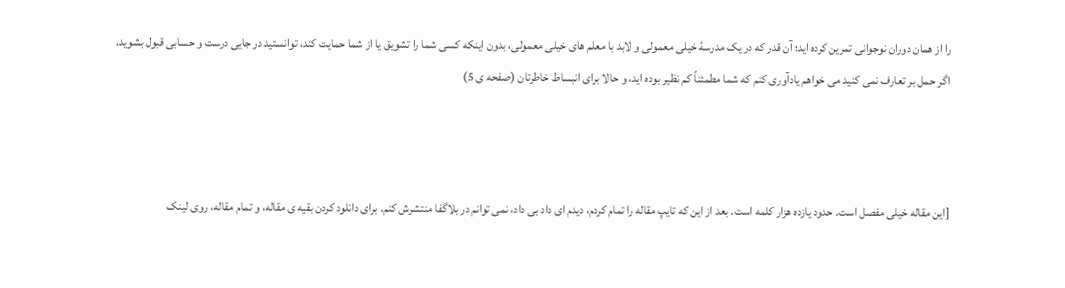را از همان دوران نوجوانی تمرین کرده اید؛ آن قدر که در یک مدرسۀ خیلی معمولی و لابد با معلم های خیلی معمولی، بدون اینکه کسی شما را تشویق یا از شما حمایت کند، توانستید در جایی درست و حسابی قبول بشوید. اگر حمل بر تعارف نمی کنید می خواهم یادآوری کنم که شما مطمئناً کم نظیر بوده اید، و حالا برای انبساط خاطرتان (صفحه ی 5)



[این مقاله خیلی مفصل است. حدود یازده هزار کلمه است. بعد از این که تایپ مقاله را تمام کردم، دیدم ای داد بی داد، نمی توانم در بلاگفا منتشرش کنم. برای دانلود کردن بقیه ی مقاله، و تمام مقاله، روی لینک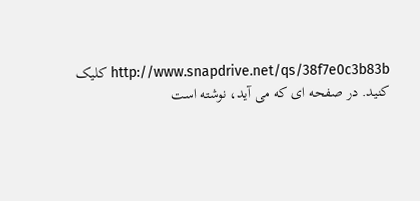http://www.snapdrive.net/qs/38f7e0c3b83b کلیک کنید. در صفحه ای که می آید، نوشته است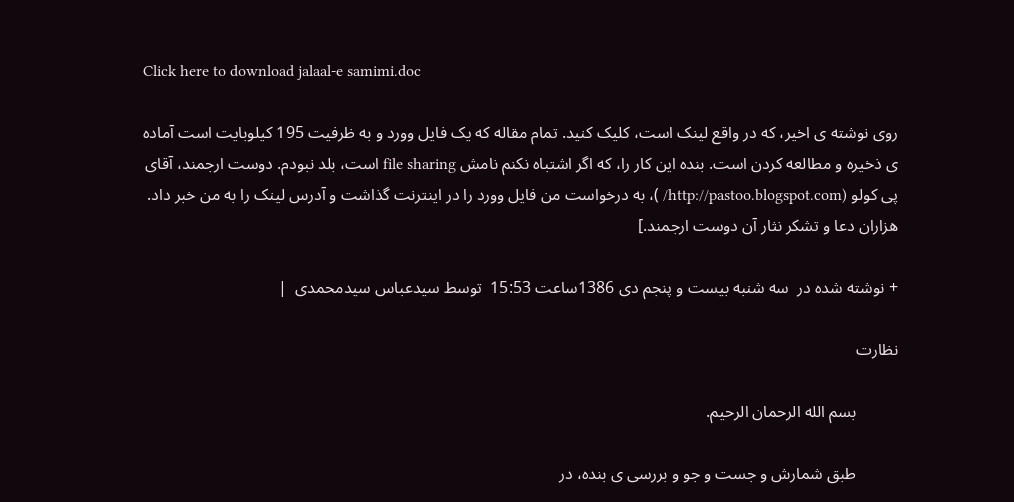Click here to download jalaal-e samimi.doc

روی نوشته ی اخیر، که در واقع لینک است، کلیک کنید. تمام مقاله که یک فایل وورد و به ظرفیت 195 کیلوبایت است آماده ی ذخیره و مطالعه کردن است. بنده این کار را، که اگر اشتباه نکنم نامش file sharing است، بلد نبودم. دوست ارجمند، آقای پی کولو (http://pastoo.blogspot.com/ )، به درخواست من فایل وورد را در اینترنت گذاشت و آدرس لینک را به من خبر داد. هزاران دعا و تشکر نثار آن دوست ارجمند.]

+ نوشته شده در  سه شنبه بیست و پنجم دی 1386ساعت 15:53  توسط سیدعباس سیدمحمدی  |

نظارت

          بسم الله الرحمان الرحیم.

          طبق شمارش و جست و جو و بررسی ی بنده، در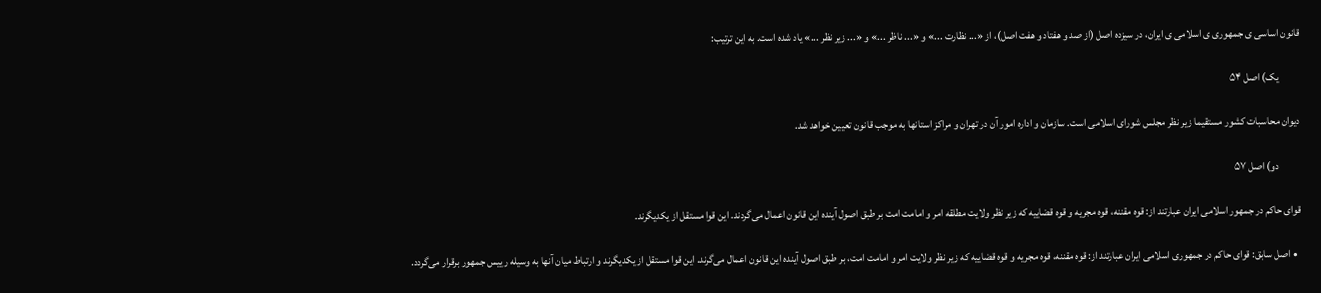قانون اساسی ی جمهوری ی اسلامی ی ایران، در سیزده اصل (از صد و هفتاد و هفت اصل)، از «... نظارت ...» و «... ناظر ...» و «... زیر نظر ...» یاد شده است. به این ترتیب:

          یک) اصل ۵۴

دیوان محاسبات کشور مستقیما زیر نظر مجلس شورای اسلامی است. سازمان و اداره امور آن در تهران و مراکز استانها به موجب قانون تعیین خواهد شد.

          دو) اصل ۵۷

قوای حاکم در جمهور اسلامی ایران عبارتند از: قوه مقننه، قوه مجریه و قوه قضاییه که زیر نظر ولایت مطلقه امر و امامت امت بر طبق اصول آینده این قانون اعمال می‌گردند. این قوا مستقل از یکدیگرند.

  • اصل سابق: قوای حاکم در جمهوری اسلامی ایران عبارتند از: قوه مقننه، قوه مجریه و قوه قضاییه که زیر نظر ولایت امر و امامت امت، بر طبق اصول آینده این قانون اعمال می‌گرند. این قوا مستقل از یکدیگرند و ارتباط میان آنها به وسیله رییس جمهور برقرار می‌گردد.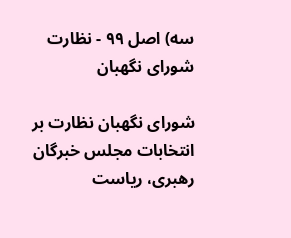سه) اصل ۹۹ - نظارت شورای نگهبان

شورای نگهبان نظارت بر انتخابات مجلس خبرگان رهبری، ریاست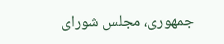جمهوری، مجلس شورای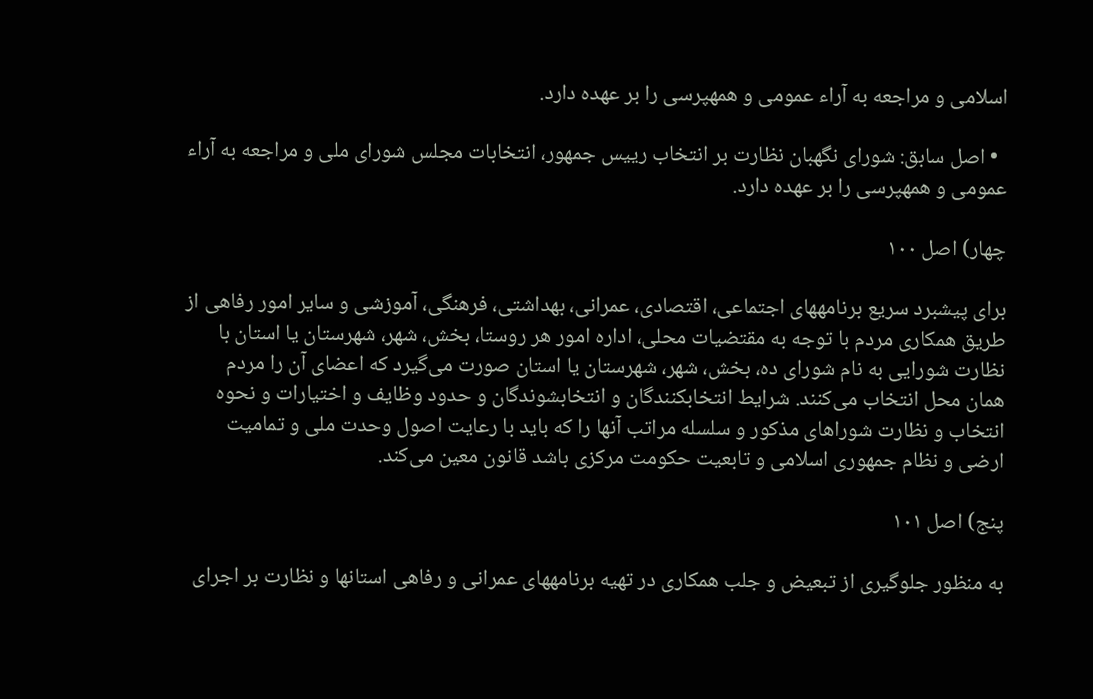اسلامی و مراجعه به آراء عمومی و همهپرسی را بر عهده دارد.

  • اصل سابق: شورای نگهبان نظارت بر انتخاب رییس جمهور، انتخابات مجلس شورای ملی و مراجعه به آراء عمومی و همهپرسی را بر عهده دارد.

چهار) اصل ۱۰۰

برای پیشبرد سریع برنامههای اجتماعی، اقتصادی، عمرانی، بهداشتی، فرهنگی، آموزشی و سایر امور رفاهی از طریق همکاری مردم با توجه به مقتضیات محلی، اداره امور هر روستا، بخش، شهر، شهرستان یا استان با نظارت شورایی به نام شورای ده، بخش، شهر، شهرستان یا استان صورت می‌گیرد که اعضای آن را مردم همان محل انتخاب می‌کنند. شرایط انتخابکنندگان و انتخابشوندگان و حدود وظایف و اختیارات و نحوه انتخاب و نظارت شوراهای مذکور و سلسله مراتب آنها را که باید با رعایت اصول وحدت ملی و تمامیت ارضی و نظام جمهوری اسلامی و تابعیت حکومت مرکزی باشد قانون معین می‌کند.

پنج) اصل ۱۰۱

به منظور جلوگیری از تبعیض و جلب همکاری در تهیه برنامههای عمرانی و رفاهی استانها و نظارت بر اجرای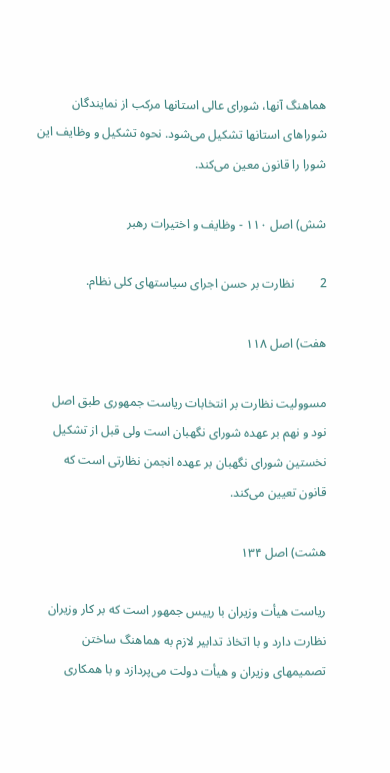هماهنگ آنها، شورای عالی استانها مرکب از نمایندگان شوراهای استانها تشکیل می‌شود. نحوه تشکیل و وظایف این شورا را قانون معین می‌کند.

شش) اصل ۱۱۰ - وظایف و اختیرات رهبر

2        نظارت بر حسن اجرای سیاستهای کلی نظام.

هفت) اصل ۱۱۸

مسوولیت نظارت بر انتخابات ریاست جمهوری طبق اصل نود و نهم بر عهده شورای نگهبان است ولی قبل از تشکیل نخستین شورای نگهبان بر عهده انجمن نظارتی است که قانون تعیین می‌کند.

هشت) اصل ۱۳۴

ریاست هیأت وزیران با رییس جمهور است که بر کار وزیران نظارت دارد و با اتخاذ تدابیر لازم به هماهنگ ساختن تصمیمهای وزیران و هیأت دولت می‌پردازد و با همکاری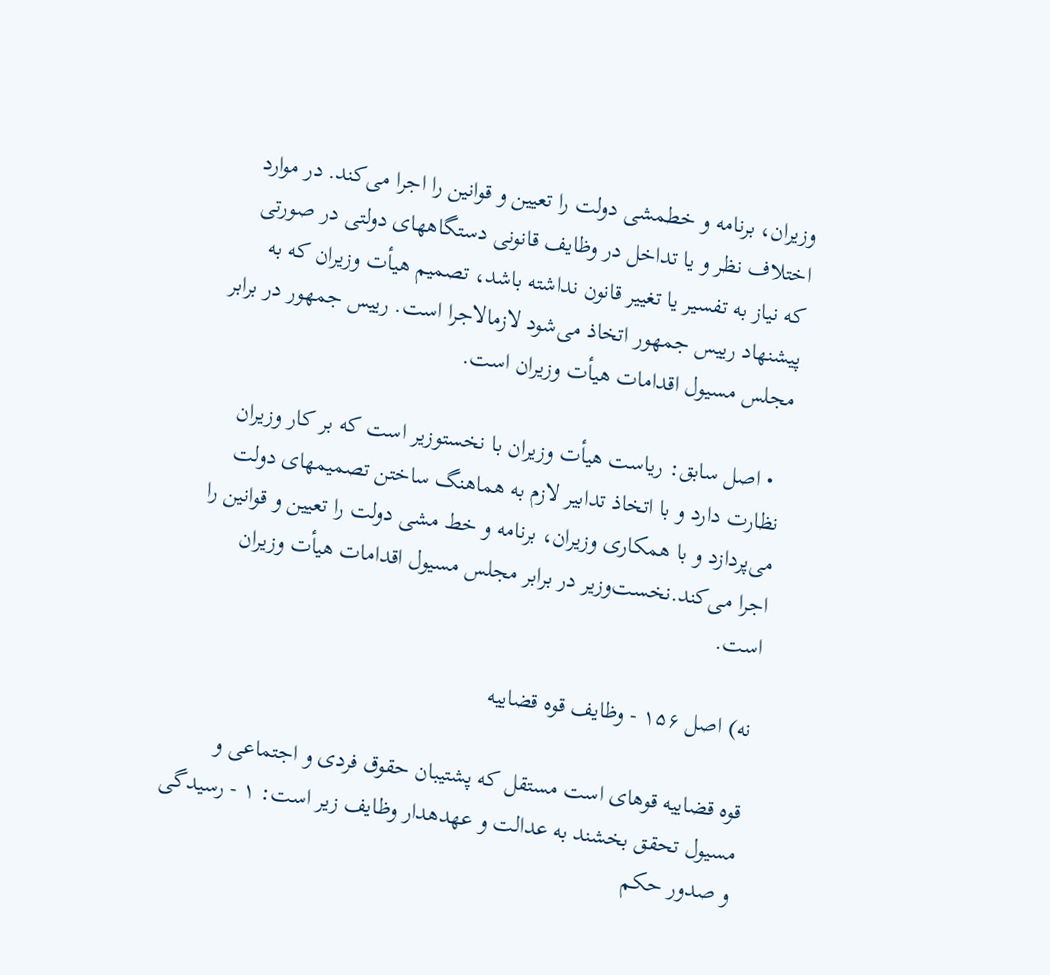وزیران، برنامه و خطمشی دولت را تعیین و قوانین را اجرا می‌کند. در موارد اختلاف نظر و یا تداخل در وظایف قانونی دستگاههای دولتی در صورتی که نیاز به تفسیر یا تغییر قانون نداشته باشد، تصمیم هیأت وزیران که به پیشنهاد رییس جمهور اتخاذ می‌شود لازمالاجرا است. رییس جمهور در برابر مجلس مسیول اقدامات هیأت وزیران است.

  • اصل سابق: ریاست هیأت وزیران با نخستوزیر است که بر کار وزیران نظارت دارد و با اتخاذ تدابیر لازم به هماهنگ ساختن تصمیمهای دولت می‌پردازد و با همکاری وزیران، برنامه و خط مشی دولت را تعیین و قوانین را اجرا می‌کند.نخست‌وزیر در برابر مجلس مسیول اقدامات هیأت وزیران است.

نه) اصل ۱۵۶ - وظایف قوه قضاییه

قوه قضاییه قوهای است مستقل که پشتیبان حقوق فردی و اجتماعی و مسیول تحقق بخشند به عدالت و عهدهدار وظایف زیر است: ۱ - رسیدگی و صدور حکم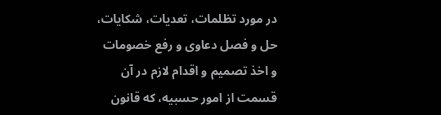در مورد تظلمات، تعدیات، شکایات، حل و فصل دعاوی و رفع خصومات و اخذ تصمیم و اقدام لازم در آن قسمت از امور حسبیه، که قانون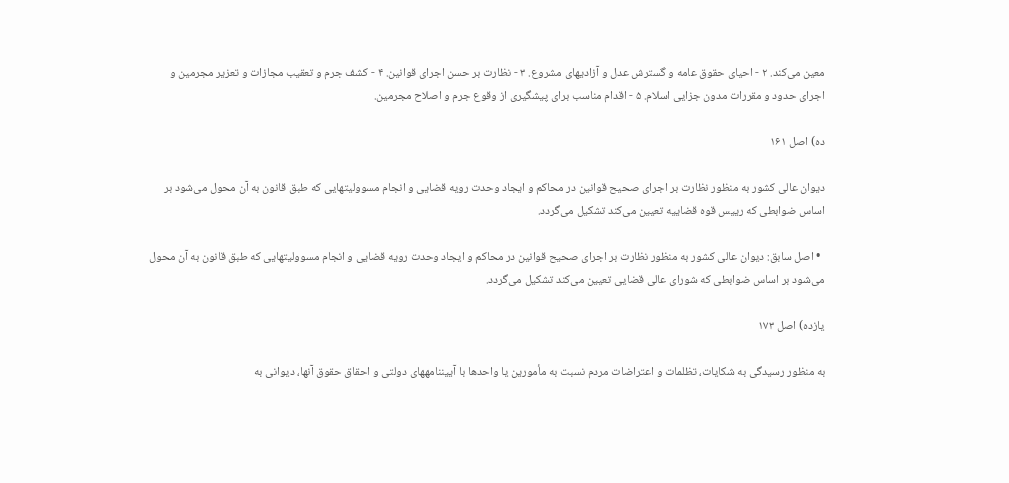معین می‌کند. ۲ - احیای حقوق عامه و گسترش عدل و آزادیهای مشروع. ۳ - نظارت بر حسن اجرای قوانین. ۴ - کشف جرم و تعقیب مجازات و تعزیر مجرمین و اجرای حدود و مقررات مدون جزایی اسلام. ۵ - اقدام مناسب برای پیشگیری از وقوع جرم و اصلاح مجرمین.

ده) اصل ۱۶۱

دیوان عالی کشور به منظور نظارت بر اجرای صحیح قوانین در محاکم و ایجاد وحدت رویه قضایی و انجام مسوولیتهایی که طبق قانون به آن محول می‌شود بر اساس ضوابطی که رییس قوه قضاییه تعیین می‌کند تشکیل می‌گردد.

  • اصل سابق: دیوان عالی کشور به منظور نظارت بر اجرای صحیح قوانین در محاکم و ایجاد وحدت رویه قضایی و انجام مسوولیتهایی که طبق قانون به آن محول می‌شود بر اساس ضوابطی که شورای عالی قضایی تعیین می‌کند تشکیل می‌گردد.

یازده) اصل ۱۷۳

به منظور رسیدگی به شکایات، تظلمات و اعتراضات مردم نسبت به مأمورین یا واحدها با آییننامههای دولتی و احقاق حقوق آنها، دیوانی به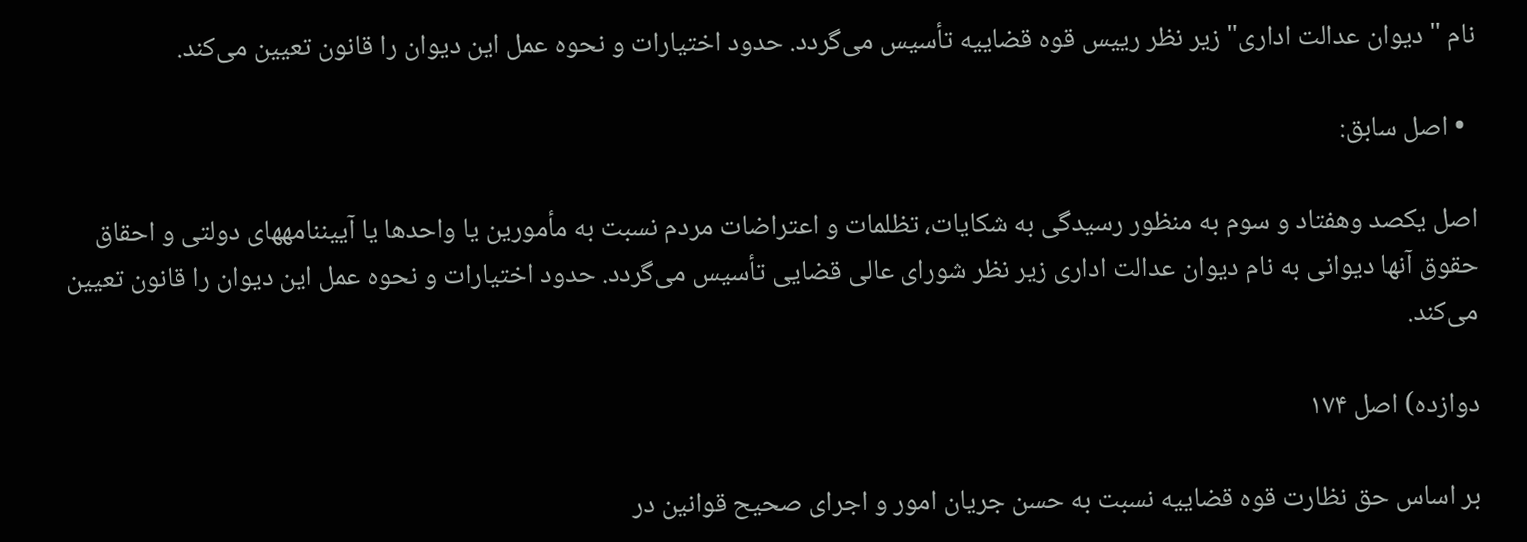نام "دیوان عدالت اداری" زیر نظر رییس قوه قضاییه تأسیس می‌گردد. حدود اختیارات و نحوه عمل این دیوان را قانون تعیین می‌کند.

  • اصل سابق:

اصل یکصد وهفتاد و سوم به منظور رسیدگی به شکایات، تظلمات و اعتراضات مردم نسبت به مأمورین یا واحدها یا آییننامههای دولتی و احقاق حقوق آنها دیوانی به نام دیوان عدالت اداری زیر نظر شورای عالی قضایی تأسیس می‌گردد. حدود اختیارات و نحوه عمل این دیوان را قانون تعیین می‌کند.

دوازده) اصل ۱۷۴

بر اساس حق نظارت قوه قضاییه نسبت به حسن جریان امور و اجرای صحیح قوانین در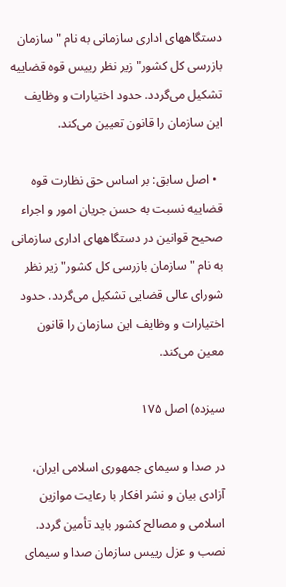دستگاههای اداری سازمانی به نام "سازمان بازرسی کل کشور" زیر نظر رییس قوه قضاییه تشکیل می‌گردد. حدود اختیارات و وظایف این سازمان را قانون تعیین می‌کند.

  • اصل سابق: بر اساس حق نظارت قوه قضاییه نسبت به حسن جریان امور و اجراء صحیح قوانین در دستگاههای اداری سازمانی به نام "سازمان بازرسی کل کشور" زیر نظر شورای عالی قضایی تشکیل می‌گردد. حدود اختیارات و وظایف این سازمان را قانون معین می‌کند.

سیزده) اصل ۱۷۵

در صدا و سیمای جمهوری اسلامی ایران، آزادی بیان و نشر افکار با رعایت موازین اسلامی و مصالح کشور باید تأمین گردد. نصب و عزل رییس سازمان صدا و سیمای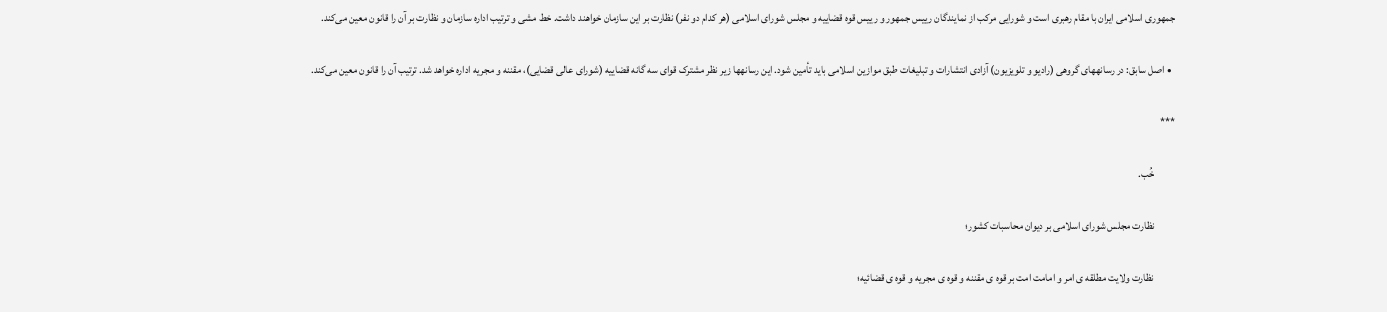جمهوری اسلامی ایران با مقام رهبری است و شورایی مرکب از نمایندگان رییس جمهور و رییس قوه قضاییه و مجلس شورای اسلامی (هر کدام دو نفر) نظارت بر این سازمان خواهند داشت. خط مشی و ترتیب اداره سازمان و نظارت بر آن را قانون معین می‌کند.

  • اصل سابق: در رسانههای گروهی (رادیو و تلویزیون) آزادی انتشارات و تبلیغات طبق موازین اسلامی باید تأمین شود. این رسانهها زیر نظر مشترک قوای سه گانه قضاییه (شورای عالی قضایی)، مقننه و مجریه اداره خواهد شد. ترتیب آن را قانون معین می‌کند.

***

          خُب.

          نظارت مجلس شورای اسلامی بر دیوان محاسبات کشور؛

          نظارت ولایت مطلقه ی امر و امامت امت بر قوه ی مقننه و قوه ی مجریه و قوه ی قضائیه؛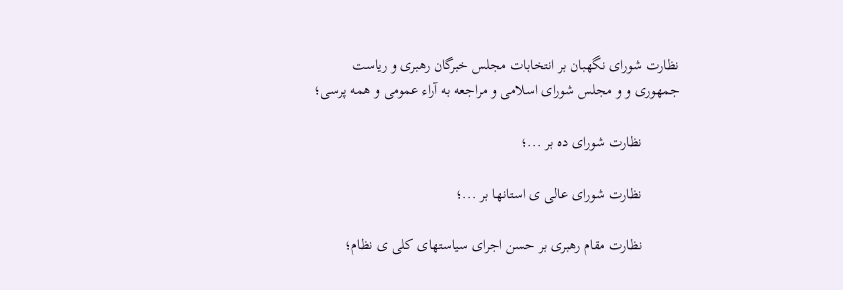نظارت شورای نگهبان بر انتخابات مجلس خبرگان رهبری و ریاست جمهوری و و مجلس شورای اسلامی و مراجعه به آراء عمومی و همه پرسی؛

          نظارت شورای ده بر ...؛

          نظارت شورای عالی ی استانها بر ...؛

          نظارت مقام رهبری بر حسن اجرای سیاستهای کلی ی نظام؛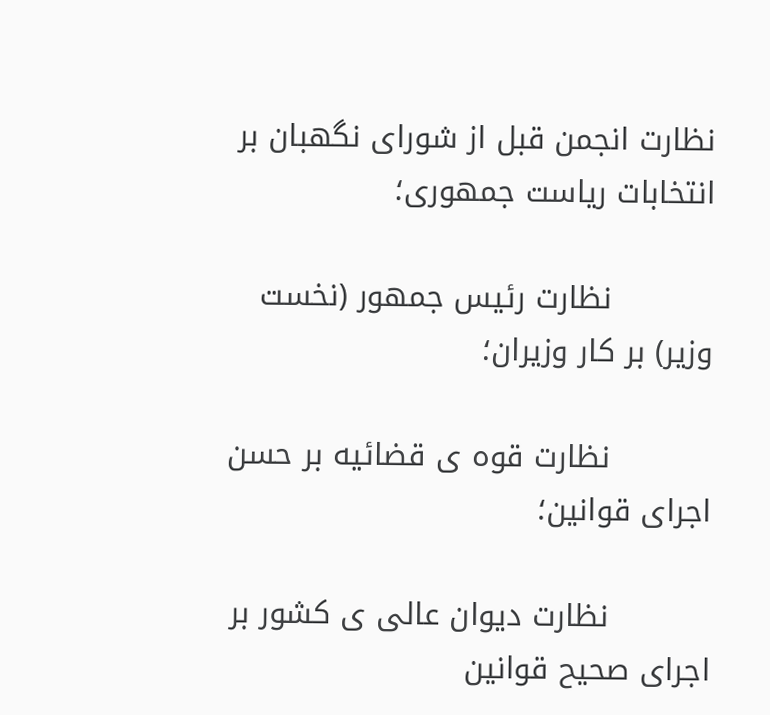نظارت انجمن قبل از شورای نگهبان بر انتخابات ریاست جمهوری؛

          نظارت رئیس جمهور (نخست وزیر) بر کار وزیران؛

          نظارت قوه ی قضائیه بر حسن اجرای قوانین؛

          نظارت دیوان عالی ی کشور بر اجرای صحیح قوانین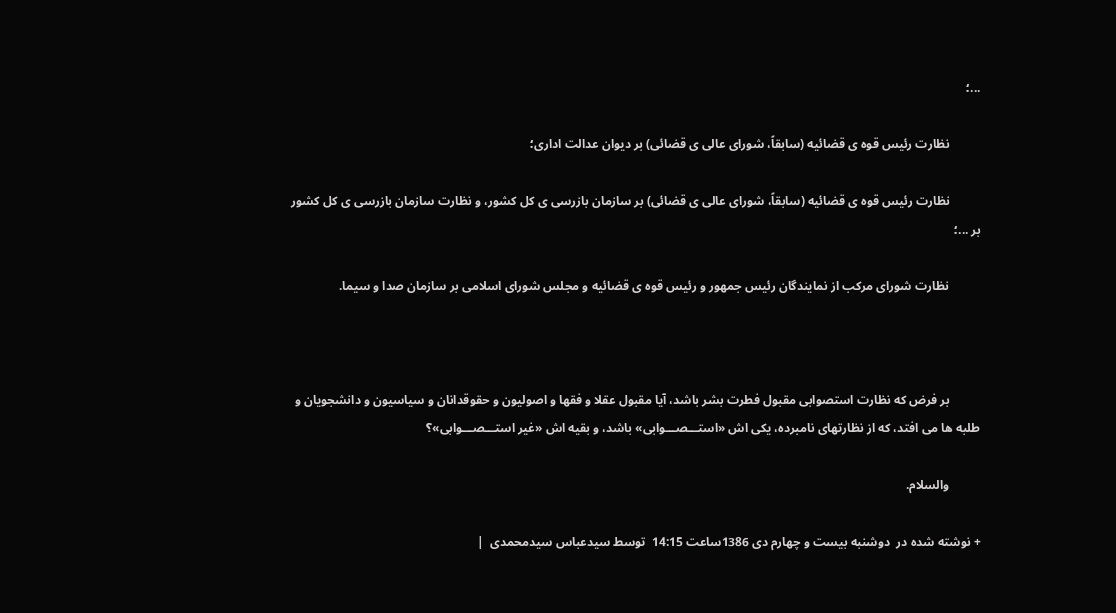...؛

          نظارت رئیس قوه ی قضائیه (سابقاً، شورای عالی ی قضائی) بر دیوان عدالت اداری؛

          نظارت رئیس قوه ی قضائیه (سابقاً، شورای عالی ی قضائی) بر سازمان بازرسی ی کل کشور، و نظارت سازمان بازرسی ی کل کشور بر ...؛

          نظارت شورای مرکب از نمایندگان رئیس جمهور و رئیس قوه ی قضائیه و مجلس شورای اسلامی بر سازمان صدا و سیما.



          بر فرض که نظارت استصوابی مقبول فطرت بشر باشد، آیا مقبول عقلا و فقها و اصولیون و حقوقدانان و سیاسیون و دانشجویان و طلبه ها می افتد، که از نظارتهای نامبرده، یکی اش «استـــصـــوابی» باشد، و بقیه اش «غیر استـــصـــوابی»؟

          والسلام.

+ نوشته شده در  دوشنبه بیست و چهارم دی 1386ساعت 14:15  توسط سیدعباس سیدمحمدی  |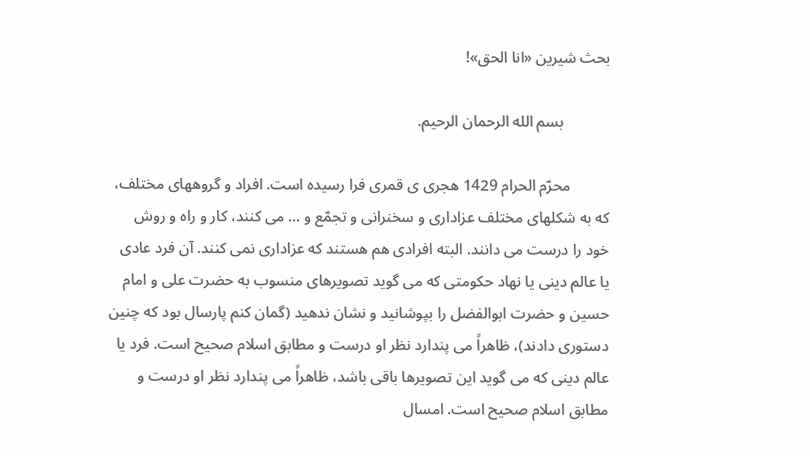بحث شیرین «انا الحق»!

            بسم الله الرحمان الرحیم.

          محرّم الحرام 1429 هجری ی قمری فرا رسیده است. افراد و گروههای مختلف، که به شکلهای مختلف عزاداری و سخنرانی و تجمّع و ... می کنند، کار و راه و روش خود را درست می دانند. البته افرادی هم هستند که عزاداری نمی کنند. آن فرد عادی یا عالم دینی یا نهاد حکومتی که می گوید تصویرهای منسوب به حضرت علی و امام حسین و حضرت ابوالفضل را بپوشانید و نشان ندهید (گمان کنم پارسال بود که چنین دستوری دادند)، ظاهراً می پندارد نظر او درست و مطابق اسلام صحیح است. فرد یا عالم دینی که می گوید این تصویرها باقی باشد، ظاهراً می پندارد نظر او درست و مطابق اسلام صحیح است. امسال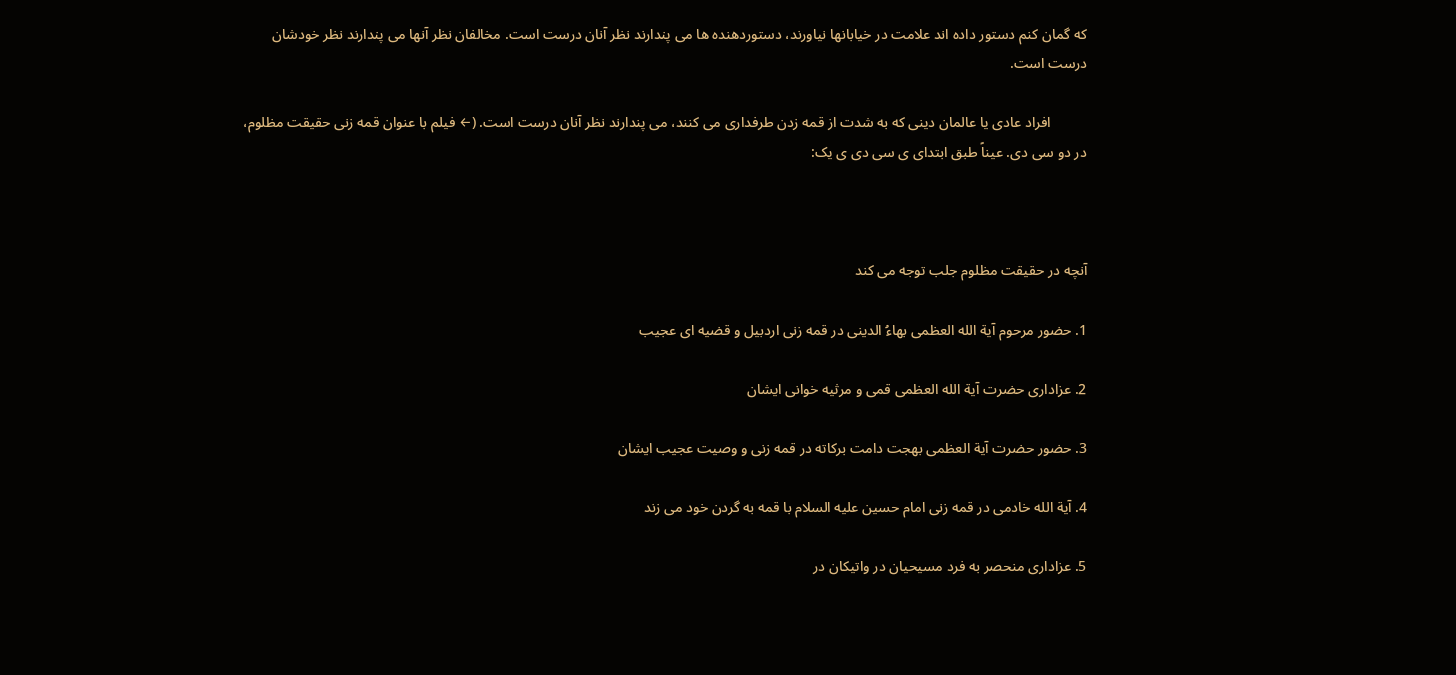که گمان کنم دستور داده اند علامت در خیابانها نیاورند، دستوردهنده ها می پندارند نظر آنان درست است. مخالفان نظر آنها می پندارند نظر خودشان درست است.

          افراد عادی یا عالمان دینی که به شدت از قمه زدن طرفداری می کنند، می پندارند نظر آنان درست است. (← فیلم با عنوان قمه زنی حقیقت مظلوم، در دو سی دی. عیناً طبق ابتدای ی سی دی ی یک:



آنچه در حقیقت مظلوم جلب توجه می کند

1. حضور مرحوم آیة الله العظمی بهاءُ الدینی در قمه زنی اردبیل و قضیه ای عجیب

2. عزاداری حضرت آیة الله العظمی قمی و مرثیه خوانی ایشان

3. حضور حضرت آیة العظمی بهجت دامت برکاته در قمه زنی و وصیت عجیب ایشان

4. آیة الله خادمی در قمه زنی امام حسین علیه السلام با قمه به گردن خود می زند

5. عزاداری منحصر به فرد مسیحیان در واتیکان در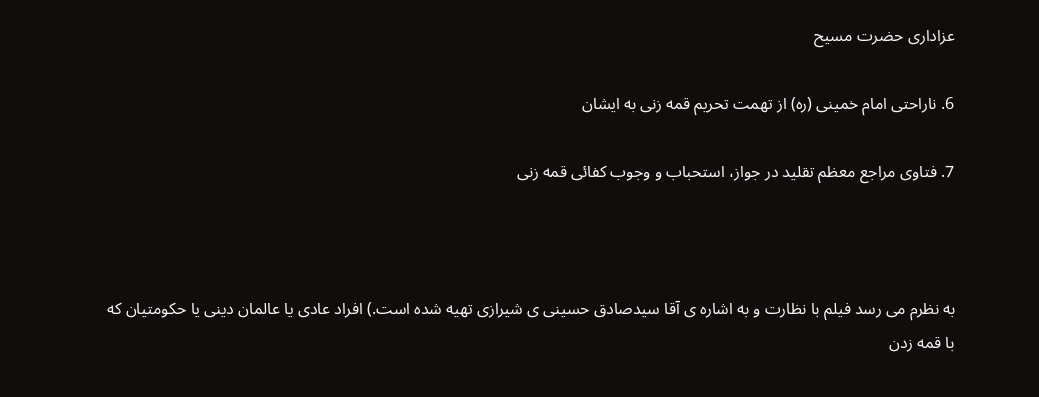عزاداری حضرت مسیح

6. ناراحتی امام خمینی (ره) از تهمت تحریم قمه زنی به ایشان

7. فتاوی مراجع معظم تقلید در جواز، استحباب و وجوب کفائی قمه زنی



به نظرم می رسد فیلم با نظارت و به اشاره ی آقا سیدصادق حسینی ی شیرازی تهیه شده است.) افراد عادی یا عالمان دینی یا حکومتیان که با قمه زدن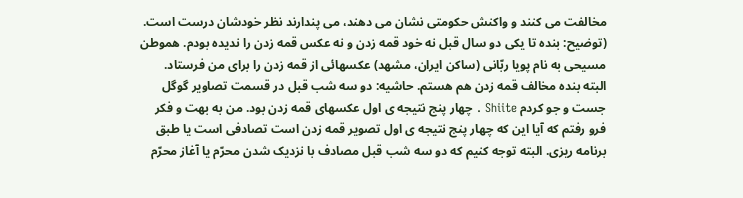مخالفت می کنند و واکنش حکومتی نشان می دهند، می پندارند نظر خودشان درست است. (توضیح: بنده تا یکی دو سال قبل نه خود قمه زدن و نه عکس قمه زدن را ندیده بودم. هموطن مسیحی به نام پویا ربّانی (ساکن ایران، مشهد) عکسهائی از قمه زدن را برای من فرستاد. البته بنده مخالف قمه زدن هم هستم. حاشیه: دو سه شب قبل در قسمت تصاویر گوگل جست و جو کردم Shiite . چهار پنج نتیجه ی اول عکسهای قمه زدن بود. من به بهت و فکر فرو رفتم که آیا این که چهار پنج نتیجه ی اول تصویر قمه زدن است تصادفی است یا طبق برنامه ریزی. البته توجه کنیم که دو سه شب قبل مصادف با نزدیک شدن محرّم یا آغاز محرّم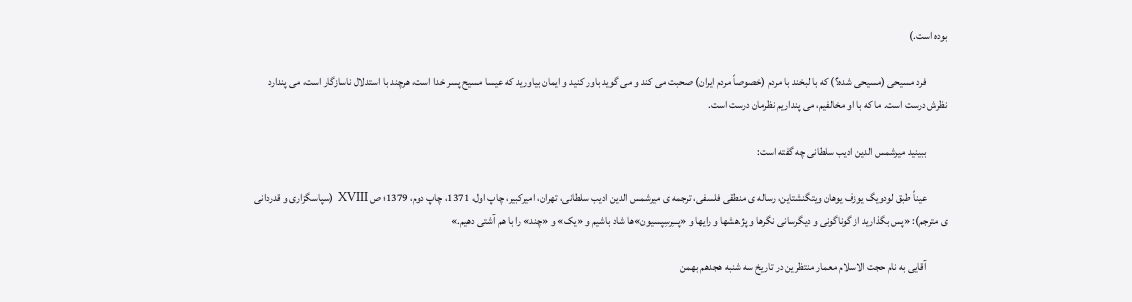بوده است.)

          فرد مسیحی (مسیحی شده؟) که با لبخند با مردم (خصوصاً مردم ایران) صحبت می کند و می گوید باور کنید و ایمان بیاورید که عیسا مسیح پسر خدا است، هرچند با استدلال ناسازگار است، می پندارد نظرش درست است. ما که با او مخالفیم، می پنداریم نظرمان درست است.

          ببینید میرشمس الدین ادیب سلطانی چه گفته است:

          عیناً طبق لودویگ یوزف یوهان ویتگنشتاین، رساله ی منطقی فلسفی، ترجمه ی میرشمس الدین ادیب سلطانی، تهران، امیرکبیر، چاپ اول، 1371، چاپ دوم، 1379؛ ص XVIII (سپاسگزاری و قدردانی ی مترجم): «پس بگذارید از گوناگونی و دیگرسانی نگرها و پژ.هشها و رایها و «پـــِرسِپسیون»ها شاد باشیم و «یک» و «چند» را با هم آشتی دهیم.»

          آقایی به نام حجت الاسلام معمار منتظرین در تاریخ سه شنبه هجدهم بهمن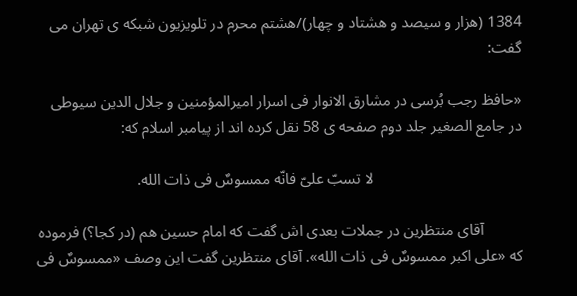1384 (هزار و سیصد و هشتاد و چهار)/هشتم محرم در تلویزیون شبکه ی تهران می گفت:

«حافظ رجب بُرسی در مشارق الانوار فی اسرار امیرالمؤمنین و جلال الدین سیوطی در جامع الصغیر جلد دوم صفحه ی 58 نقل کرده اند از پیامبر اسلام که:

                                      لا تسبّ علیّ فانّه ممسوسٌ فی ذات الله.

          آقای منتظرین در جملات بعدی اش گفت که امام حسین هم (در کجا؟) فرموده که «علی اکبر ممسوسٌ فی ذات الله». آقای منتظرین گفت این وصف «ممسوسٌ فی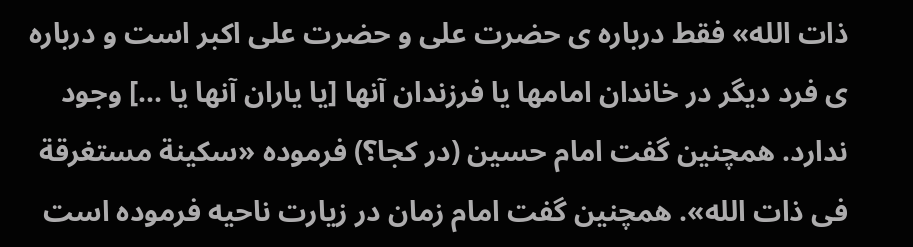ذات الله» فقط درباره ی حضرت علی و حضرت علی اکبر است و درباره ی فرد دیگر در خاندان امامها یا فرزندان آنها [یا یاران آنها یا ...] وجود ندارد. همچنین گفت امام حسین (در کجا؟) فرموده «سکینة مستغرقة فی ذات الله». همچنین گفت امام زمان در زیارت ناحیه فرموده است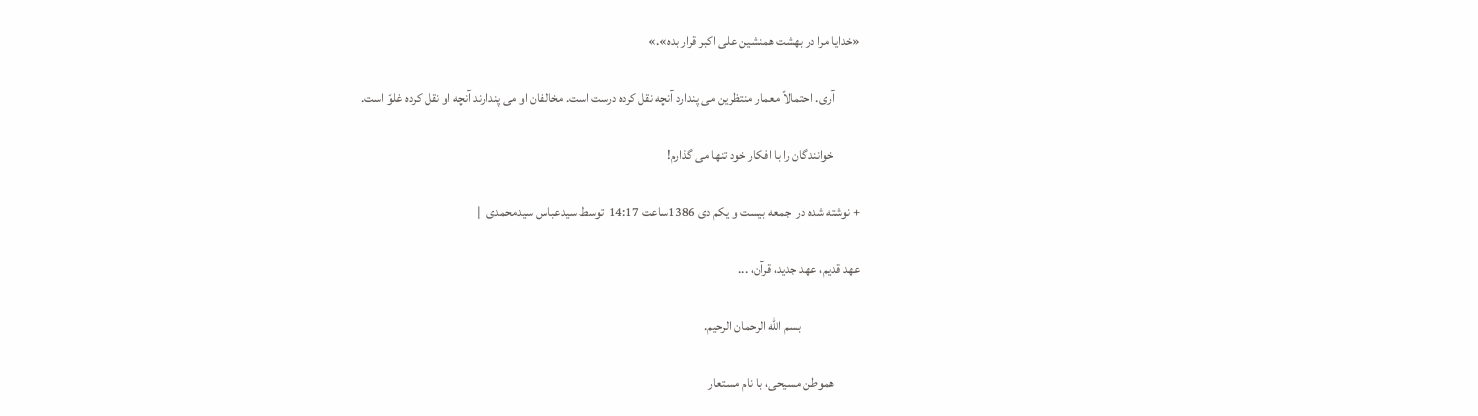«خدایا مرا در بهشت همنشین علی اکبر قرار بده».»

          آری. احتمالاً معمار منتظرین می پندارد آنچه نقل کرده درست است. مخالفان او می پندارند آنچه او نقل کرده غلوّ است.

          خوانندگان را با افکار خود تنها می گذارم!

+ نوشته شده در  جمعه بیست و یکم دی 1386ساعت 14:17  توسط سیدعباس سیدمحمدی  |

عهد قدیم، عهد جدید، قرآن، ...

                       بسم الله الرحمان الرحیم.

          هموطن مسیحی، با نام مستعار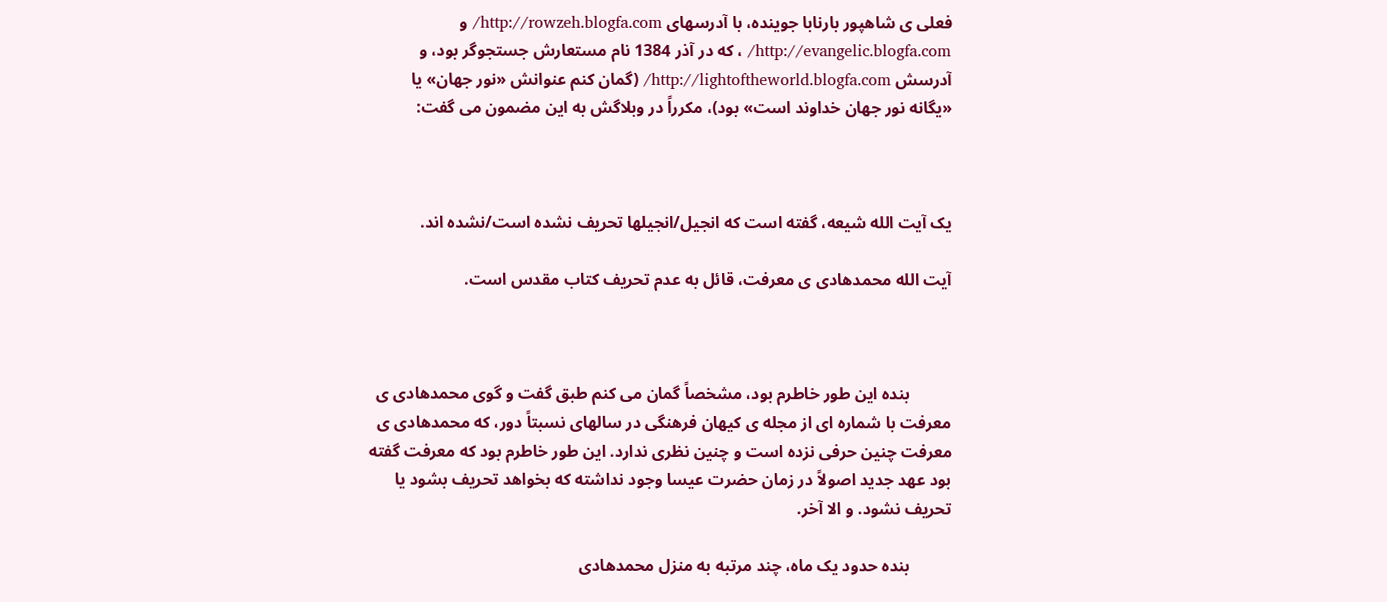فعلی ی شاهپور بارنابا جوینده، با آدرسهای http://rowzeh.blogfa.com/ و http://evangelic.blogfa.com/ ، که در آذر 1384 نام مستعارش جستجوگر بود، و آدرسش http://lightoftheworld.blogfa.com/ (گمان کنم عنوانش «نور جهان» یا «یگانه نور جهان خداوند است» بود)، مکرراً در وبلاگش به این مضمون می گفت:



یک آیت الله شیعه، گفته است که انجیل/انجیلها تحریف نشده است/نشده اند.

آیت الله محمدهادی ی معرفت، قائل به عدم تحریف کتاب مقدس است.



          بنده این طور خاطرم بود، مشخصاً گمان می کنم طبق گفت و گوی محمدهادی ی معرفت با شماره ای از مجله ی کیهان فرهنگی در سالهای نسبتاً دور، که محمدهادی ی معرفت چنین حرفی نزده است و چنین نظری ندارد. این طور خاطرم بود که معرفت گفته بود عهد جدید اصولاً در زمان حضرت عیسا وجود نداشته که بخواهد تحریف بشود یا تحریف نشود. و الا آخر.

          بنده حدود یک ماه، چند مرتبه به منزل محمدهادی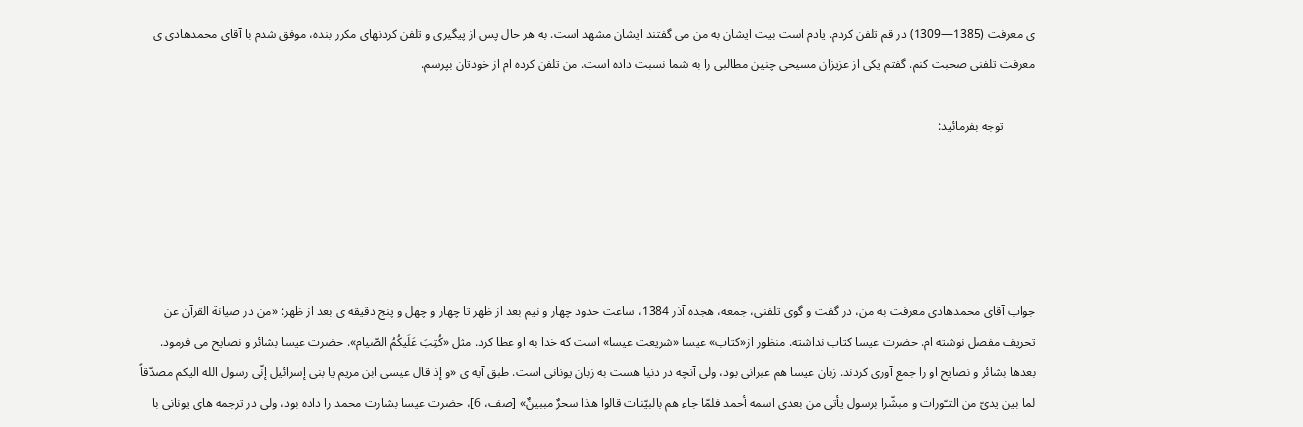ی معرفت (1385—1309) در قم تلفن کردم. یادم است بیت ایشان به من می گفتند ایشان مشهد است. به هر حال پس از پیگیری و تلفن کردنهای مکرر بنده، موفق شدم با آقای محمدهادی ی معرفت تلفنی صحبت کنم. گفتم یکی از عزیزان مسیحی چنین مطالبی را به شما نسبت داده است. من تلفن کرده ام از خودتان بپرسم.

          توجه بفرمائید:





جواب آقای محمدهادی معرفت به من، در گفت و گوی تلفنی، جمعه، هجده آذر 1384، ساعت حدود چهار و نیم بعد از ظهر تا چهار و چهل و پنج دقیقه ی بعد از ظهر: «من در صیانة القرآن عن تحریف مفصل نوشته ام. حضرت عیسا کتاب نداشته. منظور از«کتاب» عیسا «شریعت عیسا» است که خدا به او عطا کرد. مثل «کُتِبَ عَلَیکُمُ الصّیام». حضرت عیسا بشائر و نصایح می فرمود. بعدها بشائر و نصایح او را جمع آوری کردند. زبان عیسا هم عبرانی بود، ولی آنچه در دنیا هست به زبان یونانی است. طبق آیه ی «و إذ قال عیسی ابن مریم یا بنی إسرائیل إنّی رسول الله الیکم مصدّقاً لما بین یدیّ من التـّورات و مبشّرا برسول یأتی من بعدی اسمه أحمد فلمّا جاء هم بالبیّنات قالوا هذا سحرٌ مببینٌ» [صف، 6]، حضرت عیسا بشارت محمد را داده بود، ولی در ترجمه های یونانی با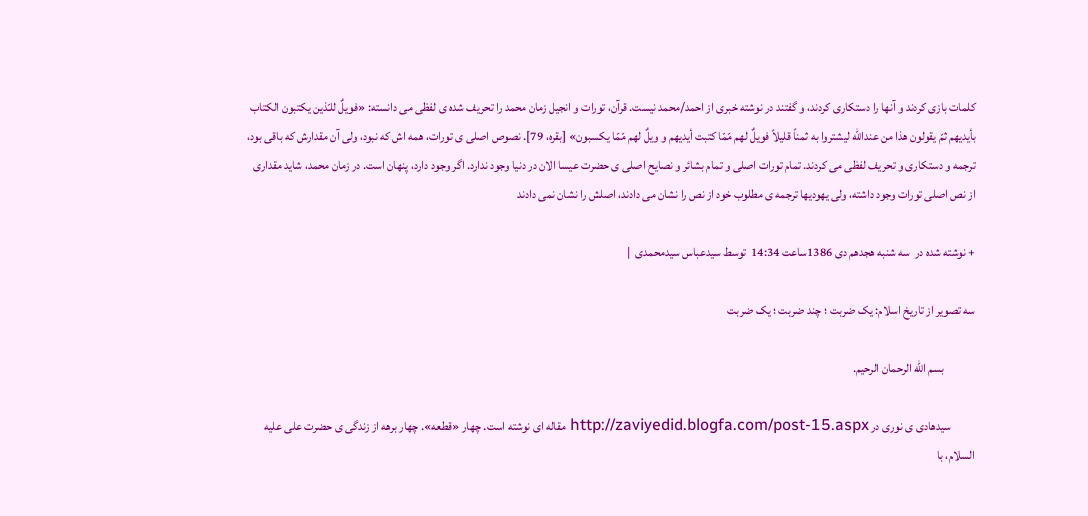کلمات بازی کردند و آنها را دستکاری کردند، و گفتند در نوشته خبری از احمد/محمد نیست. قرآن، تورات و انجیل زمان محمد را تحریف شده ی لفظی می دانسته: «فویلٌ للـّذین یکتبون الکتاب بأیدیهم ثمّ یقولون هذا من عندالله لیشتروا به ثمناً قلیلاً فویلٌ لهم مّمّا کتبت أیدیهم و ویلٌ لهم مّمّا یکسبون» [بقره، 79]. نصوص اصلی ی تورات، همه اش که نبود، ولی آن مقدارش که باقی بود، ترجمه و دستکاری و تحریف لفظی می کردند. تمام تورات اصلی و تمام بشائر و نصایح اصلی ی حضرت عیسا الان در دنیا وجود ندارد. اگر وجود دارد، پنهان است. در زمان محمد، شاید مقداری از نص اصلی تورات وجود داشته، ولی یهودیها ترجمه ی مطلوب خود از نص را نشان می دادند، اصلش را نشان نمی دادند

+ نوشته شده در  سه شنبه هجدهم دی 1386ساعت 14:34  توسط سیدعباس سیدمحمدی  |

سه تصویر از تاریخ اسلام: یک ضربت ؛ چند ضربت ؛ یک ضربت

             بسم الله الرحمان الرحیم.

          سیدهادی ی نوری در http://zaviyedid.blogfa.com/post-15.aspx مقاله ای نوشته است. چهار «قطعه». چهار برهه از زندگی ی حضرت علی علیه السلام، با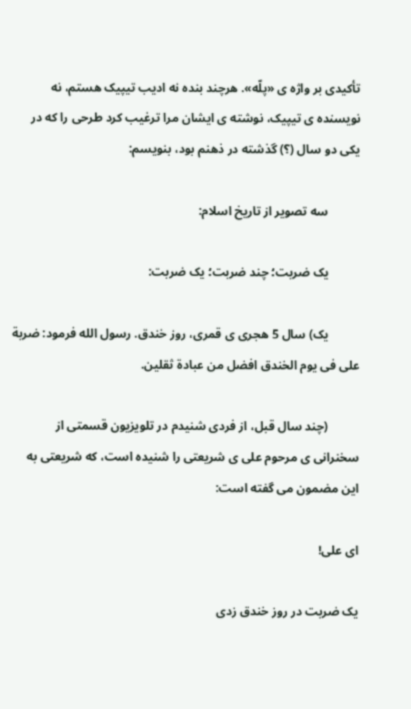تأکیدی بر واژه ی «پلّه». هرچند بنده نه ادیب تیپیک هستم، نه نویسنده ی تیپیک، نوشته ی ایشان مرا ترغیب کرد طرحی را که در یکی دو سال (؟) گذشته در ذهنم بود، بنویسم:

          سه تصویر از تاریخ اسلام:

          یک ضربت؛ چند ضربت؛ یک ضربت:

          یک) سال 5 هجری ی قمری، روز خندق. رسول الله فرمود: ضربة علی فی یوم الخندق افضل من عبادة ثقلین.

          (چند سال قبل، از فردی شنیدم در تلویزیون قسمتی از سخنرانی ی مرحوم علی ی شریعتی را شنیده است، که شریعتی به این مضمون می گفته است:

ای علی!

یک ضربت در روز خندق زدی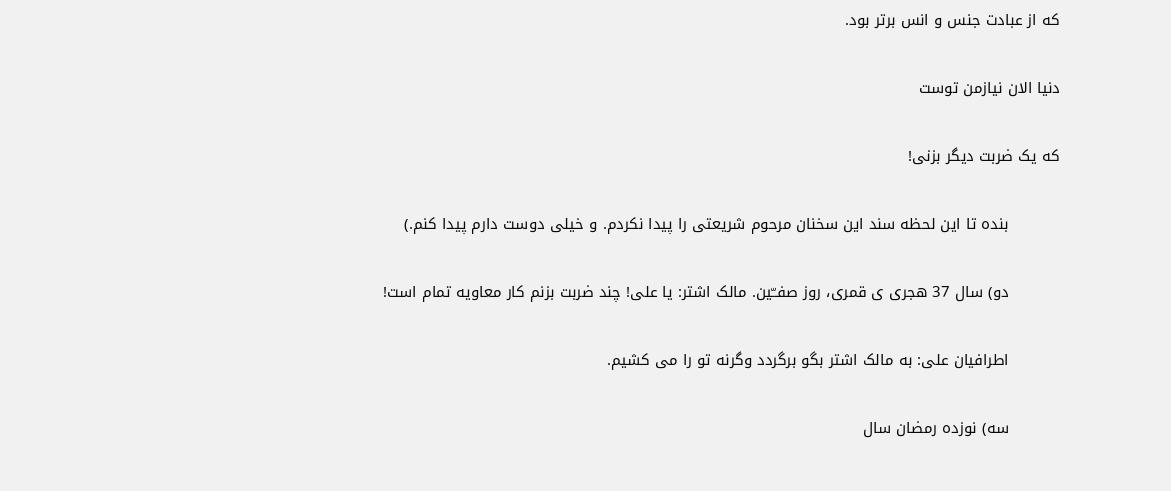که از عبادت جنس و انس برتر بود.

دنیا الان نیازمن توست

که یک ضربت دیگر بزنی!

          بنده تا این لحظه سند این سخنان مرحوم شریعتی را پیدا نکردم. و خیلی دوست دارم پیدا کنم.)

          دو) سال 37 هجری ی قمری، روز صفــّین. مالک اشتر: یا علی! چند ضربت بزنم کار معاویه تمام است!

          اطرافیان علی: به مالک اشتر بگو برگردد وگرنه تو را می کشیم.

          سه) نوزده رمضان سال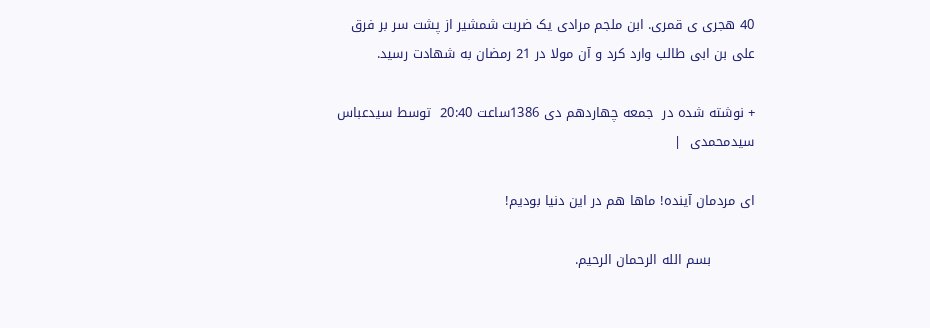40 هجری ی قمری. ابن ملجم مرادی یک ضربت شمشیر از پشت سر بر فرق علی بن ابی طالب وارد کرد و آن مولا در 21 رمضان به شهادت رسید.

+ نوشته شده در  جمعه چهاردهم دی 1386ساعت 20:40  توسط سیدعباس سیدمحمدی  |

ای مردمان آینده! ماها هم در این دنیا بودیم!

          بسم الله الرحمان الرحیم.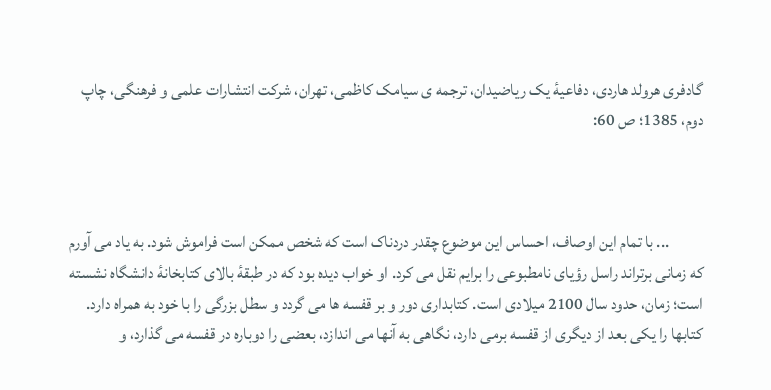گادفری هرولد هاردی، دفاعیۀ یک ریاضیدان، ترجمه ی سیامک کاظمی، تهران، شرکت انتشارات علمی و فرهنگی، چاپ دوم، 1385؛ ص 60:



          ... با تمام این اوصاف، احساس این موضوع چقدر دردناک است که شخص ممکن است فراموش شود. به یاد می آورم که زمانی برتراند راسل رؤیای نامطبوعی را برایم نقل می کرد. او خواب دیده بود که در طبقۀ بالای کتابخانۀ دانشگاه نشسته است؛ زمان، حدود سال 2100 میلادی است. کتابداری دور و بر قفسه ها می گردد و سطل بزرگی را با خود به همراه دارد. کتابها را یکی بعد از دیگری از قفسه برمی دارد، نگاهی به آنها می اندازد، بعضی را دوباره در قفسه می گذارد، و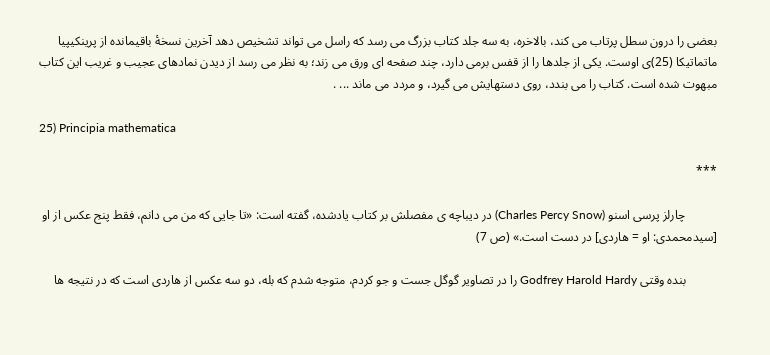بعضی را درون سطل پرتاب می کند، بالاخره، به سه جلد کتاب بزرگ می رسد که راسل می تواند تشخیص دهد آخرین نسخۀ باقیمانده از پرینکیپیا ماتماتیکا (25)ی اوست. یکی از جلدها را از قفس برمی دارد، چند صفحه ای ورق می زند؛ به نظر می رسد از دیدن نمادهای عجیب و غریب این کتاب مبهوت شده است. کتاب را می بندد، روی دستهایش می گیرد، و مردد می ماند ... .

25) Principia mathematica

***

          چارلز پرسی اسنو (Charles Percy Snow) در دیباچه ی مفصلش بر کتاب یادشده، گفته است: «تا جایی که من می دانم، فقط پنج عکس از او [سیدمحمدی: او = هاردی] در دست است.» (ص 7)

          بنده وقتی Godfrey Harold Hardy را در تصاویر گوگل جست و جو کردم، متوجه شدم که بله، دو سه عکس از هاردی است که در نتیجه ها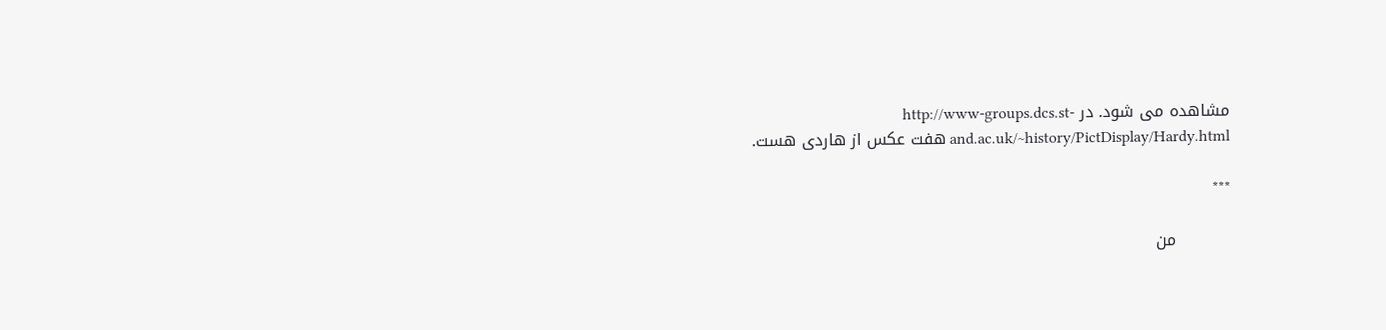مشاهده می شود. در http://www-groups.dcs.st-and.ac.uk/~history/PictDisplay/Hardy.html هفت عکس از هاردی هست.

***

          من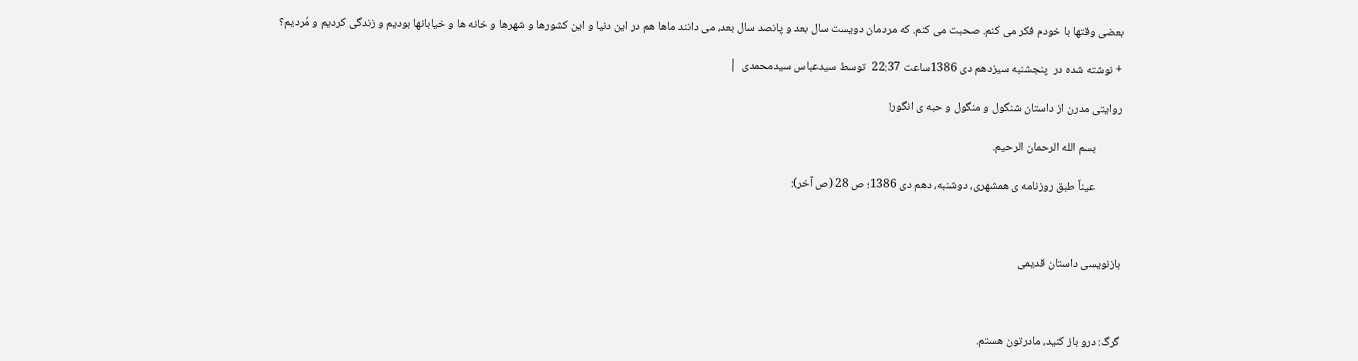بعضی وقتها با خودم فکر می کنم. صحبت می کنم. که مردمان دویست سال بعد و پانصد سال بعد، می دانند ماها هم در این دنیا و این کشورها و شهرها و خانه ها و خیابانها بودیم و زندگی کردیم و مُردیم؟

+ نوشته شده در  پنجشنبه سیزدهم دی 1386ساعت 22:37  توسط سیدعباس سیدمحمدی  |

روایتی مدرن از داستان شنگول و منگول و حبه ی انگور!

          بسم الله الرحمان الرحیم.

          عیناً طبق روزنامه ی همشهری، دوشنبه، دهم دی 1386؛ ص 28 (ص آخر):



بازنویسی داستان قدیمی



گرگ: درو باز کنید، مادرتون هستم.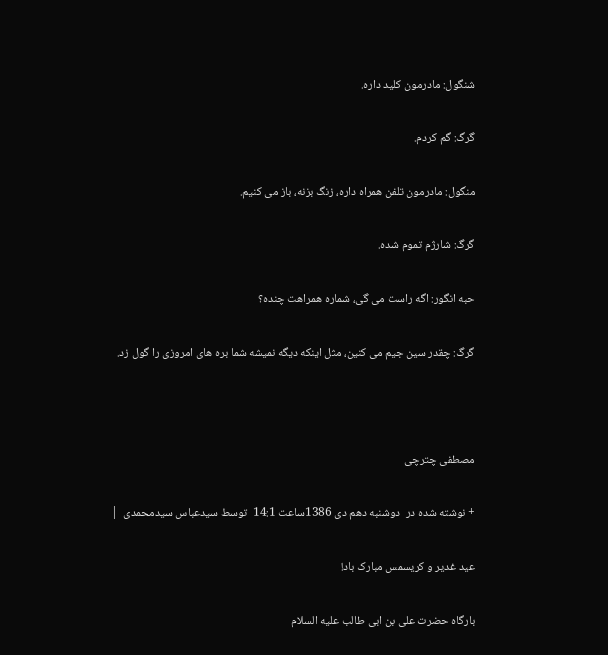شنگول: مادرمون کلید داره.

گرگ: گم کردم.

منگول: مادرمون تلفن همراه داره، زنگ بزنه، باز می کنیم.

گرگ: شارژم تموم شده.

حبه انگور: اگه راست می گی، شماره همراهت چنده؟

گرگ: چقدر سین جیم می کنین، مثل اینکه دیگه نمیشه شما بره های امروزی را گول زد.



مصطفی چترچی

+ نوشته شده در  دوشنبه دهم دی 1386ساعت 14:1  توسط سیدعباس سیدمحمدی  |

عید غدیر و کریسمس مبارک باد!

بارگاه حضرت علی بن ابی طالب علیه السلام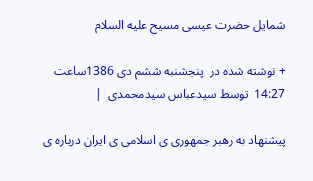شمایل حضرت عیسی مسیح علیه السلام

+ نوشته شده در  پنجشنبه ششم دی 1386ساعت 14:27  توسط سیدعباس سیدمحمدی  |

پیشنهاد به رهبر جمهوری ی اسلامی ی ایران درباره ی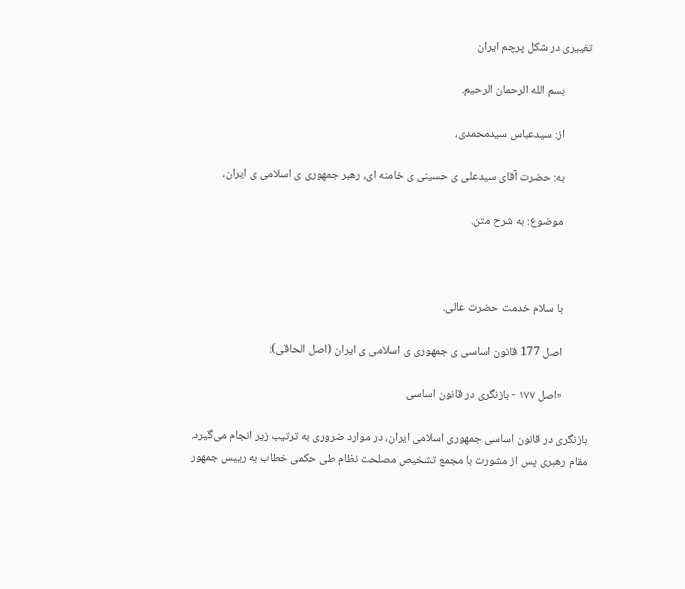تغییری در شکل پرچم ایران

          بسم الله الرحمان الرحیم.

          از: سیدعباس سیدمحمدی،

          به: حضرت آقای سیدعلی ی حسینی ی خامنه ای، رهبر جمهوری ی اسلامی ی ایران،

          موضوع: به شرح متن.



          با سلام خدمت حضرت عالی.

          اصل 177 قانون اساسی ی جمهوری ی اسلامی ی ایران (اصل الحاقی):

          «اصل ۱۷۷ - بازنگری در قانون اساسی

بازنگری در قانون اساسی جمهوری اسلامی ایران، در موارد ضروری به ترتیب زیر انجام می‌گیرد. مقام رهبری پس از مشورت با مجمع تشخیص مصلحت نظام طی حکمی خطاب به رییس جمهور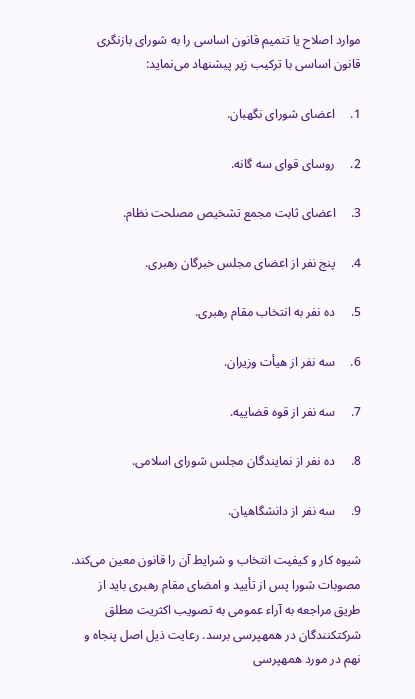موارد اصلاح یا تتمیم قانون اساسی را به شورای بازنگری قانون اساسی با ترکیب زیر پیشنهاد می‌نماید:

1.     اعضای شورای نگهبان.

2.     روسای قوای سه گانه.

3.     اعضای ثابت مجمع تشخیص مصلحت نظام.

4.     پنج نفر از اعضای مجلس خبرگان رهبری.

5.     ده نفر به انتخاب مقام رهبری.

6.     سه نفر از هیأت وزیران.

7.     سه نفر از قوه قضاییه.

8.     ده نفر از نمایندگان مجلس شورای اسلامی.

9.     سه نفر از دانشگاهیان.

شیوه کار و کیفیت انتخاب و شرایط آن را قانون معین می‌کند. مصوبات شورا پس از تأیید و امضای مقام رهبری باید از طریق مراجعه به آراء عمومی به تصویب اکثریت مطلق شرکتکنندگان در همهپرسی برسد. رعایت ذیل اصل پنجاه و نهم در مورد همهپرسی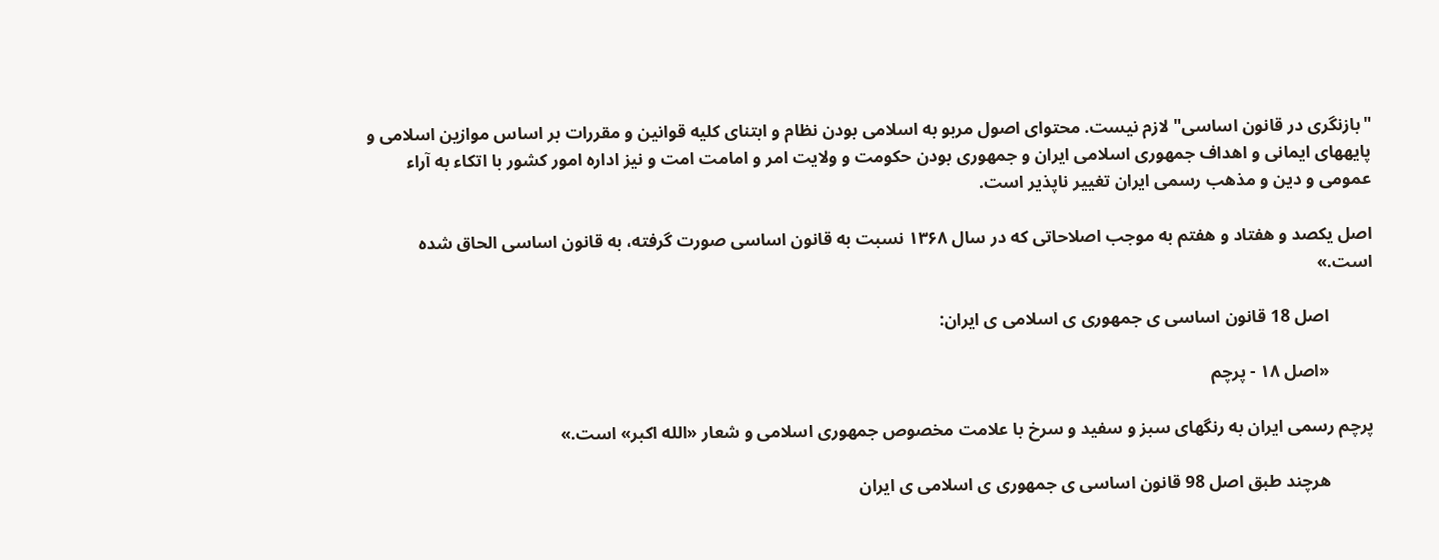"بازنگری در قانون اساسی" لازم نیست. محتوای اصول مربو به اسلامی بودن نظام و ابتنای کلیه قوانین و مقررات بر اساس موازین اسلامی و پایههای ایمانی و اهداف جمهوری اسلامی ایران و جمهوری بودن حکومت و ولایت امر و امامت امت و نیز اداره امور کشور با اتکاء به آراء عمومی و دین و مذهب رسمی ایران تغییر ناپذیر است.

اصل یکصد و هفتاد و هفتم به موجب اصلاحاتی که در سال ۱۳۶۸ نسبت به قانون اساسی صورت گرفته، به قانون اساسی الحاق شده است.»

          اصل 18 قانون اساسی ی جمهوری ی اسلامی ی ایران:

          «اصل ۱۸ - پرچم

پرچم رسمی ایران به رنگهای سبز و سفید و سرخ با علامت مخصوص جمهوری اسلامی و شعار «الله اکبر» است.»

          هرچند طبق اصل 98 قانون اساسی ی جمهوری ی اسلامی ی ایران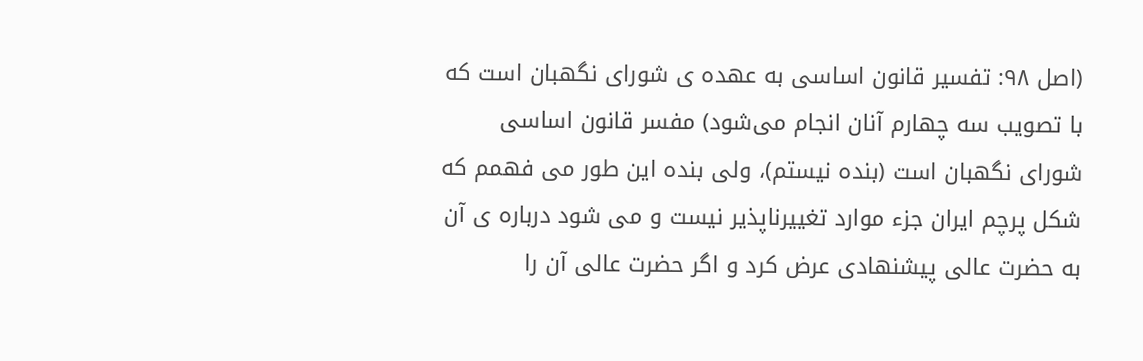(اصل ۹۸: تفسیر قانون اساسی به عهده ی شورای نگهبان است که با تصویب سه چهارم آنان انجام می‌شود) مفسر قانون اساسی شورای نگهبان است (بنده نیستم)، ولی بنده این طور می فهمم که شکل پرچم ایران جزء موارد تغییرناپذیر نیست و می شود درباره ی آن به حضرت عالی پیشنهادی عرض کرد و اگر حضرت عالی آن را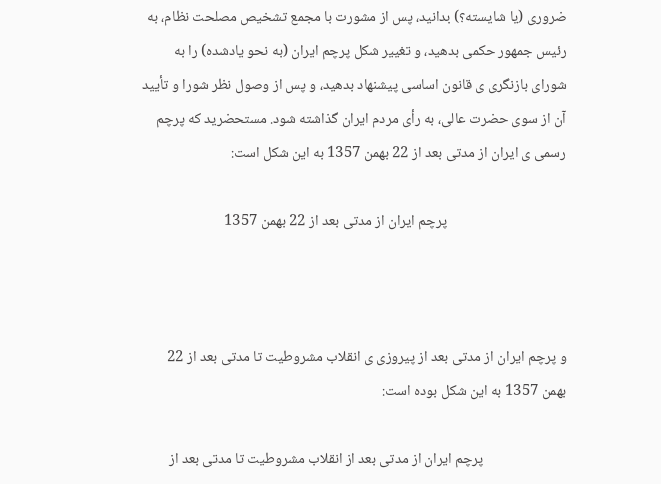ضروری (یا شایسته؟) بدانید، پس از مشورت با مجمع تشخیص مصلحت نظام، به رئیس جمهور حکمی بدهید، و تغییر شکل پرچم ایران (به نحو یادشده) را به شورای بازنگری ی قانون اساسی پیشنهاد بدهید، و پس از وصول نظر شورا و تأیید آن از سوی حضرت عالی، به رأی مردم ایران گذاشته شود. مستحضرید که پرچم رسمی ی ایران از مدتی بعد از 22 بهمن 1357 به این شکل است:

                                    پرچم ایران از مدتی بعد از 22 بهمن 1357



و پرچم ایران از مدتی بعد از پیروزی ی انقلاب مشروطیت تا مدتی بعد از 22 بهمن 1357 به این شکل بوده است:

                         پرچم ایران از مدتی بعد از انقلاب مشروطیت تا مدتی بعد از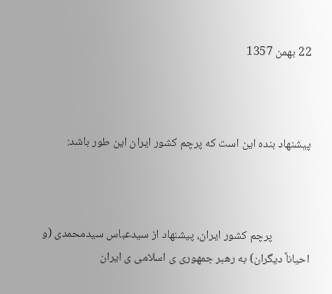22 بهمن 1357



پیشنهاد بنده این است که پرچم کشور ایران این طور باشد:



              پرچم کشور ایران، پیشنهاد از سیدعباس سیدمحمدی (و احیاناً دیگران) به رهبر جمهوری ی اسلامی ی ایران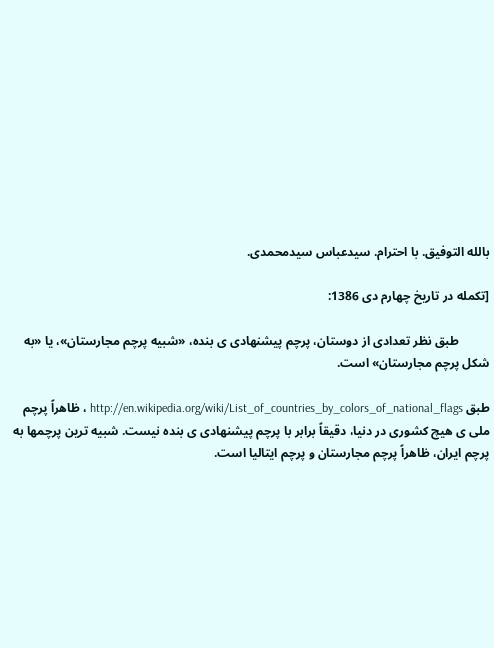بالله التوفیق. با احترام. سیدعباس سیدمحمدی.

[تکمله در تاریخ چهارم دی 1386:

          طبق نظر تعدادی از دوستان، پرچم پیشنهادی ی بنده، «شبیه پرچم مجارستان»، یا «به شکل پرچم مجارستان» است.

طبق http://en.wikipedia.org/wiki/List_of_countries_by_colors_of_national_flags ، ظاهراً پرچم ملی ی هیچ کشوری در دنیا، دقیقاً برابر با پرچم پیشنهادی ی بنده نیست. شبیه ترین پرچمها به پرچم ایران، ظاهراً پرچم مجارستان و پرچم ایتالیا است.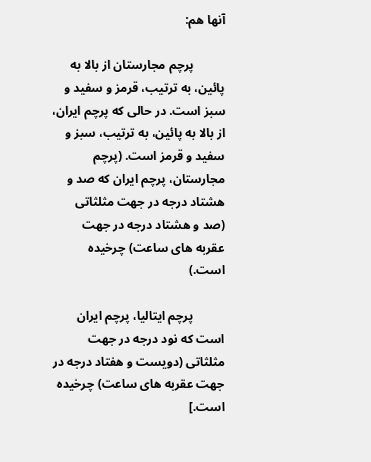آنها هم:

          پرچم مجارستان از بالا به پائین، به ترتیب، قرمز و سفید و سبز است. در حالی که پرچم ایران، از بالا به پائین، به ترتیب، سبز و سفید و قرمز است. (پرچم مجارستان، پرچم ایران که صد و هشتاد درجه در جهت مثلثاتی (صد و هشتاد درجه در جهت عقربه های ساعت) چرخیده است.)

          پرچم ایتالیا، پرچم ایران است که نود درجه در جهت مثلثاتی (دویست و هفتاد درجه در جهت عقربه های ساعت) چرخیده است.]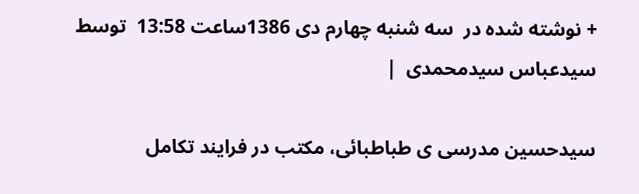+ نوشته شده در  سه شنبه چهارم دی 1386ساعت 13:58  توسط سیدعباس سیدمحمدی  |

سیدحسین مدرسی ی طباطبائی، مکتب در فرایند تکامل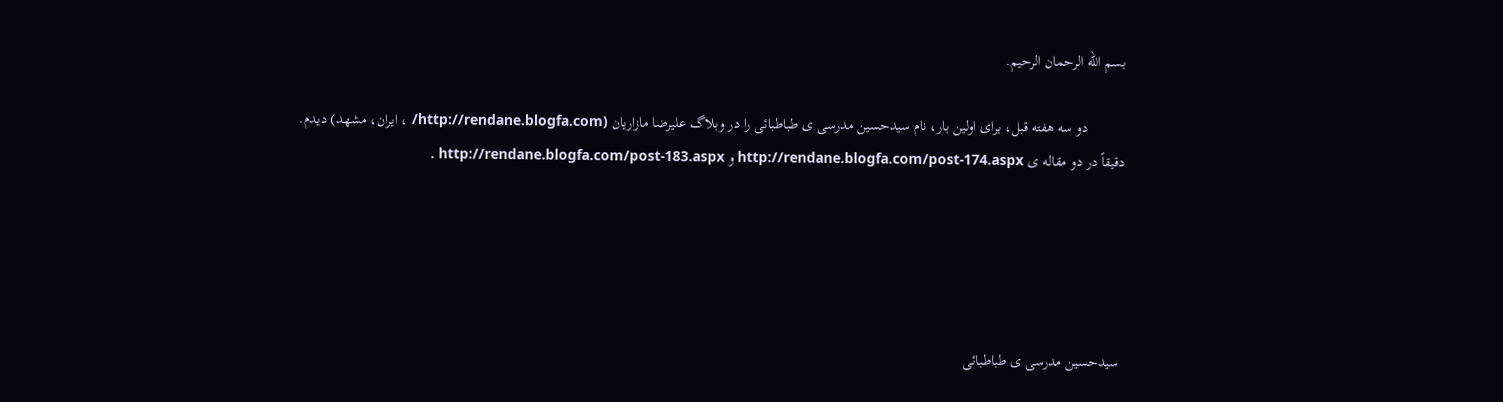بسم الله الرحمان الرحیم.

          دو سه هفته قبل، برای اولین بار، نام سیدحسین مدرسی ی طباطبائی را در وبلاگ علیرضا مازاریان (http://rendane.blogfa.com/ ، ایران، مشهد) دیدم. دقیقاً در دو مقاله ی http://rendane.blogfa.com/post-174.aspx و http://rendane.blogfa.com/post-183.aspx .





 سیدحسین مدرسی ی طباطبائی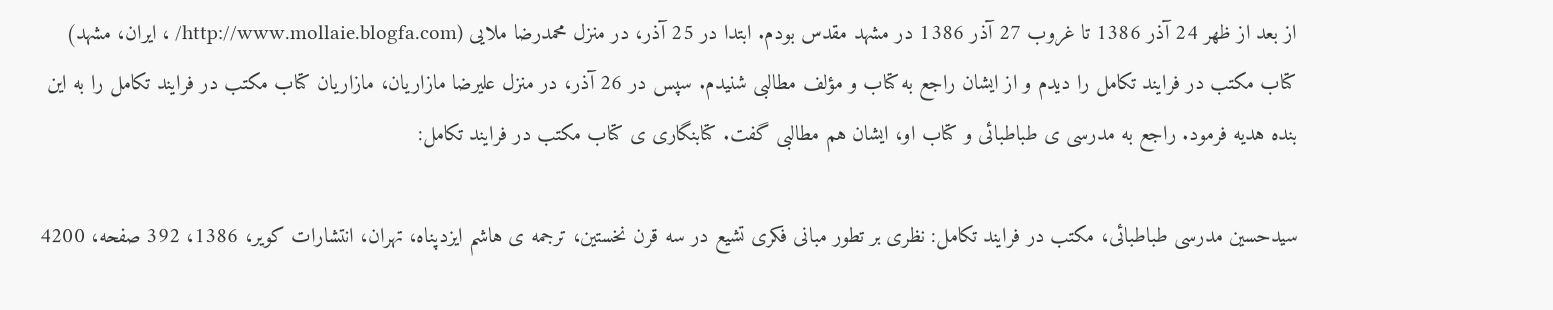از بعد از ظهر 24 آذر 1386 تا غروب 27 آذر 1386 در مشهد مقدس بودم. ابتدا در 25 آذر، در منزل محمدرضا ملایی (http://www.mollaie.blogfa.com/ ، ایران، مشهد) کتاب مکتب در فرایند تکامل را دیدم و از ایشان راجع به کتاب و مؤلف مطالبی شنیدم. سپس در 26 آذر، در منزل علیرضا مازاریان، مازاریان کتاب مکتب در فرایند تکامل را به این بنده هدیه فرمود. راجع به مدرسی ی طباطبائی و کتاب او، ایشان هم مطالبی گفت. کتابنگاری ی کتاب مکتب در فرایند تکامل:

سیدحسین مدرسی طباطبائی، مکتب در فرایند تکامل: نظری بر تطور مبانی فکری تشیع در سه قرن نخستین، ترجمه ی هاشم ایزدپناه، تهران، انتشارات کویر، 1386، 392 صفحه، 4200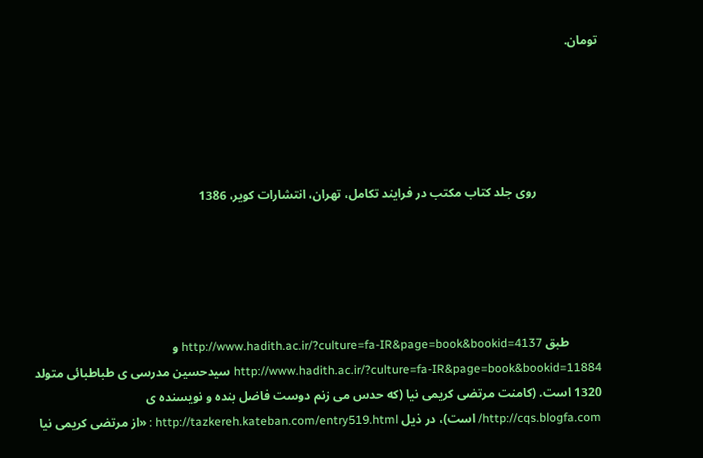تومان.





                    روی جلد کتاب مکتب در فرایند تکامل، تهران، انتشارات کویر، 1386





          طبق http://www.hadith.ac.ir/?culture=fa-IR&page=book&bookid=4137 و http://www.hadith.ac.ir/?culture=fa-IR&page=book&bookid=11884 سیدحسین مدرسی ی طباطبائی متولد 1320 است. (کامنت مرتضی کریمی نیا (که حدس می زنم دوست فاضل بنده و نویسنده ی http://cqs.blogfa.com/ است)، در ذیل http://tazkereh.kateban.com/entry519.html : «از مرتضی کریمی نیا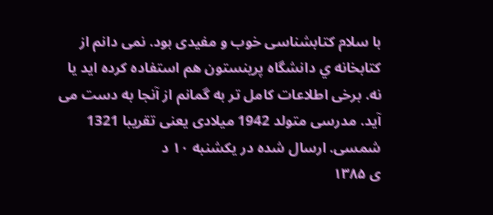با سلام کتابشناسی خوب و مفیدی بود. نمی دانم از کتابخانه ي دانشگاه پرینستون هم استفاده کرده اید یا نه. برخی اطلاعات کامل تر به گمانم از آنجا به دست می آید. مدرسی متولد 1942 میلادی یعنی تقریبا 1321 شمسی. ارسال شده در يكشنبه ۱۰ د
ی ۱۳۸۵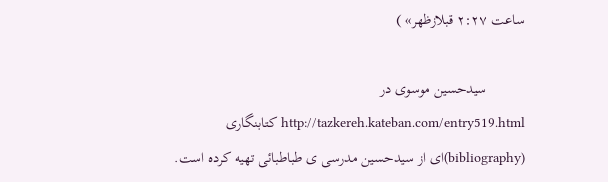ساعت ۲:۲۷ قبلازظهر» )

          سیدحسین موسوی در http://tazkereh.kateban.com/entry519.html کتابنگاری (bibliography)ای از سیدحسین مدرسی ی طباطبائی تهیه کرده است.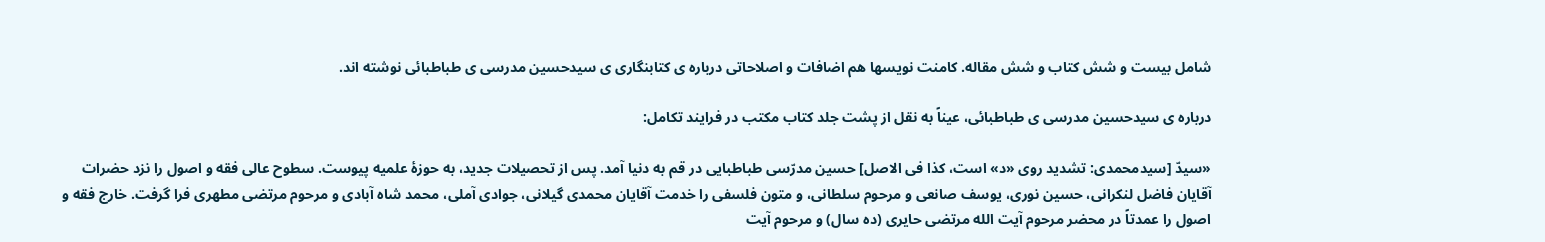شامل بیست و شش کتاب و شش مقاله. کامنت نویسها هم اضافات و اصلاحاتی درباره ی کتابنگاری ی سیدحسین مدرسی ی طباطبائی نوشته اند.

درباره ی سیدحسین مدرسی ی طباطبائی، عیناً به نقل از پشت جلد کتاب مکتب در فرایند تکامل:

«سیدّ [سیدمحمدی: تشدید روی «د» است، کذا فی الاصل] حسین مدرّسی طباطبایی در قم به دنیا آمد. پس از تحصیلات جدید، به حوزۀ علمیه پیوست. سطوح عالی فقه و اصول را نزد حضرات آقایان فاضل لنکرانی، حسین نوری، یوسف صانعی و مرحوم سلطانی، و متون فلسفی را خدمت آقایان محمدی گیلانی، جوادی آملی، محمد شاه آبادی و مرحوم مرتضی مطهری فرا گرفت. خارج فقه و اصول را عمدتاً در محضر مرحوم آیت الله مرتضی حایری (ده سال) و مرحوم آیت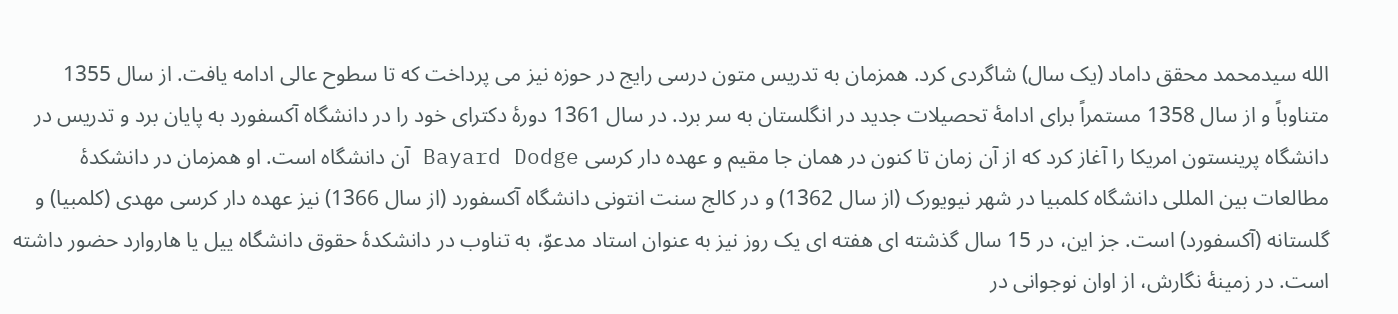الله سیدمحمد محقق داماد (یک سال) شاگردی کرد. همزمان به تدریس متون درسی رایج در حوزه نیز می پرداخت که تا سطوح عالی ادامه یافت. از سال 1355 متناوباً و از سال 1358 مستمراً برای ادامۀ تحصیلات جدید در انگلستان به سر برد. در سال 1361 دورۀ دکترای خود را در دانشگاه آکسفورد به پایان برد و تدریس در دانشگاه پرینستون امریکا را آغاز کرد که از آن زمان تا کنون در همان جا مقیم و عهده دار کرسی Bayard Dodge آن دانشگاه است. او همزمان در دانشکدۀ مطالعات بین المللی دانشگاه کلمبیا در شهر نیویورک (از سال 1362) و در کالج سنت انتونی دانشگاه آکسفورد (از سال 1366) نیز عهده دار کرسی مهدی (کلمبیا) و گلستانه (آکسفورد) است. جز این، در 15 سال گذشته ای هفته ای یک روز نیز به عنوان استاد مدعوّ، به تناوب در دانشکدۀ حقوق دانشگاه ییل یا هاروارد حضور داشته است. در زمینۀ نگارش، از اوان نوجوانی در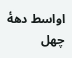اواسط دهۀ چهل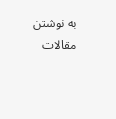به نوشتن مقالات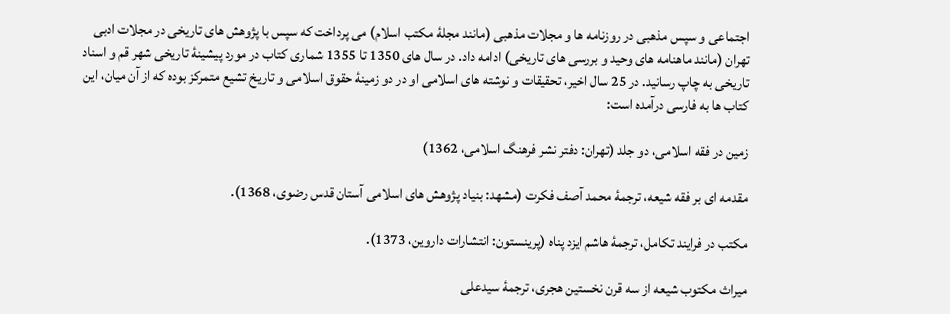اجتماعی و سپس مذهبی در روزنامه ها و مجلات مذهبی (مانند مجلۀ مکتب اسلام) می پرداخت که سپس با پژوهش های تاریخی در مجلات ادبی تهران (مانند ماهنامه های وحید و بررسی های تاریخی) ادامه داد. در سال های 1350 تا 1355 شماری کتاب در مورد پیشینۀ تاریخی شهر قم و اسناد تاریخی به چاپ رسانید. در 25 سال اخیر، تحقیقات و نوشته های اسلامی او در دو زمینۀ حقوق اسلامی و تاریخ تشیع متمرکز بوده که از آن میان، این کتاب ها به فارسی درآمده است:

زمین در فقه اسلامی، دو جلد (تهران: دفتر نشر فرهنگ اسلامی، 1362)

مقدمه ای بر فقه شیعه، ترجمۀ محمد آصف فکرت (مشهد: بنیاد پژوهش های اسلامی آستان قدس رضوی، 1368).

مکتب در فرایند تکامل، ترجمۀ هاشم ایزد پناه (پرینستون: انتشارات داروین، 1373).

میراث مکتوب شیعه از سه قرن نخستین هجری، ترجمۀ سیدعلی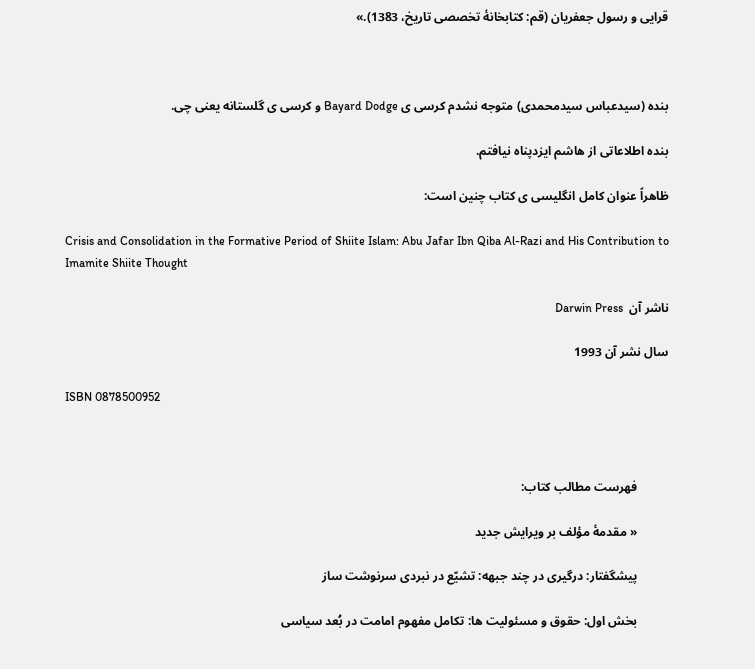قرایی و رسول جعفریان (قم: کتابخانۀ تخصصی تاریخ، 1383).»



بنده (سیدعباس سیدمحمدی) متوجه نشدم کرسی ی Bayard Dodge و کرسی ی گلستانه یعنی چی.

بنده اطلاعاتی از هاشم ایزدپناه نیافتم.

ظاهراً عنوان کامل انگلیسی ی کتاب چنین است:

Crisis and Consolidation in the Formative Period of Shiite Islam: Abu Jafar Ibn Qiba Al-Razi and His Contribution to Imamite Shiite Thought

ناشر آن  Darwin Press

سال نشر آن 1993

ISBN 0878500952



          فهرست مطالب کتاب:

          « مقدمۀ مؤلف بر ویرایش جدید

          پیشگفتار: درگیری در چند جبهه: تشیّع در نبردی سرنوشت ساز

          بخش اول: حقوق و مسئولیت ها: تکامل مفهوم امامت در بُعد سیاسی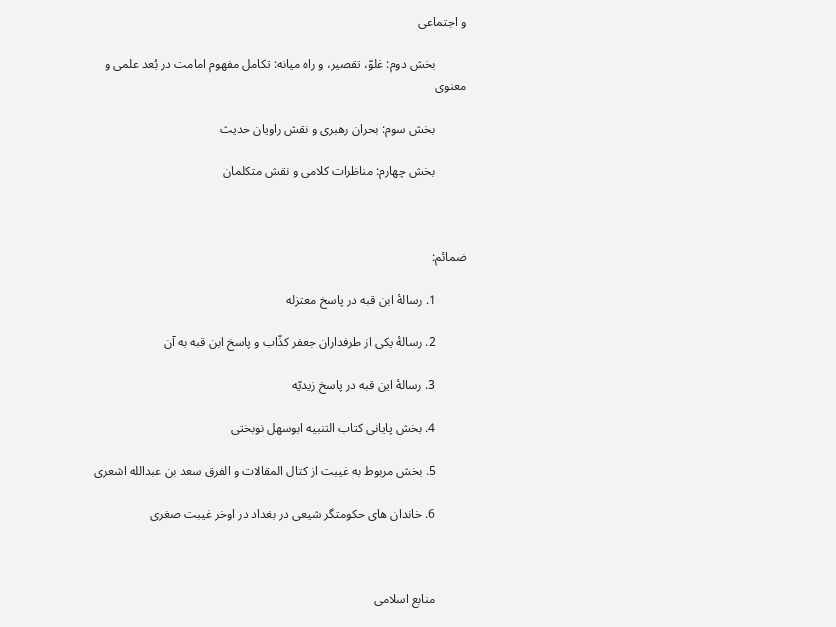و اجتماعی

          بخش دوم: غلوّ، تقصیر، و راه میانه: تکامل مفهوم امامت در بُعد علمی و معنوی

          بخش سوم: بحران رهبری و نقش راویان حدیث

          بخش چهارم: مناظرات کلامی و نقش متکلمان



ضمائم:

          1. رسالۀ ابن قبه در پاسخ معتزله

          2. رسالۀ یکی از طرفداران جعفر کذّاب و پاسخ ابن قبه به آن

          3. رسالۀ این قبه در پاسخ زیدیّه

          4. بخش پایانی کتاب التنبیه ابوسهل نوبختی

          5. بخش مربوط به غیبت از کتال المقالات و الفرق سعد بن عبدالله اشعری

          6. خاندان های حکومتگر شیعی در بغداد در اوخر غیبت صغری



          منابع اسلامی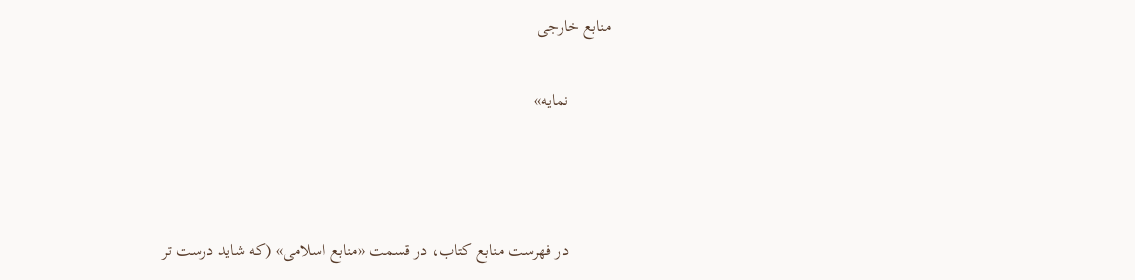منابع خارجی

          نمایه»



          در فهرست منابع کتاب، در قسمت «منابع اسلامی» (که شاید درست تر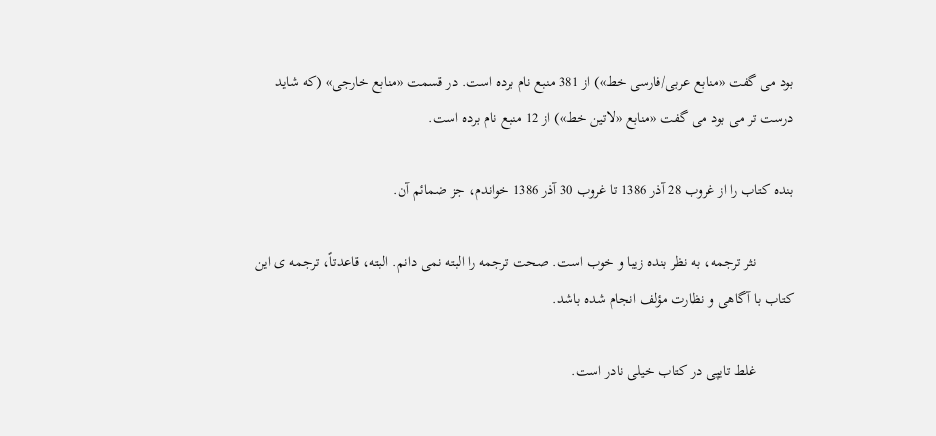بود می گفت «منابع عربی/فارسی خط») از 381 منبع نام برده است. در قسمت «منابع خارجی» (که شاید درست تر می بود می گفت «منابع «لاتین خط») از 12 منبع نام برده است.

بنده کتاب را از غروب 28 آذر 1386 تا غروب 30 آذر 1386 خواندم، جز ضمائم آن.

          نثر ترجمه، به نظر بنده زیبا و خوب است. صحت ترجمه را البته نمی دانم. البته، قاعدتاً، ترجمه ی این کتاب با آگاهی و نظارت مؤلف انجام شده باشد.

          غلط تایپی در کتاب خیلی نادر است.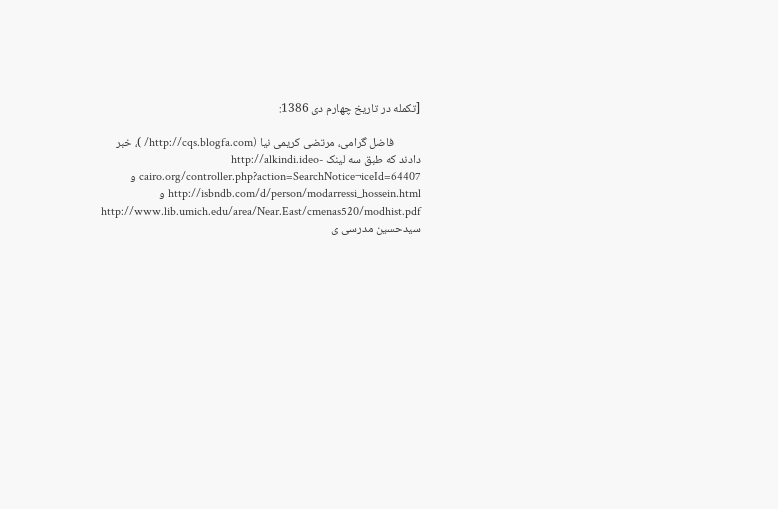[تکمله در تاریخ چهارم دی 1386:

          فاضل گرامی، مرتضی کریمی نیا (http://cqs.blogfa.com/ )، خبر دادند که طبق سه لینک http://alkindi.ideo-cairo.org/controller.php?action=SearchNotice¬iceId=64407 و http://isbndb.com/d/person/modarressi_hossein.html و http://www.lib.umich.edu/area/Near.East/cmenas520/modhist.pdf سیدحسین مدرسی ی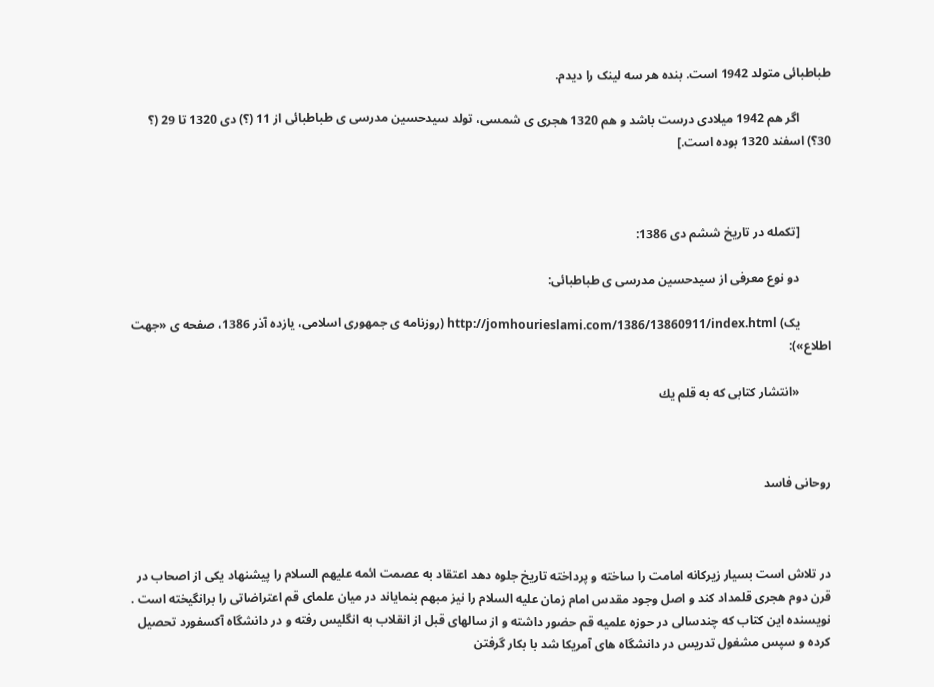طباطبائی متولد 1942 است. بنده هر سه لینک را دیدم.

          اگر هم 1942 میلادی درست باشد و هم 1320 هجری ی شمسی، تولد سیدحسین مدرسی ی طباطبائی از 11 (؟) دی 1320 تا 29 (؟ 30؟) اسفند 1320 بوده است.]



          [تکمله در تاریخ ششم دی 1386:

          دو نوع معرفی از سیدحسین مدرسی ی طباطبائی:

          یک) http://jomhourieslami.com/1386/13860911/index.html (روزنامه ی جمهوری اسلامی، یازده آذر 1386، صفحه ی «جهت اطلاع»):

          «انتشار كتابی كه به قلم یك



روحانی فاسد



در تلاش است بسیار زیركانه امامت را ساخته و پرداخته تاریخ جلوه دهد اعتقاد به عصمت ائمه علیهم السلام را پیشنهاد یكی از اصحاب در قرن دوم هجری قلمداد كند و اصل وجود مقدس امام زمان علیه السلام را نیز مبهم بنمایاند در میان علمای قم اعتراضاتی را برانگیخته است . نویسنده این كتاب كه چندسالی در حوزه علمیه قم حضور داشته و از سالهای قبل از انقلاب به انگلیس رفته و در دانشگاه آكسفورد تحصیل كرده و سپس مشغول تدریس در دانشگاه های آمریكا شد با بكار گرفتن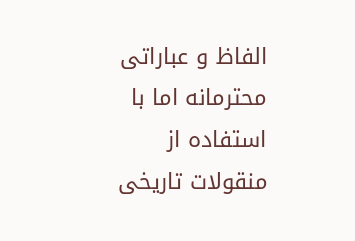الفاظ و عباراتی محترمانه اما با استفاده از منقولات تاریخی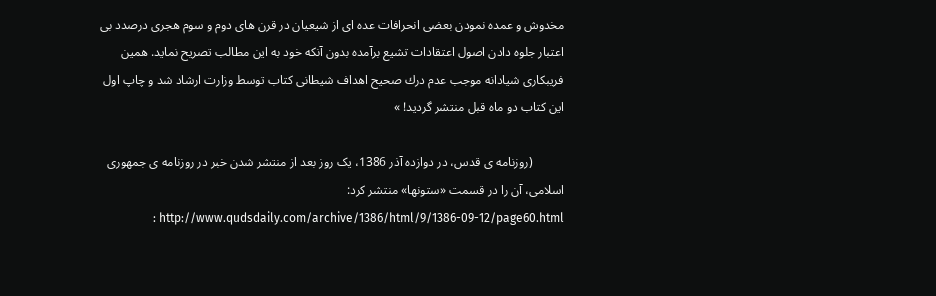مخدوش و عمده نمودن بعضی انحرافات عده ای از شیعیان در قرن های دوم و سوم هجری درصدد بی اعتبار جلوه دادن اصول اعتقادات تشیع برآمده بدون آنكه خود به این مطالب تصریح نماید. همین فریبكاری شیادانه موجب عدم درك صحیح اهداف شیطانی كتاب توسط وزارت ارشاد شد و چاپ اول این كتاب دو ماه قبل منتشر گردید! »

          (روزنامه ی قدس، در دوازده آذر 1386، یک روز بعد از منتشر شدن خبر در روزنامه ی جمهوری اسلامی، آن را در قسمت «ستونها» منتشر کرد: http://www.qudsdaily.com/archive/1386/html/9/1386-09-12/page60.html :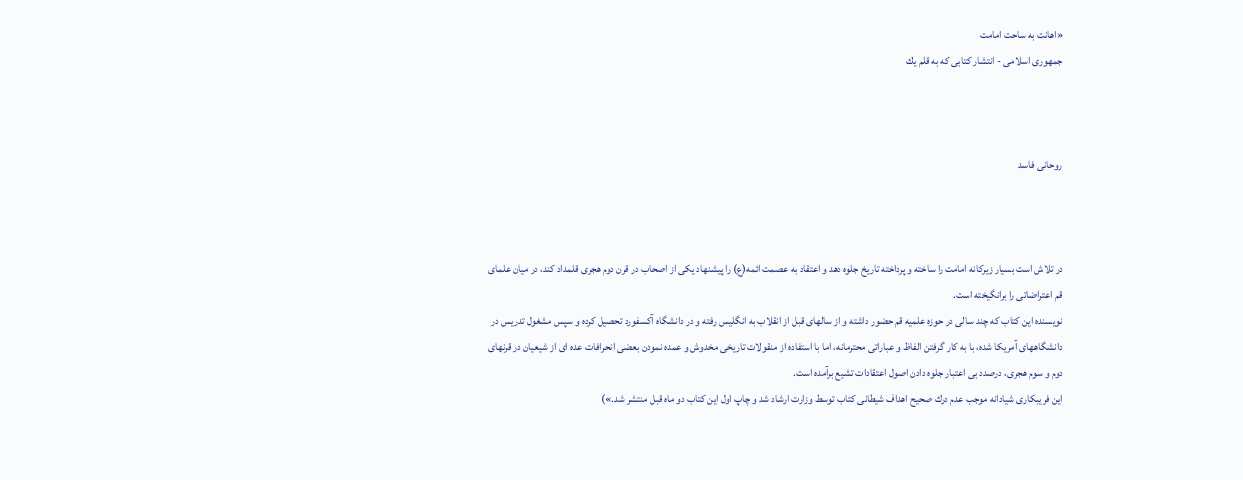«اهانت به ساحت امامت
جمهوری اسلامی - انتشار كتابی كه به قلم یك



روحانی فاسد



در تلاش است بسیار زیركانه امامت را ساخته و پرداخته تاریخ جلوه دهد و اعتقاد به عصمت ائمه(ع) را پیشنهاد یكی از اصحاب در قرن دوم هجری قلمداد كند، در میان علمای قم اعتراضاتی را برانگیخته است.
نویسنده این كتاب كه چند سالی در حوزه علمیه قم حضور داشته و از سالهای قبل از انقلاب به انگلیس رفته و در دانشگاه آكسفورد تحصیل كرده و سپس مشغول تدریس در دانشگاههای آمریكا شده، با به كار گرفتن الفاظ و عباراتی محترمانه، اما با استفاده از منقولات تاریخی مخدوش و عمده نمودن بعضی انحرافات عده ای از شیعیان در قرنهای دوم و سوم هجری، درصدد بی اعتبار جلوه دادن اصول اعتقادات تشیع برآمده است.
این فریبكاری شیادانه موجب عدم درك صحیح اهداف شیطانی كتاب توسط وزارت ارشاد شد و چاپ اول این كتاب دو ماه قبل منتشر شد.»)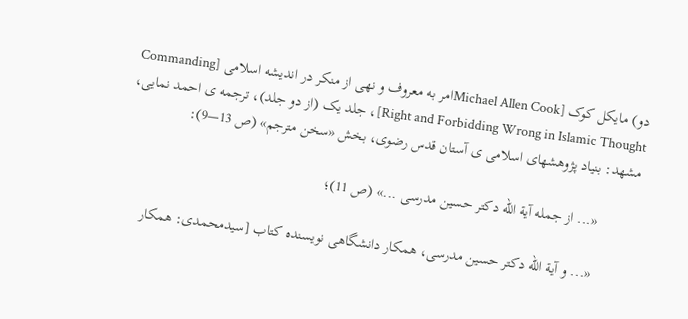دو) مایکل کوک [Michael Allen Cookامر به معروف و نهی از منکر در اندیشه اسلامی [Commanding Right and Forbidding Wrong in Islamic Thought]، جلد یک (از دو جلد)، ترجمه ی احمد نمایی، مشهد: بنیاد پژوهشهای اسلامی ی آستان قدس رضوی، بخش «سخن مترجم» (ص 13—9):

          «... از جمله آیة الله دکتر حسین مدرسی ...» (ص 11)؛

          «... و آیة الله دکتر حسین مدرسی، همکار دانشگاهی نویسنده کتاب [سیدمحمدی: همکار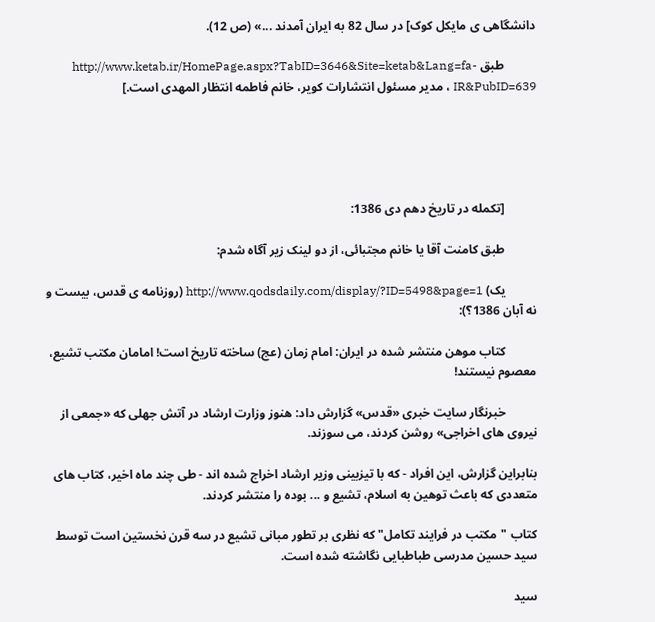دانشگاهی ی مایکل کوک] در سال 82 به ایران آمدند ...» (ص 12).

          طبق http://www.ketab.ir/HomePage.aspx?TabID=3646&Site=ketab&Lang=fa-IR&PubID=639 ، مدیر مسئول انتشارات کویر، خانم فاطمه انتظار المهدی است.]





          [تکمله در تاریخ دهم دی 1386:

          طبق کامنت آقا یا خانم مجتبائی، از دو لینک زیر آگاه شدم:

          یک) http://www.qodsdaily.com/display/?ID=5498&page=1 (روزنامه ی قدس، بیست و نه آبان 1386؟):

          کتاب موهن منتشر شده در ایران: امام زمان (عج) ساخته تاریخ است! امامان مکتب تشیع، معصوم نیستند!

          خبرنگار سایت خبری «قدس» گزارش داد: هنوز وزارت ارشاد در آتش جهلی که «جمعی از نیروی های اخراجی» روشن کردند، می سوزند.

بنابراین گزارش، این افراد - که با تیزبینی وزیر ارشاد اخراج شده اند - طی چند ماه اخیر، کتاب های متعددی که باعث توهین به اسلام، تشیع و ... بوده را منتشر کردند.

کتاب "مکتب در فرایند تکامل" که نظری بر تطور مبانی تشیع در سه قرن نخستین است توسط سید حسین مدرسی طباطبایی نگاشته شده است.

سید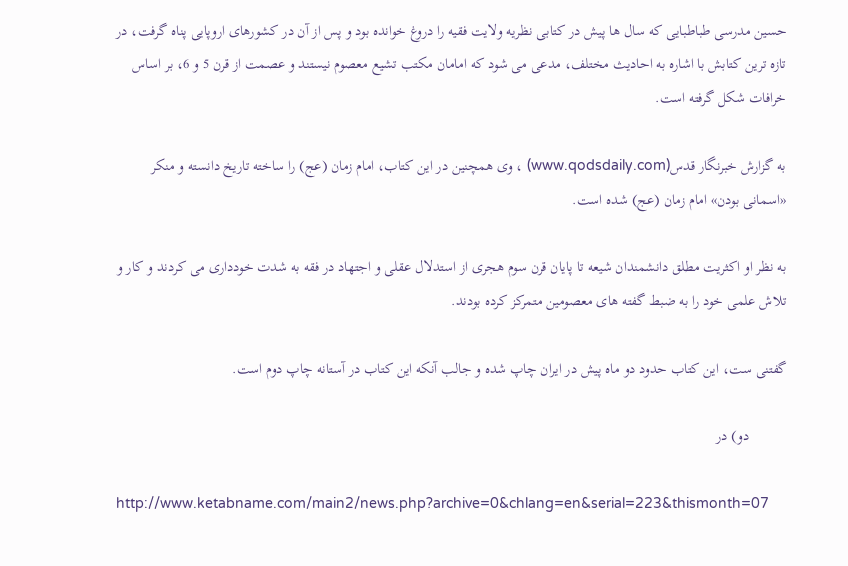حسین مدرسی طباطبایی که سال ها پیش در کتابی نظریه ولایت فقیه را دروغ خوانده بود و پس از آن در کشورهای اروپایی پناه گرفت، در تازه ترین کتابش با اشاره به احادیث مختلف، مدعی می شود که امامان مکتب تشیع معصوم نیستند و عصمت از قرن 5 و 6، بر اساس خرافات شکل گرفته است.

به گزارش خبرنگار قدس(www.qodsdaily.com) ، وی همچنین در این کتاب، امام زمان (عج) را ساخته تاریخ دانسته و منکر «اسمانی بودن» امام زمان (عج) شده است.

به نظر او اکثریت مطلق دانشمندان شیعه تا پایان قرن سوم هجری از استدلال عقلی و اجتهاد در فقه به شدت خودداری می کردند و کار و تلاش علمی خود را به ضبط گفته های معصومین متمرکز کرده بودند.

گفتنی ست، این کتاب حدود دو ماه پیش در ایران چاپ شده و جالب آنکه این کتاب در آستانه چاپ دوم است.

          دو) در

http://www.ketabname.com/main2/news.php?archive=0&chlang=en&serial=223&thismonth=07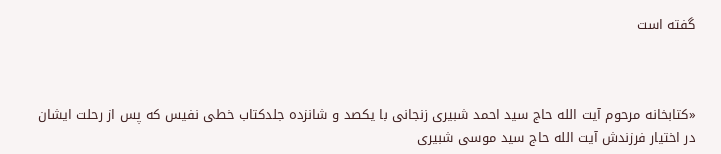گفته است



«کتابخانه مرحوم آیت الله حاج سید احمد شبیری زنجانی با یکصد و شانزده جلدکتاب خطی نفیس که پس از رحلت ایشان در اختیار فرزندش آیت الله حاج سید موسی شبیری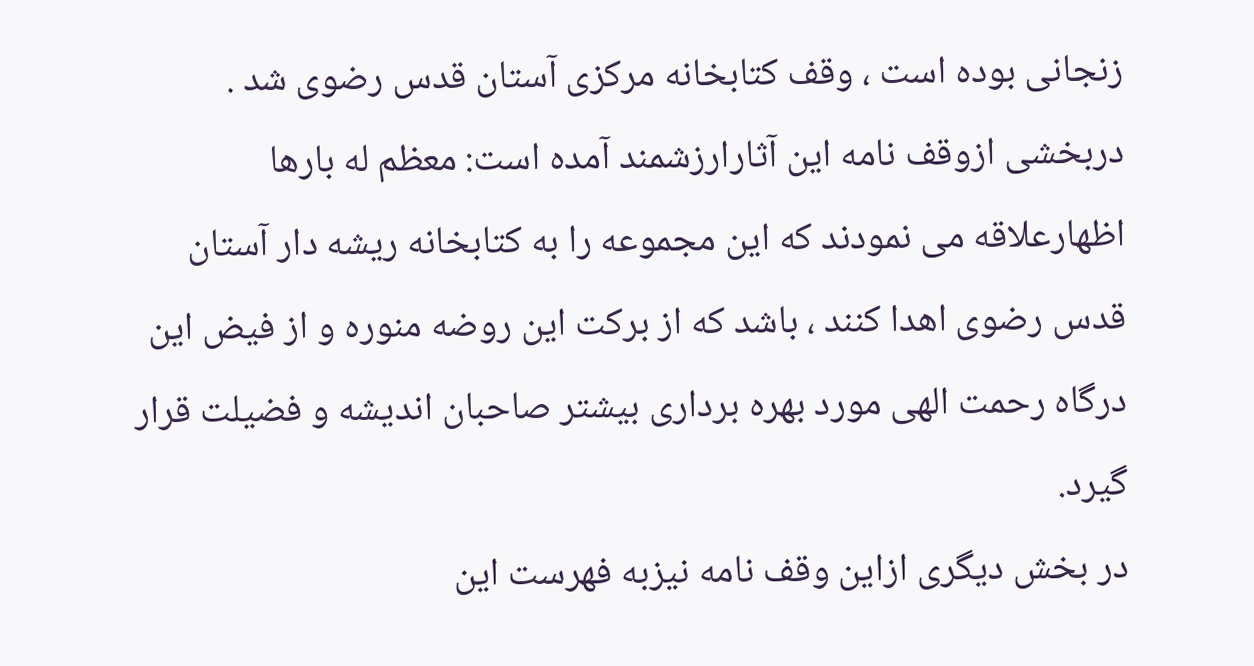زنجانی بوده است ، وقف کتابخانه مرکزی آستان قدس رضوی شد .
دربخشی ازوقف نامه این آثارارزشمند آمده است: معظم له بارها اظهارعلاقه می نمودند که این مجموعه را به کتابخانه ریشه دار آستان قدس رضوی اهدا کنند ، باشد که از برکت این روضه منوره و از فیض این درگاه رحمت الهی مورد بهره برداری بیشتر صاحبان اندیشه و فضیلت قرار گیرد.
در بخش دیگری ازاین وقف نامه نیزبه فهرست این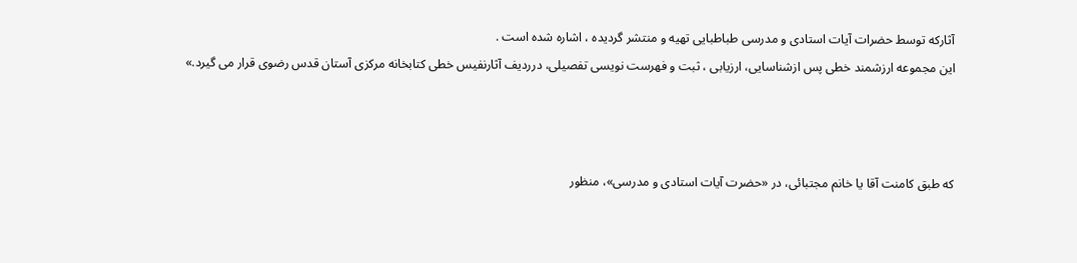آثارکه توسط حضرات آیات استادی و مدرسی طباطبایی تهیه و منتشر گردیده ، اشاره شده است .
این مجموعه ارزشمند خطی پس ازشناسایی، ارزیابی ، ثبت و فهرست نویسی تفصیلی، درردیف آثارنفیس خطی کتابخانه مرکزی آستان قدس رضوی قرار می گیرد.»



که طبق کامنت آقا یا خانم مجتبائی، در «حضرت آیات استادی و مدرسی»، منظور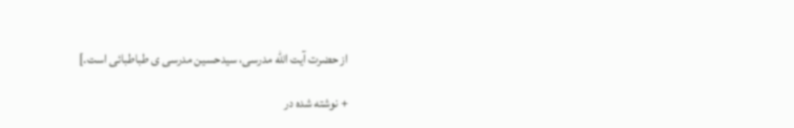از حضرت آیت الله مدرسی، سیدحسین مدرسی ی طباطبائی است.]

+ نوشته شده در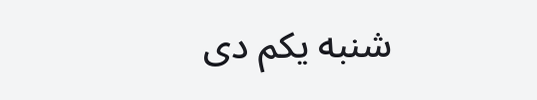شنبه یکم دی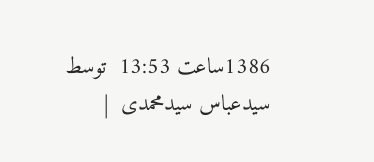1386ساعت 13:53  توسط سیدعباس سیدمحمدی  |